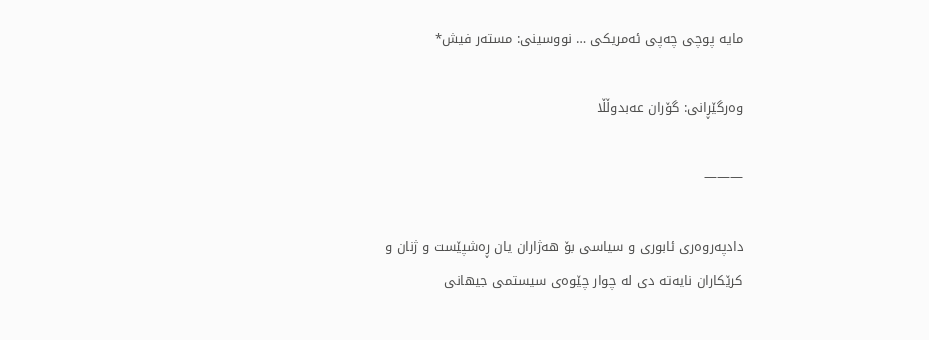مایە پوچی چەپی ئەمریکی … نووسینی: مستەر فیش*

وەرگێڕانی: گۆران عەبدوڵڵا

———

دادپەروەری ئابوری و سیاسی بۆ هەژاران یان ڕەشپێست و ژنان و کرێکاران نایەتە دی لە چوار چێوەی سیستمی جیهانی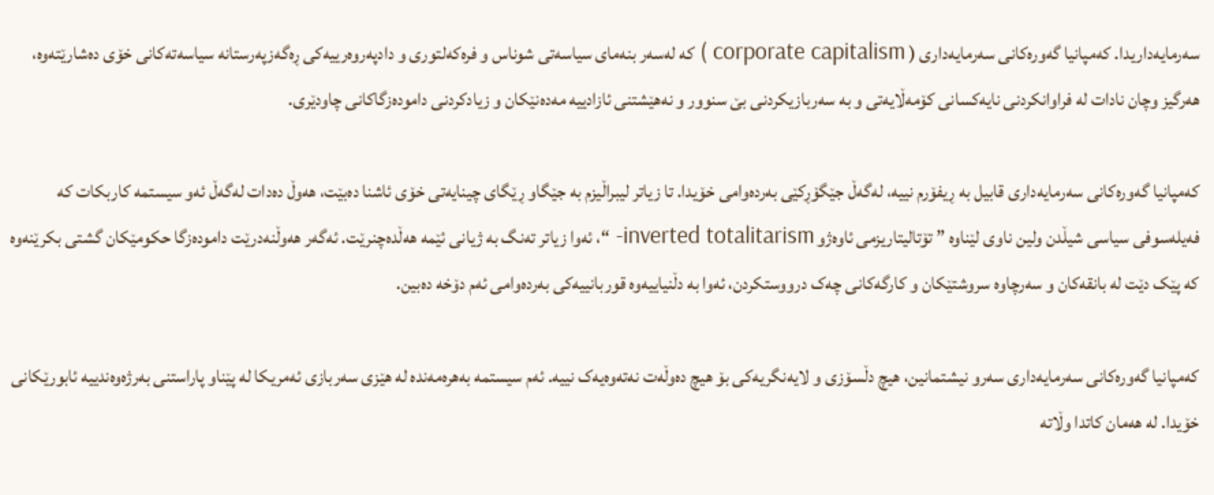سەرمایەداریدا. کەمپانیا گەورەکانی سەرمایەداری ( corporate capitalism ) کە لەسەر بنەمای سیاسەتی شوناس و فرەکەلتوری و دادپەروەرییەکی ڕەگەزپەرستانە سیاسەتەکانی خۆی دەشارێتەوە، هەرگیز وچان نادات لە فراوانکردنی نایەکسانی کۆمەڵایەتی و بە سەربازیکردنی بێ سنوور و نەهێشتنی ئازادییە مەدەنێکان و زیادکردنی دامودەزگاکانی چاودێری.

کەمپانیا گەورەکانی سەرمایەداری قابیل بە ڕیفۆرم نییە، لەگەڵ جێگۆڕکێی بەردەوامی خۆیدا. تا زیاتر لیبراڵیزم بە جێگاو ڕێگای چینایەتی خۆی ئاشنا دەبێت، هەوڵ دەدات لەگەڵ ئەو سیستمە کاربکات کە فەیلەسوفی سیاسی شیڵدن ولین ناوی لێناوە ” تۆتالیتاریزمی ئاوەژو inverted totalitarism- “، ئەوا زیاتر تەنگ بە ژیانی ئێمە هەڵدەچنرێت. ئەگەر هەوڵنەدرێت دامودەزگا حکومێکان گشتی بکرێنەوە کە پێک دێت لە بانقەکان و سەرچاوە سروشتێکان و کارگەکانی چەک درووستکردن، ئەوا بە دڵنیاییەوە قوربانییەکی بەردەوامی ئەم دۆخە دەبین.

کەمپانیا گەورەکانی سەرمایەداری سەرو نیشتمانین، هیچ دڵسۆزی و لایەنگریەکی بۆ هیچ دەوڵەت نەتەوەیەک نییە. ئەم سیستمە بەهرەمەندە لە هێزی سەربازی ئەمریکا لە پێناو پاراستنی بەرژەوەندییە ئابورێکانی خۆیدا. لە هەمان کاتدا وڵاتە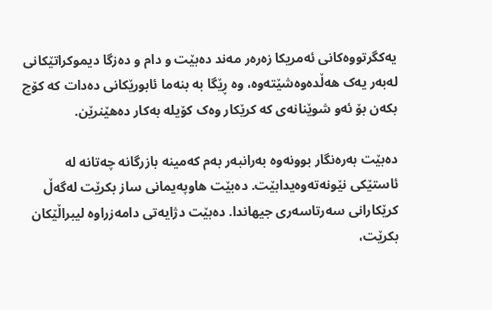یەکگرتووەکانی ئەمریکا زەرەر مەند دەبێت و دام و دەزگا دیموکراتێکانی لەبەر یەک هەڵدەوەشێتەوە، وە ڕێگا بە بنەما ئابورێکانی دەدات کە کۆچ بکەن بۆ ئەو شوێنانەی کە کرێکار وەک کۆیلە بەکار دەهێنرێن.

دەبێت بەرەنگار بوونەوە بەرانبەر بەم کەمینە بازرگانە چەتانە لە ئاستێکی نێونەتەوەیدابێت. دەبێت هاوپەیمانی ساز بکرێت لەگەڵ کرێکارانی سەرتاسەری جیهاندا. دەبێت دژایەتی دامەزراوە لیبراڵێکان بکرێت،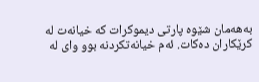بەهەمان شێوە پارتی دیموکرات کە خیانەت لە کرێکاران دەکات. ئەم خیانەتکردنە بوو وای لە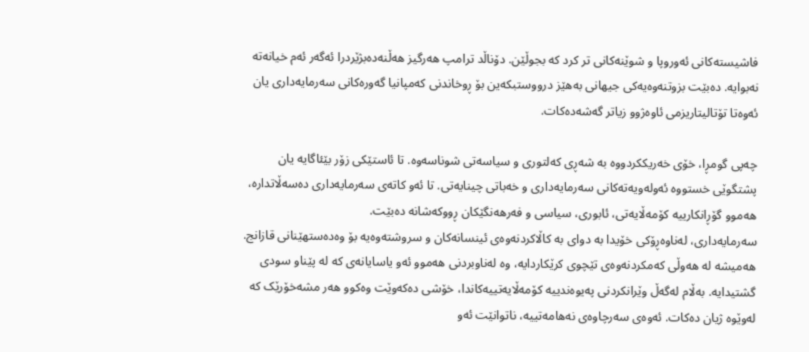فاشیستەکانی ئەوروپا و شوێنەکانی تر کرد کە بجوڵێن. دۆناڵد ترامپ هەرگیز هەڵنەدەبژێردرا ئەگەر ئەم خیانەتە نەبوایە. دەبێت بزوتنەوەیەکی جیهانی بەهێز درووستبکەین بۆ ڕوخاندنی کەمپانیا گەورەکانی سەرمایەداری یان ئەوەتا تۆتالیتاریزمی ئاوەژوو زیاتر گەشەدەکات.

چەپی گومڕا، خۆی خەریککردووە بە شەڕی کەلتوری و سیاسەتی شوناسەوە. تا ئاستێکی زۆر بێئاگایە یان پشتگوێی خستووە ئەولەویەتەکانی سەرمایەداری و خەباتی چینایەتی. تا ئەو کاتەی سەرمایەداری دەسەڵاتدارە، هەموو گۆڕانکارییە کۆمەڵایەتی، ئابوری، سیاسی و فەرهەنگێکان ڕووکەشانە دەبێت.
سەرمایەداری، لەناوەڕۆکی خۆیدا بە دوای بە کاڵاکردنەوەی ئینسانەکان و سروشتەوەیە بۆ وەدەستهێنانی قازانج. هەمیشە لە هەوڵی کەمکردنەوەی تێچوی کرێکاردایە، وە لەناوبردنی هەموو ئەو یاسایانەی کە لە پێناو سودی گشتیدایە. بەڵام لەگەڵ وێرانکردنی پەیوەندییە کۆمەڵایەتییەکاندا، خۆشی دەکەوێت وەکوو هەر مشەخۆرێک کە لەوێوە ژیان دەکات. ئەوەی سەرچاوەی نەهامەتییە، ناتوانێت ئەو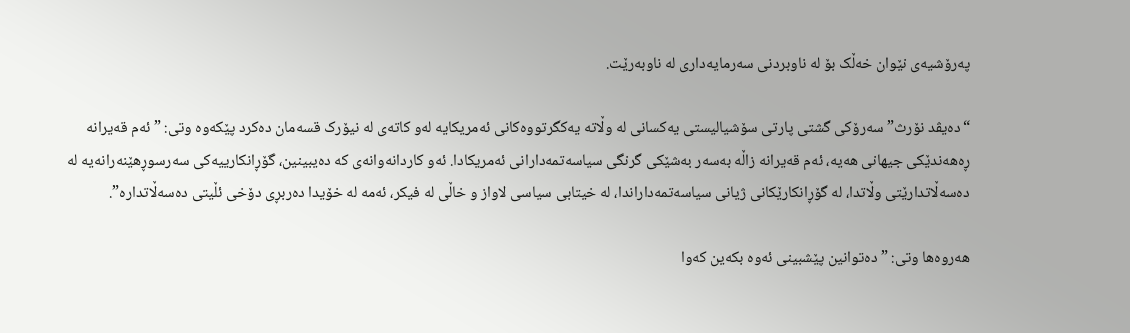پەرۆشیەی نێوان خەڵک بۆ لە ناوبردنی سەرمایەداری لە ناوبەرێت.

“دەیڤد نۆر‌ث” سەرۆکی گشتی پارتی سۆشیالیستی یەکسانی لە وڵاتە یەکگرتووەکانی ئەمریکایە لەو کاتەی لە نیۆرک قسەمان دەکرد پێکەوە وتی: ” ئەم قەیرانە ڕەهەندێکی جیهانی هەیە، ئەم قەیرانە زاڵە بەسەر بەشێکی گرنگی سیاسەتمەدارانی ئەمریکادا. ئەو کاردانەوانەی کە دەیبینین، گۆڕانکارییەکی سەرسوڕهێنەرانەیە لە دەسەڵاتدارێتی وڵاتدا، لە گۆڕانکارێکانی ژیانی سیاسەتمەداراندا، لە خیتابی سیاسی لاواز و خاڵی لە فیکر، ئەمە لە خۆیدا دەربڕی دۆخی ئڵیتی دەسەڵاتدارە”.

هەروەها وتی: ” دەتوانین پێشبینی ئەوە بکەین کەوا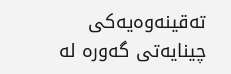تەقینەوەیەکی چینایەتی گەورە لە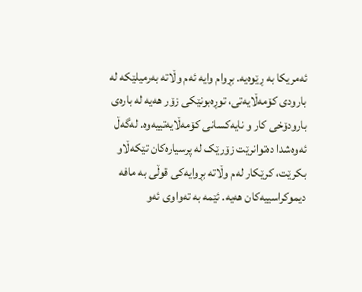ئەمریکا بە ڕێوەیە. بڕوام وایە ئەم وڵاتە بەرمیلێکە لە بارودی کۆمەڵایەتی، توڕەبونێکی زۆر هەیە لە بارەی بارودۆخی کار و نایەکسانی کۆمەڵایەتییەوە. لەگەڵ ئەوەشدا دەتوانرێت زۆرێک لە پرسیارەکان تێکەڵاو بکرێت، کرێکار لەم وڵاتە بڕوایەکی قوڵی بە مافە دیموکراسییەکان هەیە. ئێمە بە تەواوی ئەو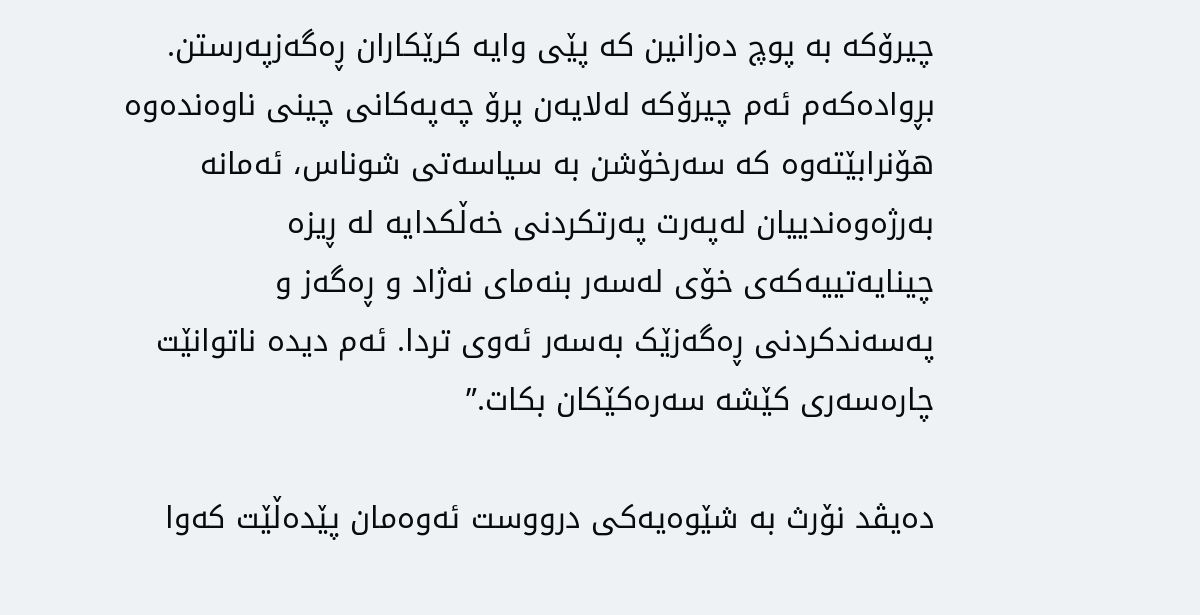چیرۆکە بە پوچ دەزانین کە پێی وایە کرێکاران ڕەگەزپەرستن. بڕوادەکەم ئەم چیرۆکە لەلایەن پرۆ چەپەکانی چینی ناوەندەوە هۆنرابێتەوە کە سەرخۆشن بە سیاسەتی شوناس، ئەمانە بەرژەوەندییان لەپەرت پەرتکردنی خەڵکدایە لە ڕیزە چینایەتییەکەی خۆی لەسەر بنەمای نەژاد و ڕەگەز و پەسەندکردنی ڕەگەزێک بەسەر ئەوی تردا. ئەم دیدە ناتوانێت چارەسەری کێشە سەرەکێکان بکات.”

دەیڤد نۆرث بە شێوەیەکی درووست ئەوەمان پێدەڵێت کەوا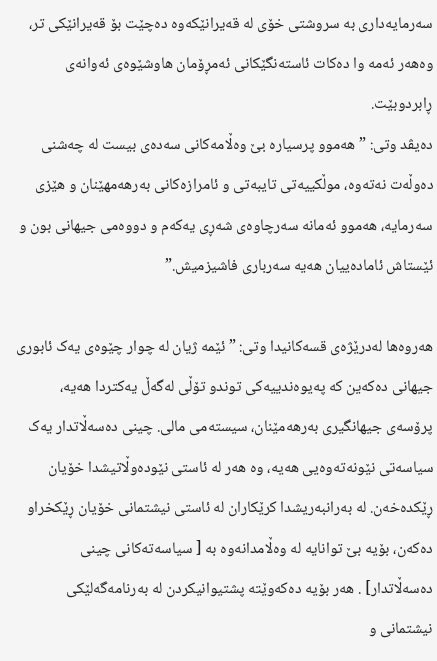سەرمایەداری بە سروشتی خۆی لە قەیرانێکەوە دەچێت بۆ قەیرانێکی تر، وەهەر ئەمە وا دەکات ئاستەنگێکانی ئەمڕۆمان هاوشێوەی ئەوانەی ڕابردوبێت.
دەیڤد وتی: ” هەموو پرسیارە بێ وەڵامەکانی سەدەی بیست لە چەشنی دەوڵەت نەتەوە، موڵکییەتی تایبەتی و ئامرازەکانی بەرهەمهێنان و هێزی سەرمایە، هەموو ئەمانە سەرچاوەی شەڕی یەکەم و دووەمی جیهانی بون و ئێستاش ئامادەییان هەیە سەرباری فاشیزمیش.”

هەروەها لەدرێژەی قسەکانیدا وتی: ” ئێمە ژیان لە چوار چێوەی یەک ئابوری جیهانی دەکەین کە پەیوەندییەکی توندو تۆڵی لەگەڵ یەکتردا هەیە، پرۆسەی جیهانگیری بەرهەمێنان، سیستەمی مالی. چینی دەسەڵاتدار یەک سیاسەتی نێونەتەوەیی هەیە، وە هەر لە ئاستی نێودەوڵاتیشدا خۆیان ڕێکدەخەن. لە بەرانبەریشدا کرێکاران لە ئاستی نیشتمانی خۆیان ڕێکخراو دەکەن، بۆیە بێ توانایە لە وەڵامدانەوە بە [ سیاسەتەکانی چینی دەسەڵاتدار] . هەر بۆیە دەکەوێتە پشتیوانیکردن لە بەرنامەگەلێکی نیشتمانی و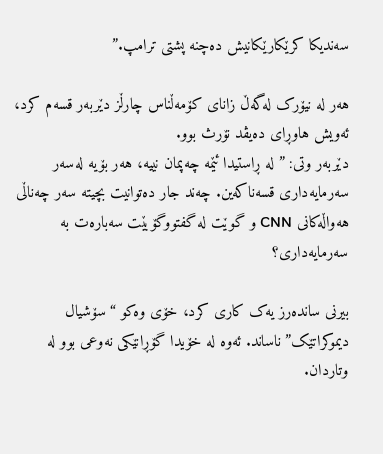سەندیکا کرێکارێکانیش دەچنە پشتی ترامپ.”

هەر لە نیۆرک لەگەڵ زانای کۆمەڵناس چارڵز دێربەر قسەم کرد، ئەویش هاوڕای دەیڤد نۆرث بوو.
دێربەر وتی: ” لە ڕاستیدا ئێمە چەپمان نییە، هەر بۆیە لەسەر سەرمایەداری قسەناکەین. چەند جار دەتوانیت بچیتە سەر چەناڵی هەواڵەکانی CNN و گوێت لە گفتووگۆبێت سەبارەت بە سەرمایەداری؟

بیرنی ساندەرز یەک کاری کرد، خۆی وەکو “سۆشیال دیموکراتێک” ناساند. ئەوە لە خۆیدا گۆڕانێکی نەوعی بوو لە وتاردان.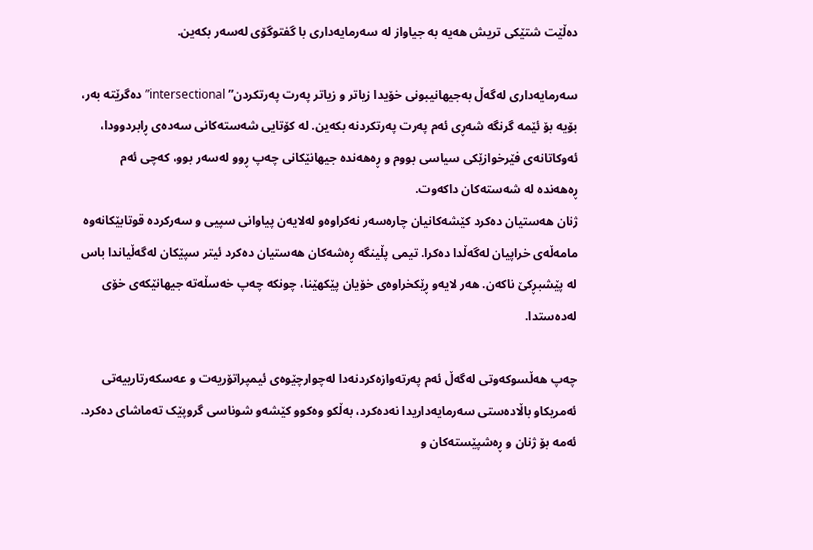دەڵێت شتێکی تریش هەیە بە جیاواز لە سەرمایەداری با گفتوگۆی لەسەر بکەین.

سەرمایەداری لەگەڵ بەجیهانیبونی خۆیدا زیاتر و زیاتر پەرت پەرتکردن” intersectional” دەگرێتە بەر، بۆیە بۆ ئێمە گرنگە شەڕی ئەم پەرت پەرتکردنە بکەین. لە کۆتایی شەستەکانی سەدەی ڕابردوودا، ئەوکاتانەی فێرخوازێکی سیاسی بووم و ڕەهەندە جیهانێکانی چەپ ڕوو لەسەر بوو، کەچی ئەم ڕەهەندە لە شەستەکان داکەوت.
ژنان هەستیان دەکرد کێشەکانیان چارەسەر نەکراوەو لەلایەن پیاوانی سپیی و سەرکردە قوتابێکانەوە مامەڵەی خراپیان لەگەڵدا دەکرا. تیمی پڵینگە ڕەشەکان هەستیان دەکرد ئیتر سپێکان لەگەڵیاندا باس لە پێشبڕكێ ناکەن. هەر لایەو ڕێکخراوەی خۆیان پێکهێنا، چونکە چەپ خەسڵەتە جیهانێکەی خۆی لەدەستدا.

چەپ هەڵسوکەوتی لەگەڵ ئەم پەرتەوازەکردنەدا لەچوارچێوەی ئیمپراتۆریەت و عەسکەرتارییەتی ئەمریکاو باڵادەستی سەرمایەداریدا نەدەکرد، بەڵکو وەکوو کێشەو شوناسی گروپێک تەماشای دەکرد. ئەمە بۆ ژنان و ڕەشپێستەکان و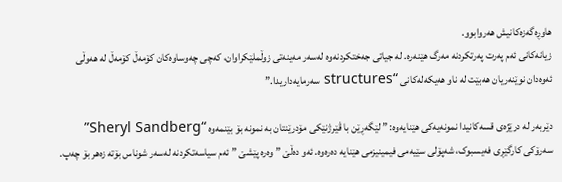هاوڕەگەزەکانیش هەروابوو.
زیانەکانی ئەم پەرت پەرتکردنە مەرگ هێنەرە. لە جیاتی جەختکردنەوە لەسەر مەینەتی زوڵملێکراوان، کەچی چەوساوەکان کۆمەڵ کۆمەڵ لە هەوڵی ئەوەدان نوێنەریان هەبێت لە ناو هەیکەلەکانی “structures سەرمایەداریدا.”

دێربەر لە درێژەی قسەکانیدا نمونەیەکی هێنایەوە: ” لێگەڕێن با ڤێرژنێکی مۆدرێنتان بە نمونە بۆ بێنمەوە “Sheryl Sandberg” سەرۆکی کارگێڕی فەیسبوک، شەپۆلی سێیەمی فیمینیزمی هێنایە دەرەوە. ئەو دەڵێ ” وەرە پێشێ ” ئەم سیاسەتکردنە لەسەر شوناس بۆتە زەهر بۆ چەپ.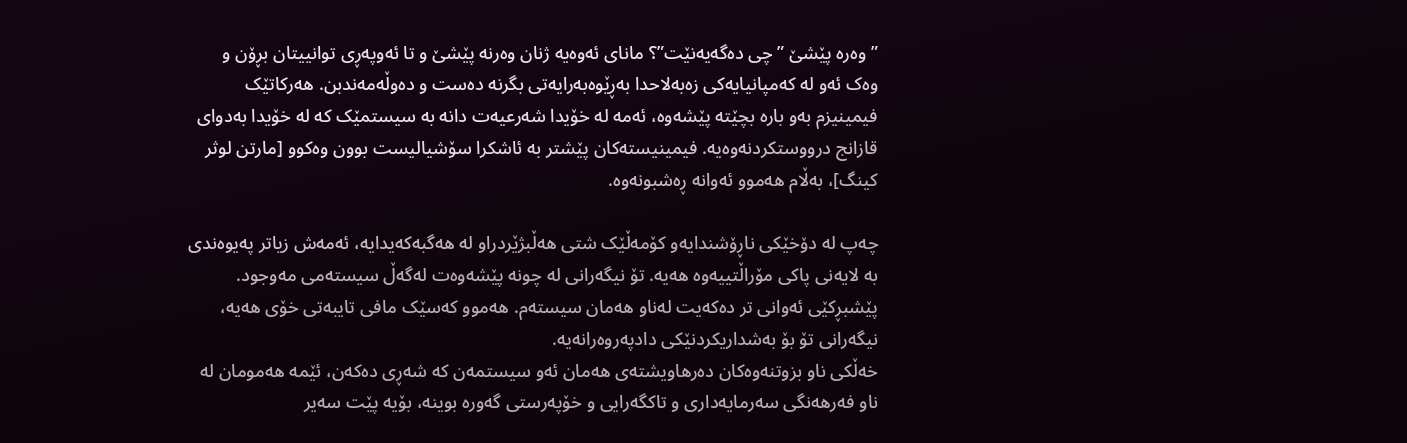” وەرە پێشێ ” چی دەگەیەنێت”؟ مانای ئەوەیە ژنان وەرنە پێشێ و تا ئەوپەڕی توانییتان بڕۆن و وەک ئەو لە کەمپانیایەکی زەبەلاحدا بەڕێوەبەرایەتی بگرنە دەست و دەوڵەمەندبن. هەرکاتێک فیمینیزم بەو بارە بچێتە پێشەوە، ئەمە لە خۆیدا شەرعیەت دانە بە سیستمێک کە لە خۆیدا بەدوای قازانج درووستکردنەوەیە. فیمینیستەکان پێشتر بە ئاشکرا سۆشیالیست بوون وەکوو [مارتن لوثر کینگ]، بەڵام هەموو ئەوانە ڕەشبونەوە.

چەپ لە دۆخێکی ناڕۆشندایەو کۆمەڵێک شتی هەڵبژێردراو لە هەگبەکەیدایە، ئەمەش زیاتر پەیوەندی بە لایەنی پاکی مۆراڵتییەوە هەیە. تۆ نیگەرانی لە چونە پێشەوەت لەگەڵ سیستەمی مەوجود. پێشبڕکێی ئەوانی تر دەکەیت لەناو هەمان سیستەم. هەموو کەسێک مافی تایبەتی خۆی هەیە، نیگەرانی تۆ بۆ بەشداریکردنێکی دادپەروەرانەیە.
خەڵکی ناو بزوتنەوەکان دەرهاویشتەی هەمان ئەو سیستمەن کە شەڕی دەکەن، ئێمە هەمومان لە ناو فەرهەنگی سەرمایەداری و تاکگەرایی و خۆپەرستی گەورە بوینە، بۆیە پێت سەیر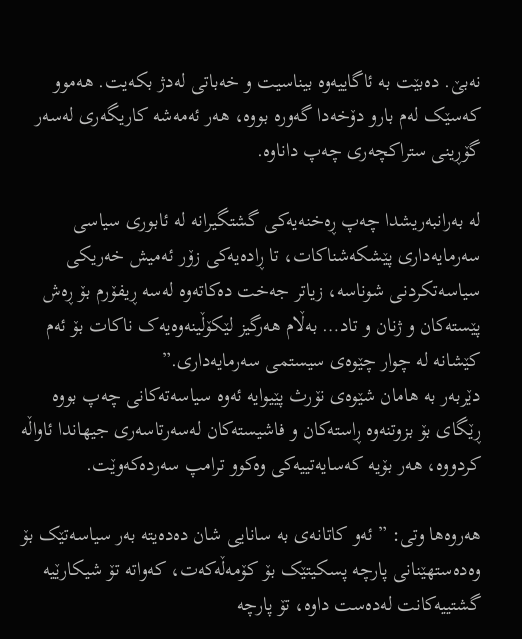نەبێ. دەبێت بە ئاگاییەوە بیناسیت و خەباتی لەدژ بکەیت. هەموو کەسێک لەم بارو دۆخەدا گەورە بووە، هەر ئەمەشە کاریگەری لەسەر گۆڕینی ستراکچەری چەپ داناوە.

لە بەرانبەریشدا چەپ ڕەخنەیەکی گشتگیرانە لە ئابوری سیاسی سەرمایەداری پێشکەشناکات، تا ڕادەیەکی زۆر ئەمیش خەریکی سیاسەتکردنی شوناسە، زیاتر جەخت دەکاتەوە لەسە ڕیفۆرم بۆ ڕەش پێستەکان و ژنان و تاد… بەڵام هەرگیز لێکۆڵینەوەیەک ناکات بۆ ئەم کێشانە لە چوار چێوەی سیستمی سەرمایەداری.”
دێربەر بە هامان شێوەی نۆرث پێیوایە ئەوە سیاسەتەکانی چەپ بووە ڕێگای بۆ بزوتنەوە ڕاستەکان و فاشیستەکان لەسەرتاسەری جیهاندا ئاواڵە کردووە، هەر بۆیە کەسایەتییەکی وەکوو ترامپ سەردەکەوێت.

هەروەها وتی: ” ئەو کاتانەی بە سانایی شان دەدەیتە بەر سیاسەتێک بۆ وەدەستهێنانی پارچە پسکیتێک بۆ کۆمەڵەکەت، کەواتە تۆ شیکارێیە گشتییەکانت لەدەست داوە، تۆ پارچە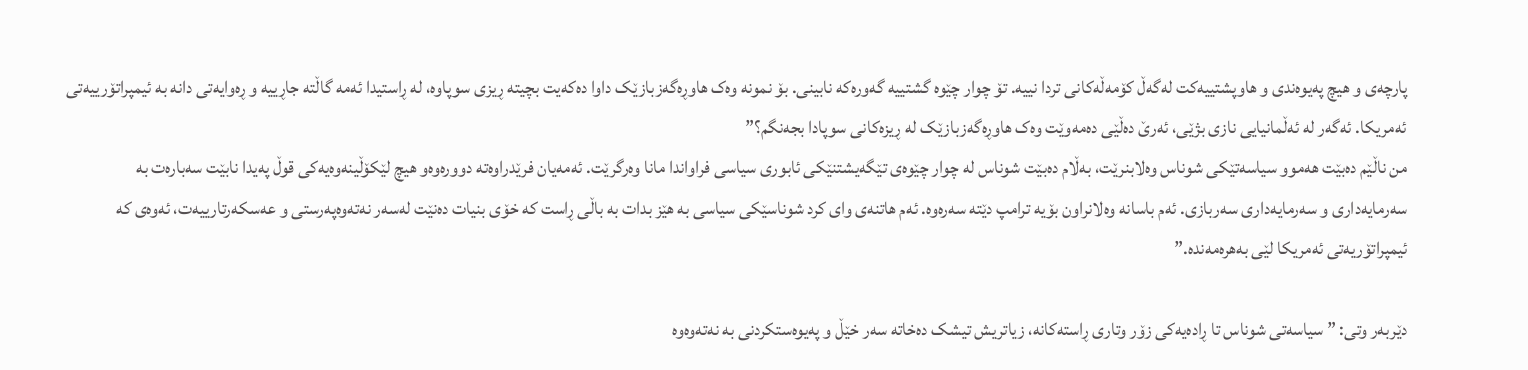پارچەی و هیچ پەیوەندی و هاوپشتییەکت لەگەڵ کۆمەڵەکانی تردا نییە. تۆ چوار چێوە گشتییە گەورەکە نابینی. بۆ نمونە وەک هاوڕەگەزبازێک داوا دەکەیت بچیتە ڕیزی سوپاوە، لە ڕاستیدا ئەمە گاڵتە جاڕییە و ڕەوایەتی دانە بە ئیمپراتۆرییەتی ئەمریکا. ئەگەر لە ئەڵمانیایی نازی بژێی، ئەرێ دەڵێی دەمەوێت وەک هاوڕەگەزبازێک لە ڕیزەکانی سوپادا بجەنگم؟”
من ناڵێم دەبێت هەموو سیاسەتێکی شوناس وەلابنرێت، بەڵام دەبێت شوناس لە چوار چێوەی تێگەیشتنێکی ئابوری سیاسی فراواندا مانا وەرگرێت. ئەمەیان فرێدراوەتە دوورەوەو هیچ لێکۆڵینەوەیەکی قوڵ پەیدا نابێت سەبارەت بە سەرمایەداری و سەرمایەداری سەربازی. ئەم باسانە وەلانراون بۆیە ترامپ دێتە سەرەوە. ئەم هاتنەی وای کرد شوناسێکی سیاسی بە هێز بدات بە باڵی ڕاست کە خۆی بنیات دەنێت لەسەر نەتەوەپەرستی و عەسکەرتارییەت، ئەوەی کە ئیمپراتۆریەتی ئەمریکا لێی بەهرەمەندە.”

دێربەر وتی: ” سیاسەتی شوناس تا ڕادەیەکی زۆر وتاری ڕاستەکانە، زیاتریش تیشک دەخاتە سەر خێڵ و پەیوەستکردنی بە نەتەوەوە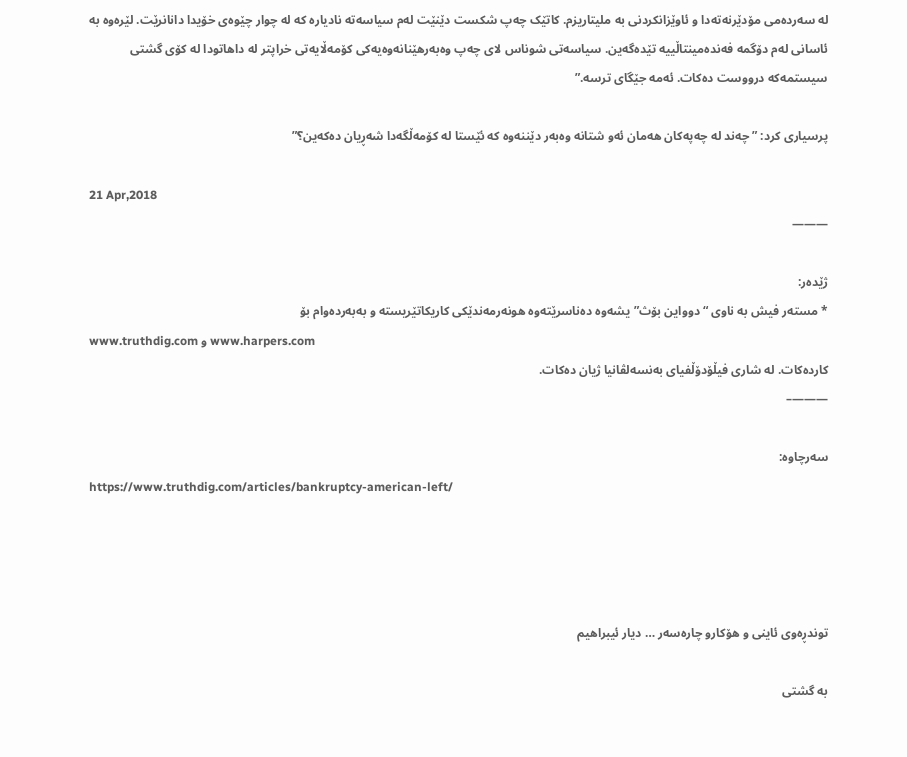لە سەردەمی مۆدێرنەتەدا و ئاوێزانکردنی بە ملیتاریزم. کاتێک چەپ شکست دێنێت لەم سیاسەتە نادیارە کە لە چوار چێوەی خۆیدا دانانرێت. لێرەوە بە ئاسانی لەم دۆگمە فەندەمینتاڵییە تێدەگەین. سیاسەتی شوناس لای چەپ وەبەرهێنانەوەیەکی کۆمەڵایەتی خراپتر لە داهاتودا لە کۆی گشتی سیستمەکە درووست دەکات. ئەمە جێگای ترسە.”

پرسیاری کرد: ” چەند لە چەپەکان هەمان ئەو شتانە وەبەر دێننەوە کە ئێستا لە کۆمەڵگەدا شەڕیان دەکەین؟”

21 Apr,2018
———

ژێدەر:
* مستەر فیش بە ناوی “دوواین بۆث”یشەوە دەناسرێتەوە هونەرمەندێکی کاریکاتێریستە و بەبەردەوام بۆ
www.truthdig.com و www.harpers.com
کاردەکات. لە شاری فیڵۆدۆڵفیای بەنسەلڤانیا ژیان دەکات.
———–

سەرچاوە:
https://www.truthdig.com/articles/bankruptcy-american-left/




توندڕەوی ئاینی و هۆکارو چارەسەر … دیار ئیبراهیم

بە گشتی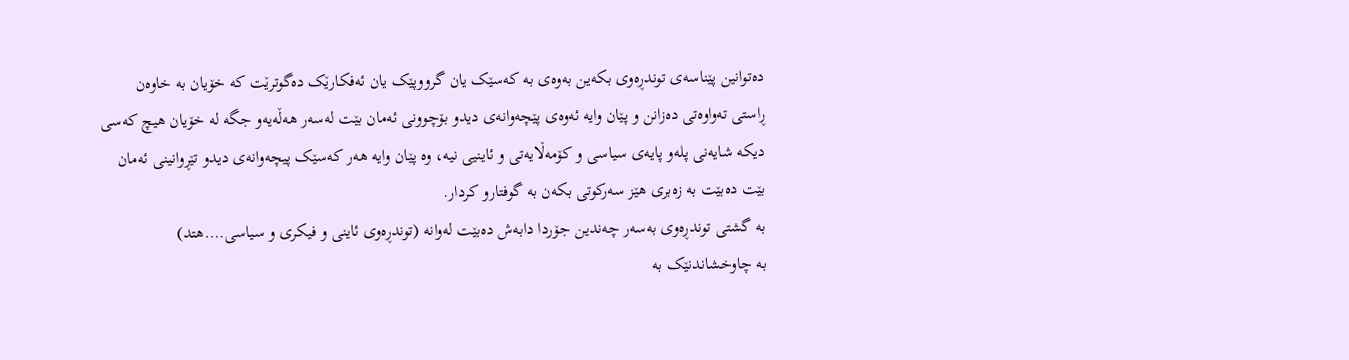دەتوانین پێناسەی توندڕەوی بکەین بەوەی بە کەسێک یان گرووپێک یان ئەفکارێک دەگوترێت کە خۆیان بە خاوەن ڕاستی تەواوەتی دەزانن و پێان وایە ئەوەی پێچەوانەی دیدو بۆچوونی ئەمان بێت لەسەر هەڵەیەو جگە لە خۆیان هیچ کەسی دیکە شایەنی پلەو پایەی سیاسی و کۆمەڵایەتی و ئاینیی نیە، وە پێان وایە هەر کەسێک پیچەوانەی دیدو تێڕوانینی ئەمان بێت دەبێت بە زەبری هێز سەرکوتی بکەن بە گوفتارو کردار.
بە گشتی توندڕەوی بەسەر چەندین جۆردا دابەش دەبێت لەوانە (توندڕەوی ئاینی و فیکری و سیاسی….هتد)
بە چاوخشاندنێک بە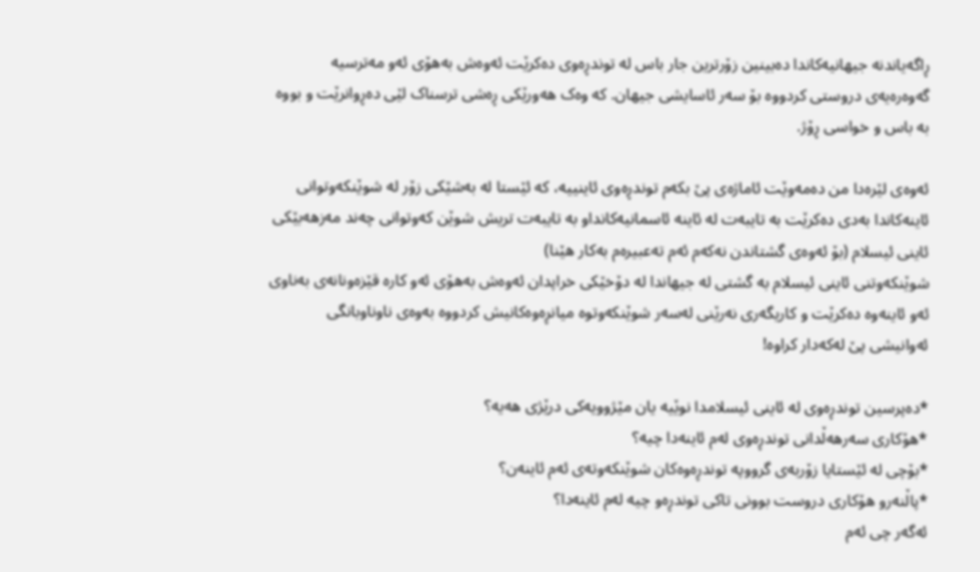ڕاگەیاندنە جیهانیەکاندا دەبینین زۆرترین جار باس لە توندڕەوی دەکرێت ئەوەش بەهۆی ئەو مەترسیە گەوەرەیەی دروستی کردووە بۆ سەر ئاسایشی جیهان. کە وەک هەورێکی ڕەشی ترسناک لێی دەڕوانرێت و بووە بە باس و خواسی ڕۆژ.

ئەوەی لێرەدا من دەمەوێت ئاماژەی پێ بکەم توندڕەوی ئاینییە، کە ئێستا لە بەشێکی زۆر لە شوێنکەوتوانی ئاینەکاندا بەدی دەکرێت بە تایبەت لە ئاینە ئاسمانیەکانداو بە تایبەت تریش شوێن کەوتوانی چەند مەزهەبێکی ئاینی ئیسلام (بۆ ئەوەی گشتاندن نەکەم ئەم تەعبیرەم بەکار هێنا)
شوێنکەوتنی ئاینی ئیسلام بە گشتی لە جیهاندا لە دۆخێکی خراپدان ئەوەش بەهۆی ئەو کارە قێزەونانەی بەناوی ئەو ئاینەوە دەکرێت و کاریگەری نەرێنی لەسەر شوێنکەوتوە میانڕەوەکانیش کردووە بەوەی ناوناوبانگی ئەوانیشی پێ لەکەدار کراوە!

*دەپرسین توندڕەوی لە ئاینی ئیسلامدا نوێیە یان مێژوویەکی درێژی هەیە؟
*هۆکاری سەرهەڵدانی توندڕەوی لەم ئاینەدا چیە؟
*بۆچی لە ئێستایا زۆربەی گرووپە توندڕەوەکان شوێنکەوتەی ئەم ئاینەن؟
*پاڵنەرو هۆکاری دروست بوونی تاکی توندڕەو چیە لەم ئاینەدا؟
ئەگەر چی ئەم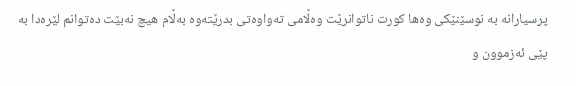پرسیارانە بە نوسێنێکی وەها کورت ناتوانرێت وەڵامی تەواوەتی بدرێتەوە بەڵام هیچ نەبێت دەتوانم لێرەدا بە پێی ئەزموون و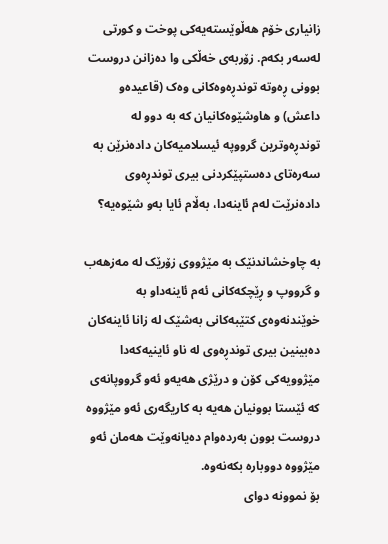زانیاری خۆم هەڵوێستەیەکی پوخت و کورتی لەسەر بکەم. زۆربەی خەڵکی وا دەزانن دروست بوونی ڕەوتە توندڕەوەکانی وەک (قاعیدەو داعش) و هاوشێوەکانیان کە بە دوو لە توندڕەوترین گرووپە ئیسلامیەکان دادەنرێن بە سەرەتای دەستپێکردنی بیری توندڕەوی دادەنرێت لەم ئاینەدا، بەڵام ئایا بەو شێوەیە؟

بە چاوخشاندنێک بە مێژووی زۆرێک لە مەزهەب و گرووپ و ڕێچکەکانی ئەم ئاینەداو بە خوێندنەوەی کتێبەکانی بەشێک لە زانا ئاینەکان دەبینین بیری توندڕەوی لە ناو ئاینیەکەدا مێژوویەکی کۆن و درێژی هەیەو ئەو گرووپانەی کە ئێستا بوونیان هەیە بە کاریگەری ئەو مێژووە دروست بوون بەردەوام دەیانەوێت هەمان ئەو مێژووە دووبارە بکەنەوە.
بۆ نموونە دوای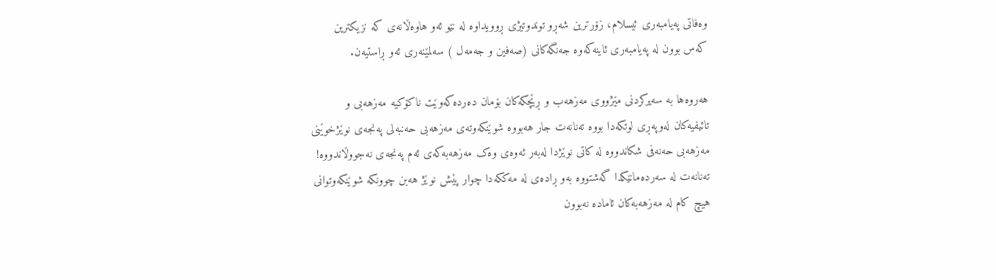وەفاتی پەیامبەری ئیسلام، زۆرترین شەڕو توندوتیژی ڕوویداوە لە نێو ئەو هاوەڵانەی کە نزیکترین کەس بوون لە پەیامبەری ئاینەکەوە جەنگەکانی (صەفین و جەمەل ) سەلمێنەری ئەو ڕاستیەن.

هەروەها بە سەیرکردنی مێژووی مەزهەب و ڕێچکەکان بۆمان دەردەکەوێت ناکۆکیە مەزهەبی و تائیفیەکان لەوپەڕی لوتکەدا بووە تەنانەت جار هەبووە شوێنکەوتەی مەزهەبی حەنبەلی پەنجەی نوێژخوێنی مەزهەبی حەنەفی شکاندووە لە کاتی نوێژدا لەبەر ئەوەی وەک مەزهەبەکەی ئەم پەنجەی نەجووڵاندووە!
تەنانەت لە سەردەمانێکدا گەشتووە بەو ڕادەی لە مەککەدا چوار پێش نوێژ هەبن چوونکە شوێنکەوتوانی هیچ کام لە مەزهەبەکان ئامادە نەبوون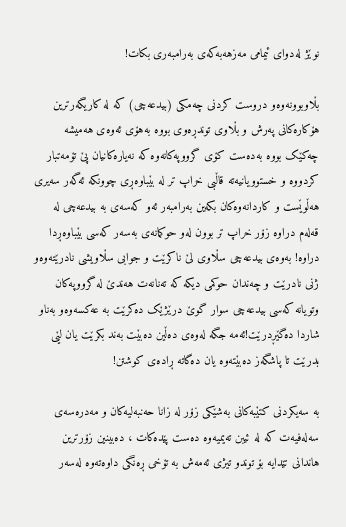نوێژ لەدوای ئیمامی مەزهەبەکەی بەرامبەری بکات!

بڵاوبوونەوەو دروست کردنی چەمکی (بیدعەچی) کە لە کاریگەرترین هۆکارەکانی پەرش و بڵاوی توندڕەوی بووە بەهۆی ئەوەی هەمیشە چەکێک بووە بەدەست کۆی گرووپەکانەوە کە نەیارەکانیان پێ تۆمەتبار کردووە و خستوویانیەتە قاڵبی خراپ تر لە بێباوەڕی چوونکە ئەگەر سەیری هەڵوێست و کاردانەوەکان بکەین بەرامبەر ئەو کەسەی بە بیدعەچی لە قەلەم دراوە زۆر خراپ تر بوون لەو حوکمانەی بەسەر کەسی بێباوەڕدا دراوە! بەوەی بیدعەچی سڵاوی لێ ناکرێت و جوابی سڵاویشی نادرێتەوەو ژنی نادرێت و چەندان حوکمی دیکە کە تەنانەت هەندێ لە گرووپەکان وتویانە کەسی بیدعەچی سوار گوێ درێژێک دەکرێت بە عەکسەوەو بەناو شاردا دەگێڕدرێت!ئەمە جگە لەوەی دەڵین دەبێت بەند بکرێت یان لێی بدرێت تا پاشگەز دەبێتەوە یان دەگاتە ڕادەی کوشتن!

بە سەیکردنی کتێبەکانی بەشێکی زۆر لە زانا حەنبەلیەکان و مەدرەسەی سەلەفیەت کە لە ئیبن تەیمیەوە دەست پێدەکات ، دەبینین زۆرترین هاندانی تێدایە بۆ توندو تیژی ئەمەش بە تۆخی ڕەنگی داوەتەوە لەسەر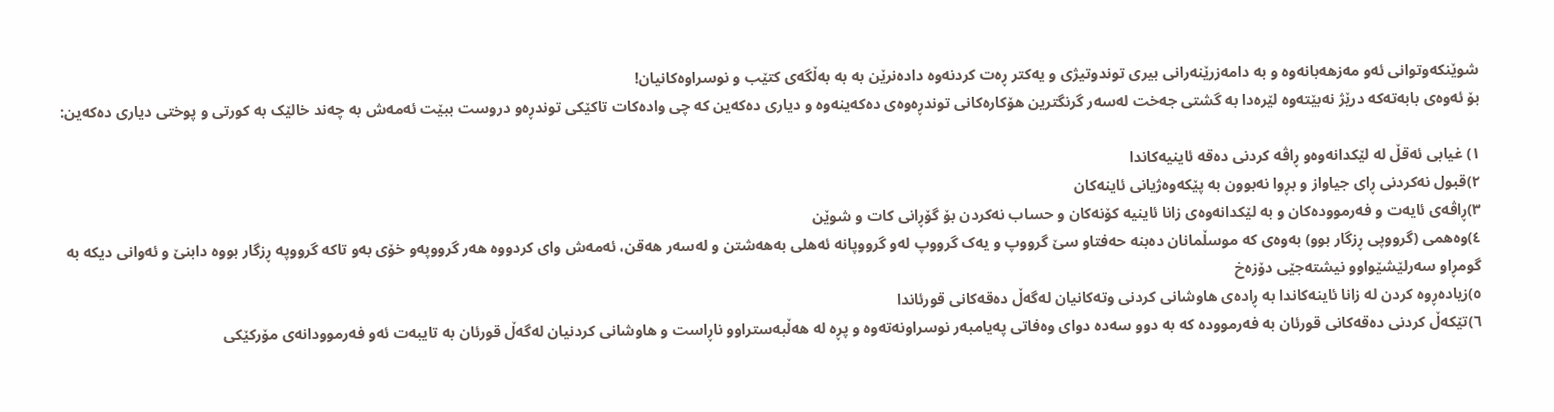شوێنکەوتوانی ئەو مەزهەبانەوە و بە دامەزرێنەرانی بیری توندوتیژی و یەکتر ڕەت کردنەوە دادەنرێن بە بە بەڵگەی کتێب و نوسراوەکانیان!
بۆ ئەوەی بابەتەکە درێژ نەبێتەوە لێرەدا بە گشتی جەخت لەسەر گرنگترین هۆکارەکانی توندڕەوەی دەکەینەوە و دیاری دەکەین کە چی وادەکات تاکێکی توندڕەو دروست ببێت ئەمەش بە چەند خالێک بە کورتی و پوختی دیاری دەکەین:

١) غیابی ئەقڵ لە لێکدانەوەو ڕاڤە کردنی دەقە ئاینیەکاندا
٢)قبول نەکردنی ڕای جیاواز و بڕوا نەبوون بە پێکەوەژیانی ئاینەکان
٣)ڕاڤەی ئایەت و فەرموودەکان و بە لێکدانەوەی زانا ئاینیە کۆنەکان و حساب نەکردن بۆ گۆڕانی کات و شوێن
٤)وەهمی (گرووپی ڕزگار بوو) بەوەی کە موسڵمانان دەبنە حەفتاو سێ گرووپ و یەک گرووپ لەو گرووپانە ئەهلی بەهەشتن و لەسەر هەقن، ئەمەش وای کردووە هەر گرووپەو خۆی بەو تاکە گرووپە ڕزگار بووە دابنێ و ئەوانی دیکە بە گومڕاو سەرلێشێواوو نیشتەجێی دۆزەخ
٥)زیادەڕوە کردن لە زانا ئاینەکاندا بە ڕادەی هاوشانی کردنی وتەکانیان لەگەڵ دەقەکانی قورئاندا
٦)تێکەڵ کردنی دەقەکانی قورئان بە فەرموودە کە بە دوو سەدە دوای وەفاتی پەیامبەر نوسراونەتەوە و پڕە لە هەڵبەستراوو ناڕاست و هاوشانی کردنیان لەگەڵ قورئان بە تایبەت ئەو فەرموودانەی مۆرکێکی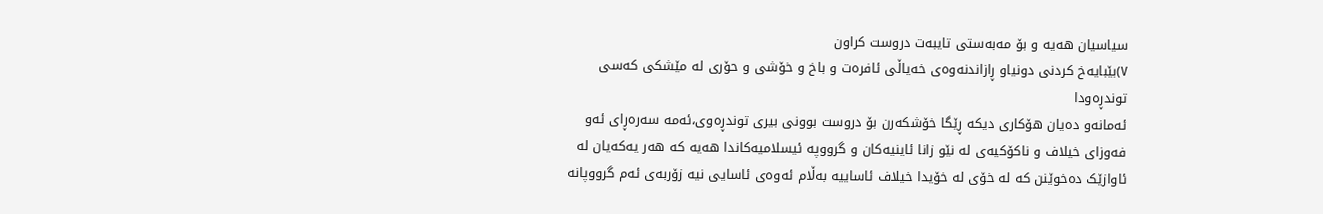سیاسیان هەیە و بۆ مەبەستی تایبەت دروست کراون
٧)بێبایەخ کردنی دونیاو ڕازاندنەوەی خەیاڵی ئافرەت و باخ و خۆشی و حۆری لە مێشکی کەسی توندڕەودا
ئەمانەو دەیان هۆکاری دیکە ڕێگا خۆشکەرن بۆ دروست بوونی بیری توندڕەوی،ئەمە سەرەڕای ئەو فەوزای خیلاف و ناکۆکیەی لە نێو زانا ئاینیەکان و گرووپە ئیسلامیەکاندا هەیە کە هەر یەکەیان لە ئاوازێک دەخوێنن کە لە خۆی لە خۆیدا خیلاف ئاساییە بەڵام ئەوەی ئاسایی نیە زۆربەی ئەم گرووپانە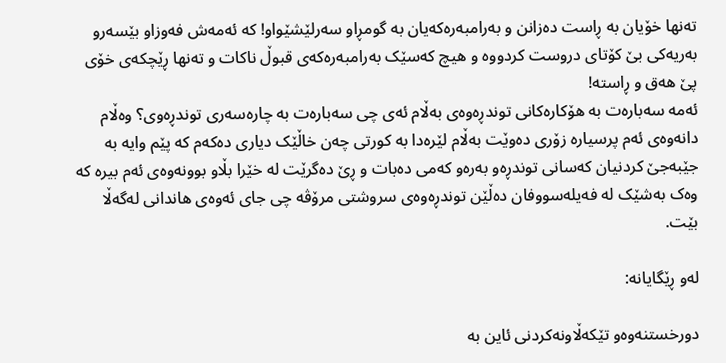تەنها خۆیان بە ڕاست دەزانن و بەرامبەرەکەیان بە گومڕاو سەرلێشێواو! کە ئەمەش فەوزاو بێسەرو بەریەکی بێ کۆتای دروست کردووە و هیچ کەسێک بەرامبەرەکەی قبوڵ ناکات و تەنها ڕێچکەی خۆی پێ هەق و ڕاستە!
ئەمە سەبارەت بە هۆکارەکانی توندڕەوەی بەڵام ئەی چی سەبارەت بە چارەسەری توندڕەوی؟ وەڵام دانەوەی ئەم پرسیارە زۆری دەوێت بەڵام لێرەدا بە کورتی چەن خاڵێک دیاری دەکەم کە پێم وایە بە جێبەجێ کردنیان کەسانی توندڕەو بەرەو کەمی دەبات و ڕێ دەگرێت لە خێرا بڵاو بوونەوەی ئەم بیرە کە وەک بەشێک لە فەیلەسووفان دەڵێن توندڕەوەی سروشتی مرۆڤە چی جای ئەوەی هاندانی لەگەڵا بێت.

لەو ڕێگایانە:

دورخستنەوەو تێکەڵاونەکردنی ئاین بە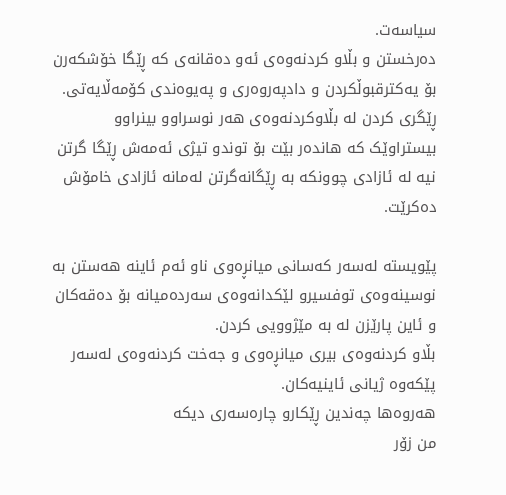سیاسەت.
دەرخستن و بڵاو کردنەوەی ئەو دەقانەی کە ڕێگا خۆشکەرن بۆ یەکترقبوڵکردن و دادپەروەری و پەیوەندی کۆمەڵایەتی.
ڕێگری کردن لە بڵاوکردنەوەی هەر نوسراوو بینراوو بیستراوێک کە هاندەر بێت بۆ توندو تیژی ئەمەش ڕێگا گرتن نیە لە ئازادی چوونکە بە ڕێگانەگرتن لەمانە ئازادی خامۆش دەکرێت.

پێویستە لەسەر کەسانی میانڕەوی ناو ئەم ئاینە هەستن بە نوسینەوەی توفسیرو لێکدانەوەی سەردەمیانە بۆ دەقەکان و ئاین پارێزن لە بە مێژوویی کردن.
بڵاو کردنەوەی بیری میانڕەوی و جەخت کردنەوەی لەسەر پێکەوە ژیانی ئاینیەکان.
هەروەها چەندین ڕێکارو چارەسەری دیکە
من زۆر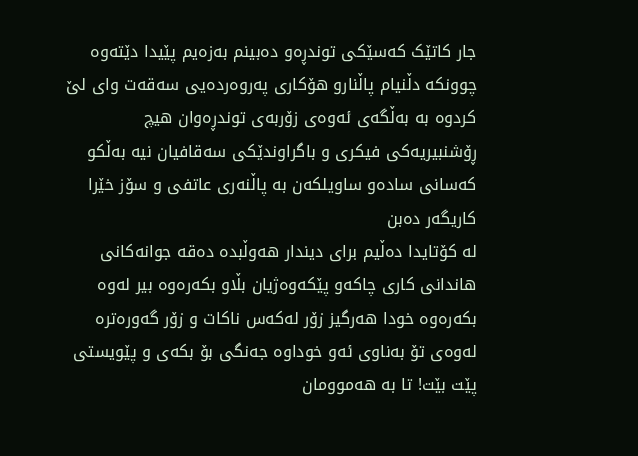جار کاتێک کەسێکی توندڕەو دەبینم بەزەیم پێیدا دێتەوە چوونکە دڵنیام پاڵنارو هۆکاری پەروەردەیی سەقەت وای لێ کردوە بە بەڵگەی ئەوەی زۆربەی توندڕەوان هیچ ڕۆشنبیریەکی فیکری و باگراوندێکی سەقافیان نیە بەڵکو کەسانی سادەو ساویلکەن بە پاڵنەری عاتفی و سۆز خێرا کاریگەر دەبن
لە کۆتایدا دەڵیم برای دیندار هەوڵبدە دەقە جوانەکانی هاندانی کاری چاکەو پێکەوەژیان بڵاو بکەرەوە بیر لەوە بکەرەوە خودا هەرگیز زۆر لەکەس ناکات و زۆر گەورەترە لەوەی تۆ بەناوی ئەو خوداوە جەنگی بۆ بکەی و پێویستی پێت بێت! تا بە هەموومان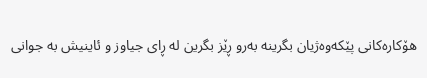هۆکارەکانی پێکەوەژیان بگرینە بەرو ڕێز بگرین لە ڕای جیاوز و ئاینیش بە جوانی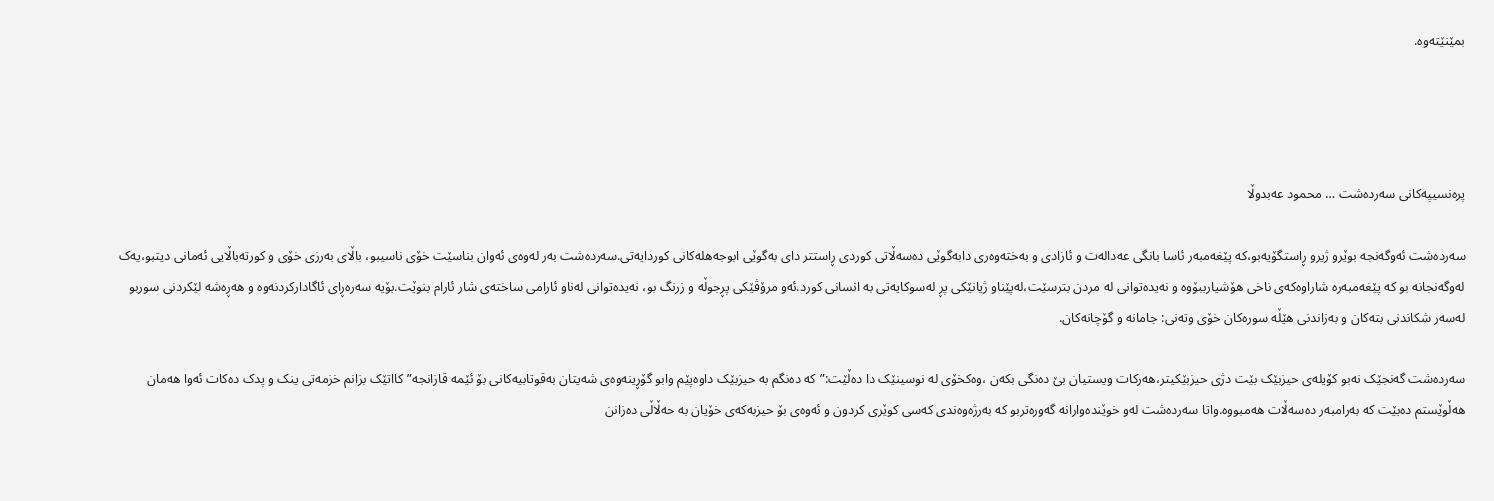بمێنێتەوە.




پرەنسیپەکانی سەردەشت … محمود عەبدوڵا

سەردەشت ئەوگەنجە بوێرو ژیرو ڕاستگۆیەبو،کە پێغەمبەر ئاسا بانگی عەدالەت و ئازادی و بەختەوەری دابەگوێی دەسەڵاتی کوردی ڕاستتر دای بەگوێی ابوجەهلەکانی کوردایەتی.سەردەشت بەر لەوەی ئەوان بناسێت خۆی ناسیبو، باڵای بەرزی خۆی و کورتەباڵایی ئەمانی دیتبو،یەک لەوگەنجانە بو کە پێغەمبەرە شاراوەکەی ناخی هۆشیارببۆوە و نەیدەتوانی لە مردن بترسێت،لەپێناو ژیانێکی پڕ لەسوکایەتی بە انسانی کورد.ئەو مرۆڤێکی پڕجوڵە و زرنگ بو، نەیدەتوانی لەناو ئارامی ساختەی شار ئارام بنوێت.بۆیە سەرەڕای ئاگادارکردنەوە و هەڕەشە لێکردنی سوربو لەسەر شکاندنی بتەکان و بەزاندنی هێڵە سورەکان خۆی وتەنی: جامانە و گۆچانەکان.

سەردەشت گەنجێک نەبو کۆیلەی حیزبێک بێت دژی حیزبێکیتر،هەرکات ویستیان بێ دەنگی بکەن ،وەکخۆی لە نوسینێک دا دەڵێت:”کە دەنگم بە حیزبێک داوەپێم وابو گۆڕینەوەی شەیتان بەقوتابیەکانی بۆ ئێمە قازانجە”کااتێک بزانم خزمەتی ینک و پدک دەکات ئەوا هەمان هەڵوێستم دەبێت کە بەرامبەر دەسەڵات هەمبووە.واتا سەردەشت لەو خوێندەوارانە گەورەتربو کە بەرژەوەندی کەسی کوێری کردون و ئەوەی بۆ حیزبەکەی خۆیان بە حەڵاڵی دەزانن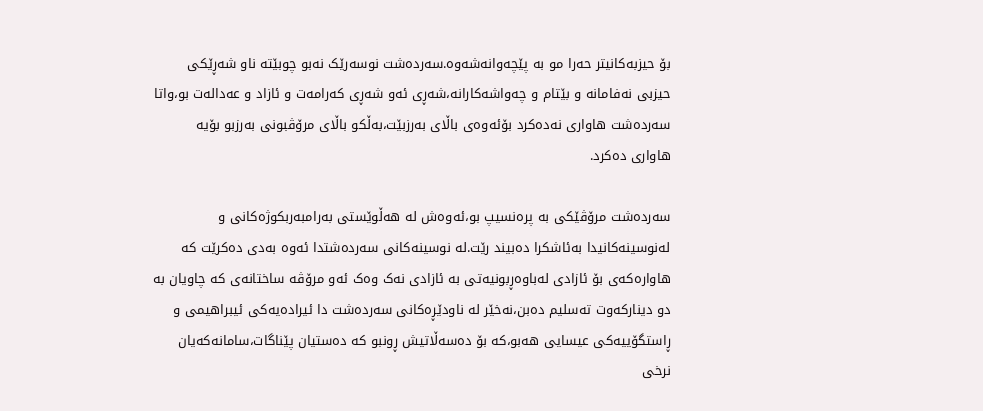بۆ حیزبەکانیتر حەرا مو بە پێچەوانەشەوە.سەردەشت نوسەرێک نەبو چوبێتە ناو شەڕێکی حیزبی نەفامانە و بێتام و چەواشەکارانە،شەڕی ئەو شەڕی کەرامەت و ئازاد و عەدالەت بو،واتا سەردەشت هاواری نەدەکرد بۆئەوەی باڵای بەرزبێت،بەڵکو باڵای مرۆڤبونی بەرزبو بۆیە هاواری دەکرد.

سەردەشت مرۆڤێکی بە پرەنسیپ بو،ئەوەش لە هەڵوێستی بەرامبەربکوژەکانی و لەنوسینەکانیدا بەئاشکرا دەبیند رێت.لە نوسینەکانی سەردەشتدا ئەوە بەدی دەکرێت کە هاوارەکەی بۆ ئازادی لەباوەڕبونیەتی بە ئازادی نەک وەک ئەو مرۆڤە ساختانەی کە چاویان بە دو دینارکەوت تەسلیم دەبن،نەخێر لە ناودێڕەکانی سەردەشت دا ئیرادەیەکی ئیبراهیمی و ڕاستگۆییەکی عیسایی هەبو،کە بۆ دەسەڵاتیش ڕونبو کە دەستیان پێناگات،سامانەکەیان نرخی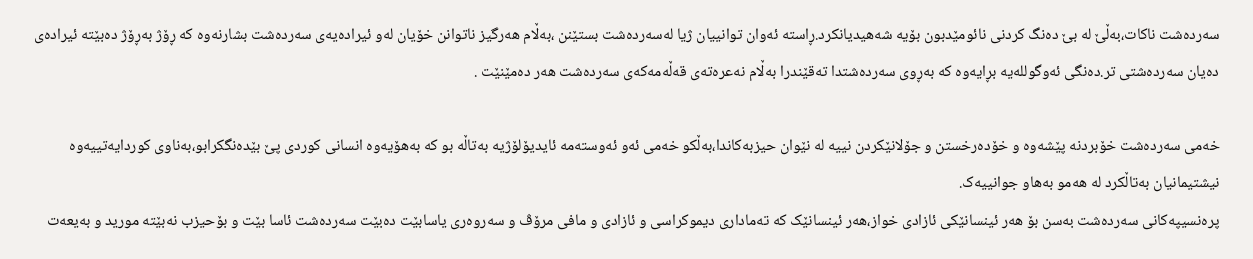سەردەشت ناکات،بەڵێ لە بێ دەنگ کردنی نائومێدبون بۆیە شەهیدیانکرد.ڕاستە ئەوان توانییان ژیا لەسەردەشت بستێنن ،بەڵام هەرگیز ناتوانن خۆیان لەو ئیرادەیەی سەردەشت بشارنەوە کە ڕۆژ بەڕۆژ دەبێتە ئیرادەی دەیان سەردەشتی تر.دەنگی ئەوگوللەیە بڕایەوە کە بەڕوی سەردەشتدا تەقێندرا بەڵام نەعرەتەی قەڵەمەکەی سەردەشت هەر دەمێنێت .

خەمی سەردەشت خۆبردنە پێشەوە و خۆدەرخستن و جۆلانێکردن نییە لە نێوان حیزبەکاندا،بەڵکو خەمی ئەو ئەوستەمە ئایدیۆلۆژیە بەتاڵە بو کە بەهۆیەوە انسانی کوردی پێ بێدەنگکرابو،بەناوی کوردایەتییەوە نیشتیمانیان بەتاڵکرد لە هەمو بەهاو جوانییەک.
پرەنسیپەکانی سەردەشت بەسن بۆ هەر ئینسانێکی ئازادی خواز،هەر ئینسانێک کە تەماداری دیموکراسی و ئازادی و مافی مرۆڤ و سەروەری یاسابێت دەبێت سەردەشت ئاسا بێت و بۆحیزب نەبێتە مورید و بەیعەت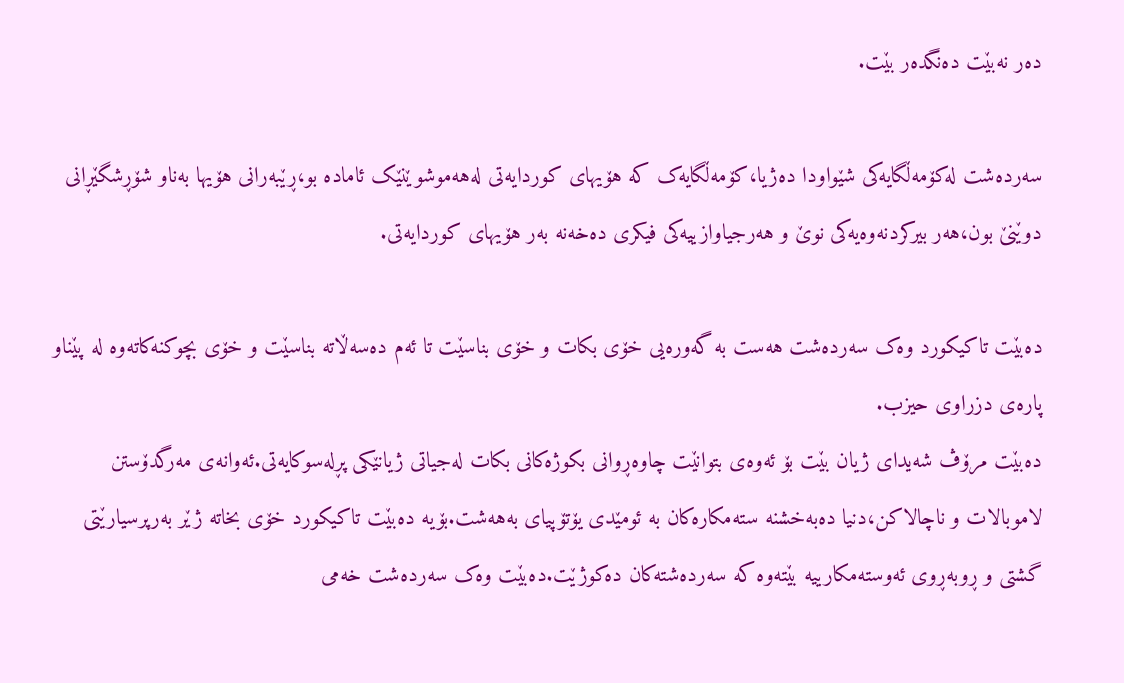دەر نەبێت دەنگدەر بێت.

سەردەشت لەکۆمەڵگایەکی شێواودا دەژیا،کۆمەڵگایەک کە هۆیهای کوردایەتی لەهەموشوێنێک ئامادە بو،ڕێبەرانی هۆیها بەناو شۆڕشگێڕانی دوێنێ بون،هەر بیرکردنەوەیەکی نوێ و هەرجیاوازییەکی فیکری دەخەنە بەر هۆیهای کوردایەتی.

دەبێت تاکیکورد وەک سەردەشت هەست بە گەورەیی خۆی بکات و خۆی بناسێت تا ئەم دەسەڵاتە بناسێت و خۆی بچوکنەکاتەوە لە پێناو پارەی دزراوی حیزب.
دەبێت مرۆڤ شەیدای ژیان بێت بۆ ئەوەی بتوانێت چاوەڕوانی بکوژەکانی بکات لەجیاتی ژیانێکی پڕلەسوکایەتی.ئەوانەی مەرگدۆستن لاموبالات و ناچالاکن،دنیا دەبەخشنە ستەمکارەکان بە ئومێدی یۆتۆپیای بەهەشت.بۆیە دەبێت تاکیکورد خۆی بخاتە ژێر بەرپرسیارێتی گشتی و ڕوبەڕوی ئەوستەمکارییە بێتەوە کە سەردەشتەکان دەکوژێت.دەبێت وەک سەردەشت خەمی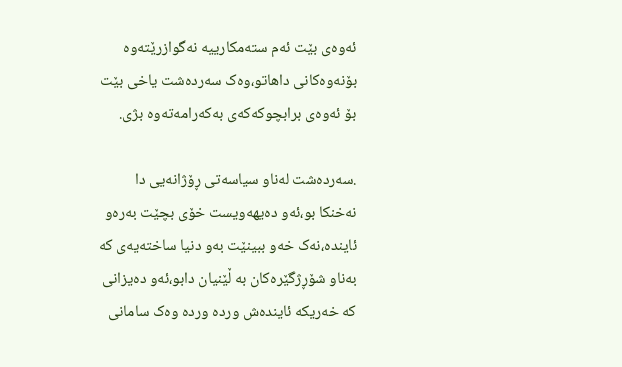ئەوەی بێت ئەم ستەمکارییە نەگوازرێتەوە بۆنەوەکانی داهاتو،وەک سەردەشت یاخی بێت بۆ ئەوەی برابچوکەکەی بەکەرامەتەوە بژی.

.سەردەشت لەناو سیاسەتی ڕۆژانەیی دا نەخنکا بو،ئەو دەیهەویست خۆی بچێت بەرەو ئایندە،نەک خەو ببینێت بەو دنیا ساختەیەی کە بەناو شۆڕژگێرەکان بە ڵێنیان دابو،ئەو دەیزانی کە خەریکە ئایندەش وردە وردە وەک سامانی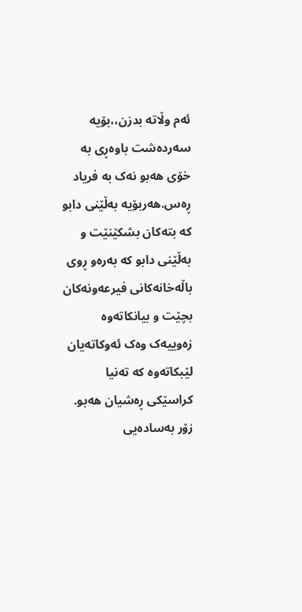ئەم وڵاتە بدزن،،بۆیە سەردەشت باوەڕی بە خۆی هەبو نەک بە فریاد ڕەس.هەربۆیە بەڵێنی دابو کە بتەکان بشکێنێت و بەڵێنی دابو کە بەرەو ڕوی باڵەخانەکانی فیرعەونەکان بچێت و بیانکاتەوە زەوییەک وەک ئەوکاتەیان لێبکاتەوە کە تەنیا کراسێکی ڕەشیان هەبو.
زۆر بەسادەیی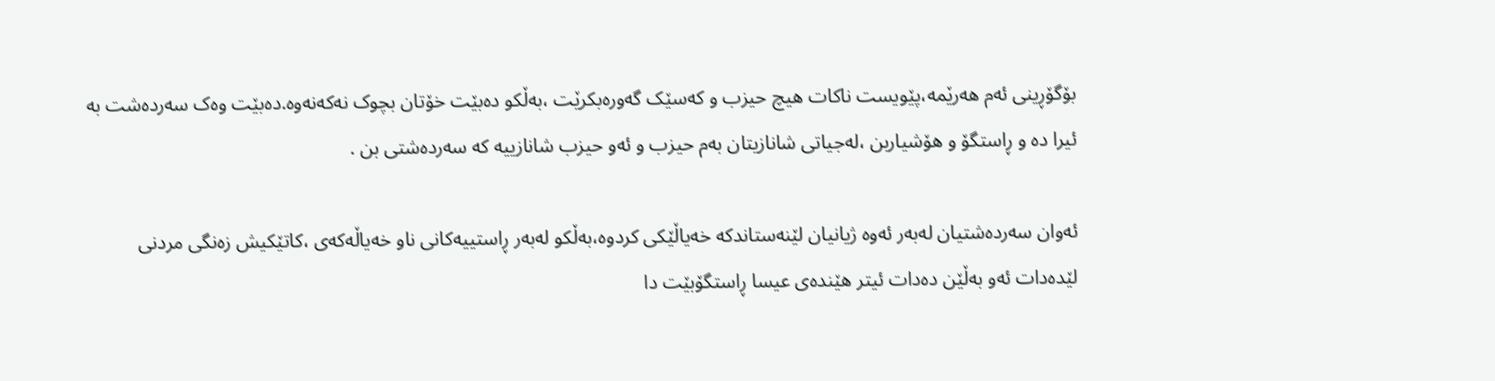بۆگۆڕینی ئەم هەرێمە،پێویست ناکات هیچ حیزب و کەسێک گەورەبکرێت ،بەڵکو دەبێت خۆتان بچوک نەکەنەوە.دەبێت وەک سەردەشت بە ئیرا دە و ڕاستگۆ و هۆشیاربن ،لەجیاتی شانازیتان بەم حیزب و ئەو حیزب شانازییە کە سەردەشتی بن .

ئەوان سەردەشتیان لەبەر ئەوە ژیانیان لێنەستاندکە خەیاڵێکی کردوە،بەڵکو لەبەر ڕاستییەکانی ناو خەیاڵەکەی ،کاتێکیش زەنگی مردنی لێدەدات ئەو بەڵێن دەدات ئیتر هێندەی عیسا ڕاستگۆبێت دا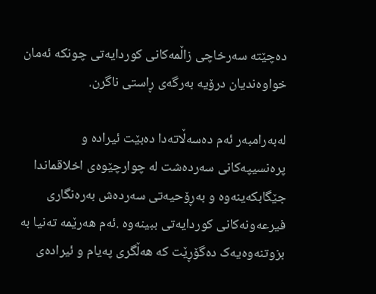دەچێتە سەرخاچی زاڵمەکانی کوردایەتی چونکە ئەمان خواوەندیان درۆیە بەرگەی ڕاستی ناگرن.

لەبەرامبەر ئەم دەسەڵاتەدا دەبێت ئیرادە و پرەنسیپەکانی سەردەشت لە چوارچێوەی اخلاقماندا جێگابکەینەوە و بەڕۆحیەتی سەردەش بەرەنگاری فیرعەونەکانی کوردایەتی ببینەوە .ئەم هەرێمە تەنیا بە بزوتنەوەیەک دەگۆڕێت کە هەڵگری پەیام و ئیرادەی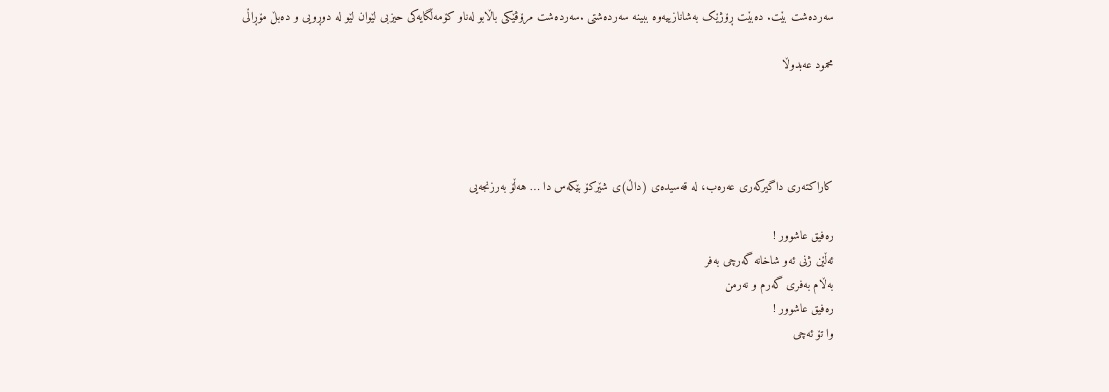سەردەشت بێت. دەبێت ڕۆژێک بەشانازییەوە ببینە سەردەشتی .سەردەشت مرۆڤێکی باڵابو لەناو کۆمەڵگایەکی حیزبی لێوان لێو لە دوڕویی و دەبڵ مۆڕاڵی

محمود عەبدوڵا




کاراکتەری داگیرکەری عەرەب، لە قەسیدەی (داڵ)ی شێرکۆ بێکەس دا … هەڵۆ بەرزنجەیی

رەفیق عاشوور !
ئەڵێن ژنی ئەو شاخانە گەرچی بەفر
بەڵام بەفری گەرم و نەرمن
رەفیق عاشوور !
وا تۆ ئەچی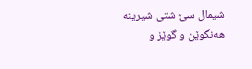شیمال سێ شتی شیرینە
هەنگوێن و گوێز و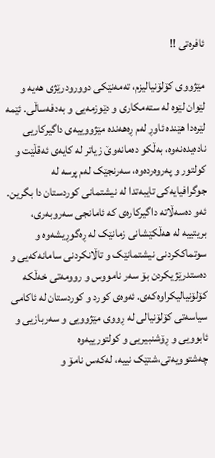ئافرەتی !!

مێژووی کۆلۆنیالیزم، تەمەنێکی دوورودرێژی هەیە و لێوان لێوە لە ستەمکاری و دێوزمەیی و بەدفەساڵی. ئێمە لێرەدا هێندە ئاوڕ لەم ڕەهەندە مێژووییەی داگیرکاریی نادەیدەنەوە، بەڵکو دەمانەوێ زیاتر لە کایەی ئەقڵێت و کولتور و پەروەردەوە، سەرنجێک لەم پرسە لە جوگرافیایەکی تایبەتدا لە نیشتمانی کوردستان دا بگرین. ئەو دەسەڵاتە داگیرکارەی کە ئامانجی سەروبەری، بریتییە لە هەڵکێشانی زمانێک لە ڕەگوڕیشەوە و سوتماککردنی نیشتمانێک و تاڵانکردنی سامانەکەیی و دەستدرێژیکردن بۆ سەر نامووس و روومەتی خەڵکە کۆلۆنیالیکراوەکەی. ئەوەی کورد و کوردستان لە ئاکامی سیاسەتی کۆلۆنیالی لە ڕووی مێژوویی و سەربازیی و ئابوویی و ڕۆشنبیریی و کولتورییەوە چەشتوویەتی،شتێک نییە، لەکەس نامۆ و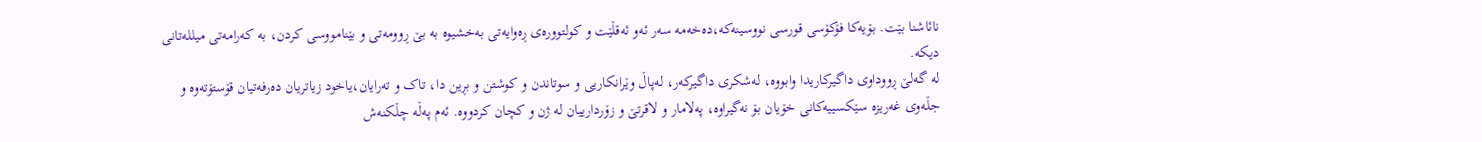نائاشنا بێت. بۆیەکا فۆکۆسی قورسی نووسینەکە،دەخەمە سەر ئەو ئەقڵێت و کولتوورەی ڕەوایەتی بەخشیوە بە بێ ڕوومەتی و بێنامووسی کردن، بە کەرامەتی میللەتانی دیکە.
لە گەلێ ڕووداوی داگیرکاریدا وابووە، لەشکری داگیرکەر، لەپاڵ وێرانکاریی و سوتاندن و کوشتن و بڕین دا، تاک و تەرایان،یاخود زیاتریان دەرفەتیان قۆستۆتەوە و جڵەوی غەریزە سێکسییەکانی خۆیان بۆ نەگیراوە، پەلامار و لاقرتێ و زۆردارییان لە ژن و کچان کردووە. ئەم پەڵە چڵکنەش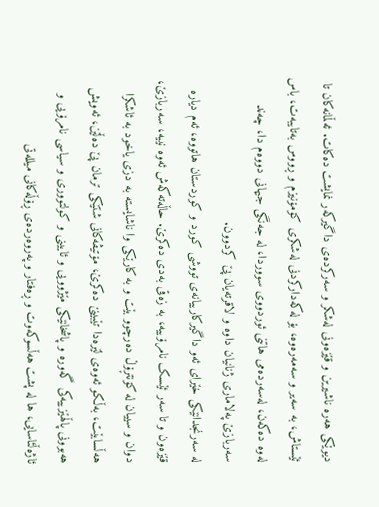دیوێکی هەرە ناشیرین و قێزەونی لەشکر و سەرکردەی داگیرکەر نمایشت دەکات. ئەڵمانەکان تا ئێستاش، بە سەیر و سەمەرەوە، بۆ لەکەدارکردنی لەشکری کۆمۆنیزم و ڕووس بەتایبەت، باس لەوە دەکەن، لەسەردەمی هاتنی ئوردووی سووردا، لە جەنگی جیهانی دووەم دا، چەند سەربازێ پەلاماری ژنانیان داوە و لاقرتەیان پێ کردوون.
لە سەرنجدانێکی خێرای ئەو داگیرکارییانەی تووشی کورد و کوردستان هاتووە، ئەم دیارە قێزەون و تا سەر ئێسک نامرۆییە، بە زەقی بەدی دەکرێ. حاڵەتەکەش ئەوە نییە، سەربازێ، دوان و سییان لە کۆنتڕۆڵ دەرچوو بێت و بە کارێکی وا ناشایستە بە دزی یاخود بە ئاشکرا هەڵسابێت، بەڵکو ئەوەی لێرەدا تێبینێ دەکرێ، مۆتیڤەکانی شتێکی ترمان پێ دەڵێن، ئەویش هەبوونی پاڵهێزییەکی گەورە و پاشخانێکی مێژوویی و ئایینی و کولتووری و سیاسی نامرۆیی و ئاژەڵئاسایی، ها لە پشت هەڵسوکەوت و ڕەفتار و پەروەردەی ڕۆڵەکانی میللەتی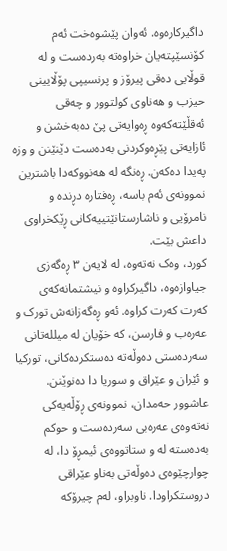داگیرکارەوە. ئەوان پێشوەخت ئەم کۆنسێپتەیان خراوەتە بەردەست و لە قوڵایی دەقی پیرۆز و پرنسیپی پۆڵایینی حیزب و هەناوی کولتوور و چەقی ئەقڵێتەکەوە ڕەوایەتی پێ دەبەخشن و ئازایەتی پێڕەوکردنی بەدەست دێنێنن و وزە پەیدا دەکەن. ڕەنگە لە هەنووکەدا باشترین نموونەی ئەم باسە، ڕەفتارە دڕندە و نامرۆیی و ناشارستانێتییەکانی ڕێکخراوی داعش بێت.
کورد، وەک نەتەوە، لە لایەن ٣ ڕەگەزی جیاوازەوە، داگیرکراوە و نیشتمانەکەی کەرت کەرت کراوە. ئەو ڕەگەزانەش تورک و عەرەب و فارسن، کە خۆیان لە میللەتانی سەردەستی دەوڵەتە دەستکردەکانی، تورکیا و ئێران و عێراق و سوریا دا دەنوێنن.
عاشوور حەمدان، نموونەی ڕۆڵەیەکی نەتەوەی عەرەبی سەردەست و حوکم بەدەستە لە و ستاتووەی ئیمڕۆ دا، لە چوارچێوەی دەوڵەتی بەناو عێراقی دروستکراودا. ناوبراو، لەم چیرۆکە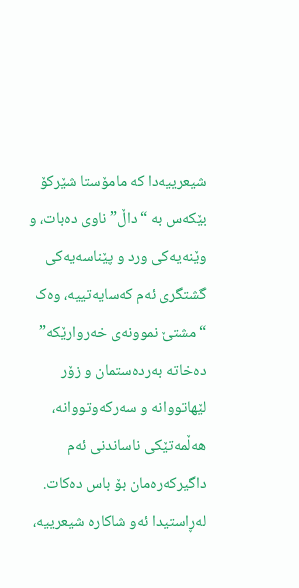شیعرییەدا کە مامۆستا شێرکۆ بێکەس بە “داڵ” ناوی دەبات، و وێنەیەکی ورد و پێناسەیەکی گشتگری ئەم کەسایەتییە، وەک “مشتێ نموونەی خەروارێکە” دەخاتە بەردەستمان و زۆر لێهاتووانە و سەرکەوتووانە، هەڵمەتێکی ناساندنی ئەم داگیرکەرەمان بۆ باس دەکات.
لەڕاستیدا ئەو شاکارە شیعرییە،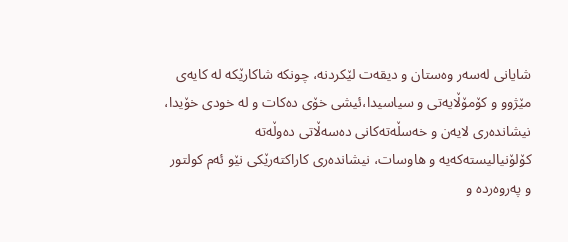شایانی لەسەر وەستان و دیقەت لێکردنە، چونکە شاکارێکە لە کایەی مێژوو و کۆمۆڵایەتی و سیاسیدا،ئیشی خۆی دەکات و لە خودی خۆیدا، نیشاندەری لایەن و خەسڵەتەکانی دەسەڵاتی دەوڵەتە کۆلۆنیالیستەکەیە و هاوسات، نیشاندەری کاراکتەرێکی نێو ئەم کولتور و پەروەردە و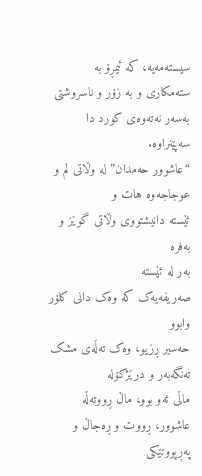سیستەمەیە، کە ئیمڕۆ بە ستەمکاری و بە زۆر و ناسروشتی بەسەر نەتەوەی کورد دا سەپێنراوە.
“عاشوور حەمدان” لە وڵاتی لم و عوجاجەوە هات و
ئێستە دانیشتووی وڵاتی گوێز و بەفرە
بەر لە ئێستە
صەریفەیەک کە وەک دانی کلۆر وابوو
حەسیر ڕزیو، وەک تەڵەی مشک
تەنگەبەر و درێژکۆلە
ماڵی ئەو بوو، ماڵ ڕووتەڵە
عاشوور، ڕووت و ڕەجاڵ و پەڕپووتێکی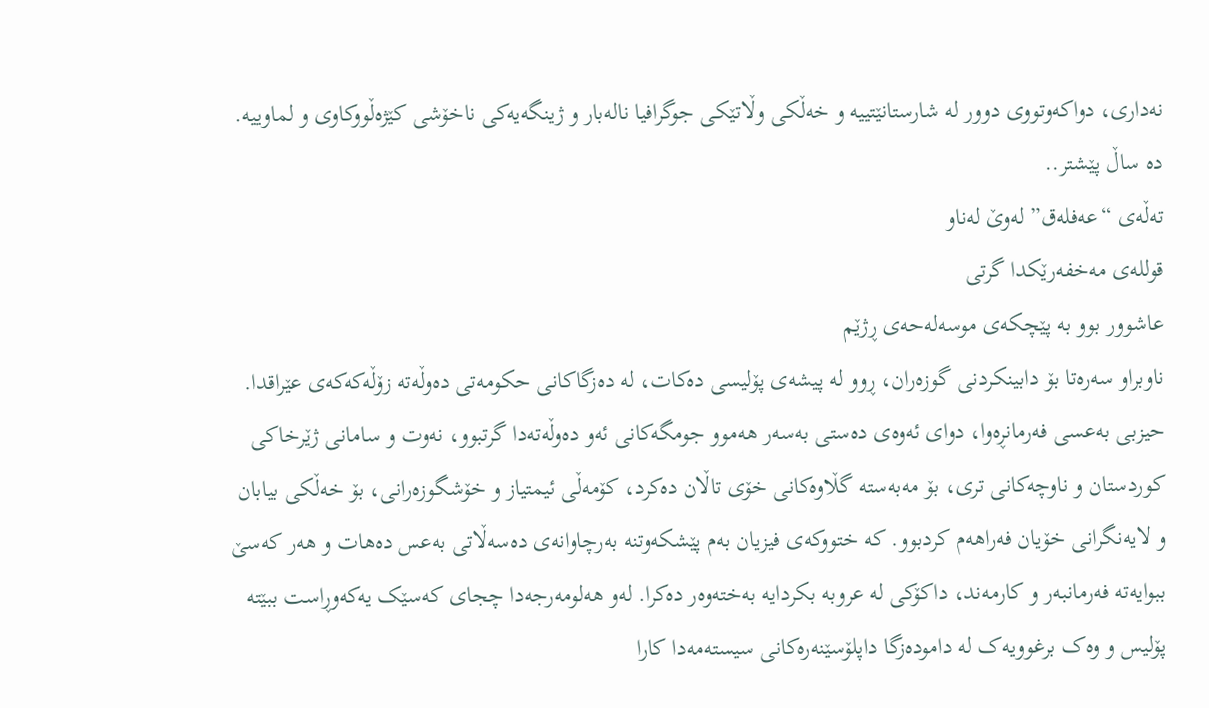نەداری، دواکەوتووی دوور لە شارستانێتییە و خەڵکی وڵاتێکی جوگرافیا نالەبار و ژینگەیەکی ناخۆشی کێژەڵووکاوی و لماوییە.
دە ساڵ پێشتر..
تەڵەی “عەفلەق” لەوێ لەناو
قوللەی مەخفەرێکدا گرتی
عاشوور بوو بە پێچکەی موسەلەحەی ڕژێم
ناوبراو سەرەتا بۆ دابینکردنی گوزەران، ڕوو لە پیشەی پۆلیسی دەکات، لە دەزگاکانی حکومەتی دەوڵەتە زۆڵەکەکەی عێراقدا. حیزبی بەعسی فەرمانڕەوا، دوای ئەوەی دەستی بەسەر هەموو جومگەکانی ئەو دەوڵەتەدا گرتبوو، نەوت و سامانی ژێرخاکی کوردستان و ناوچەکانی تری، بۆ مەبەستە گڵاوەکانی خۆی تاڵان دەکرد، کۆمەڵی ئیمتیاز و خۆشگوزەرانی، بۆ خەڵکی بیابان و لایەنگرانی خۆیان فەراهەم کردبوو. کە ختووکەی فیزیان بەم پێشکەوتنە بەرچاوانەی دەسەڵاتی بەعس دەهات و هەر کەسێ ببوایەتە فەرمانبەر و کارمەند، داکۆکی لە عروبە بکردایە بەختەوەر دەکرا. لەو هەلومەرجەدا چجای کەسێک یەکەوڕاست ببێتە پۆلیس و وەک برغوویەک لە دامودەزگا داپلۆسێنەرەکانی سیستەمەدا کارا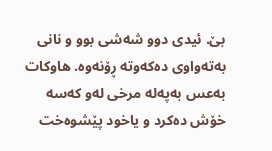بێ. ئیدی دوو شەشی بوو و نانی بەتەواوی دەکەوتە ڕۆنەوە. هاوکات بەعس بەپەلە مرخی لەو کەسە خۆش دەکرد و یاخود پێشوەخت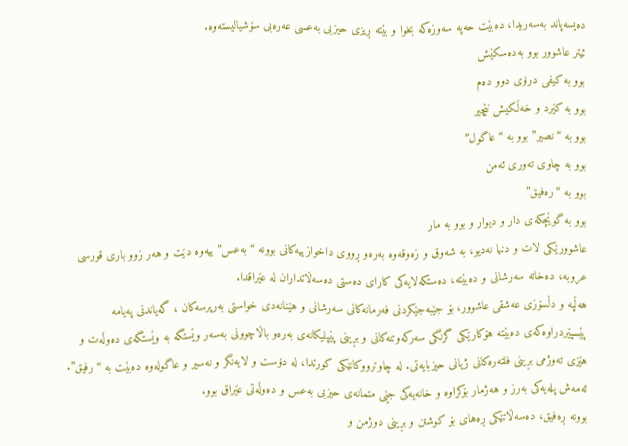دەیسەپاند بەسەریدا، دەبێت حەپە سەوزەکە بخوا و بێتە ڕیزی حیزبی بەعسی عەرەبی سۆشیالیستەوە.
ئیتر عاشوور بوو بەدەسکێش
بوو بە کیفی درۆی دوو دەم
بوو بە کێرد و خەڵکیش نێچیر
بوو بە “نصیر” بوو بە “عاگول”
بوو بە چاوی تەوری ئەمن
بوو بە “رەفیق”
بوو بە گوێچکەی دار و دیوار و بوو بە مار
عاشوورێکی لات و دنیا نەدیو، بە شەوق و زەوقەوە بەرەو ڕووی داخوازییەکانی بوونە “بەعس”ییەوە دێت و هەر زوو باری قورسی عروبە، دەخاتە سەرشانی و دەبێتە، دەستکەلایەکی کارای دەستی دەسەڵاتداران لە عێراقدا.
هەڵپە و دڵسۆزی عەشقی عاشوور، بۆ جێبەجێکردنی فەرمانەکانی سەرشانی و هێنانەدی خواستی بەرپرسەکان ، گەیاندنی پەیامە پێسپێردراوەکەی دەبێتە هۆکارێکی گرنگی سەرکەوتنەکانی و بڕینی پێپلیکانەی بەرەو باڵاچوونی بەسەر وێستگە بە وێستگەی دەوڵەت و هێزی تەوژمی بڕینی فلتەرەکانی ژیانی حیزبایەتی. لە چاوترووکانێکی کورتدا، لە دۆست و لایەنگر و نەسیر و عاگولەوە دەبێت بە “رفیق”. ئەمەش پلەیەکی بەرز و هەژمار بۆکراوە و خانەیەکی جێی متمانەی حیزبی بەعس و دەوڵەتی عێراق بوو.
بوونە ڕەفیق، دەسەڵاتێکی ڕەهای بۆ کوشتن و بڕینی دوژمن و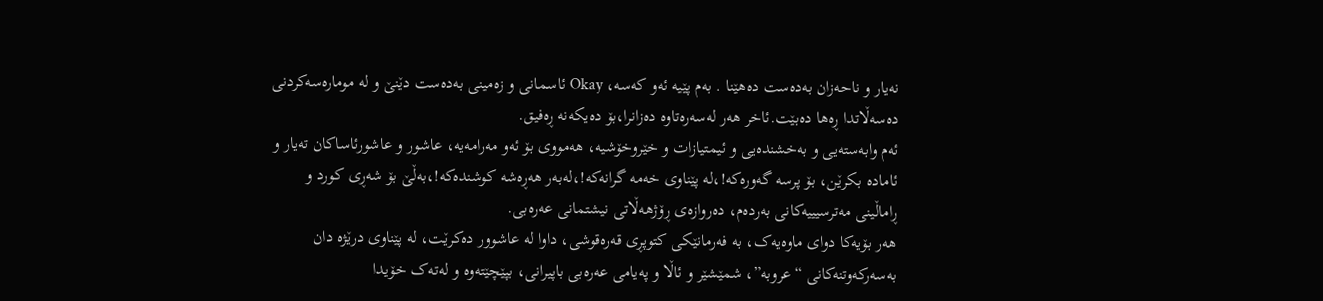نەیار و ناحەزان بەدەست دەهێنا . بەم پێیە ئەو کەسە، Okay ئاسمانی و زەمینی بەدەست دێنێ و لە مومارەسەکردنی دەسەڵاتدا ڕەها دەبێت.ئاخر هەر لەسەرەتاوە دەزانرا،بۆ دەیکەنە ڕەفیق.
ئەم وابەستەیی و بەخشندەیی و ئیمتیازات و خێروخۆشیە، هەمووی بۆ ئەو مەرامەیە، عاشور و عاشورئاساکان تەیار و ئامادە بکرێن، بۆ پرسە گەورەکە!،لە پێناوی خەمە گرانەکە!،لەبەر هەڕەشە کوشندەکە!،بەڵێ بۆ شەڕی کورد و ڕاماڵینی مەترسیییەکانی بەردەم، دەروازەی ڕۆژهەڵاتی نیشتمانی عەرەبی.
هەر بۆیەکا دوای ماوەیەک، بە فەرمانێکی کتوپڕی قەرەقوشی، داوا لە عاشوور دەکرێت، لە پێناوی درێژە دان بەسەرکەوتنەکانی “عروبە”، شمێشێر و ئاڵا و پەیامی عەرەبی باپیرانی، بپێچێتەوە و لەتەک خۆیدا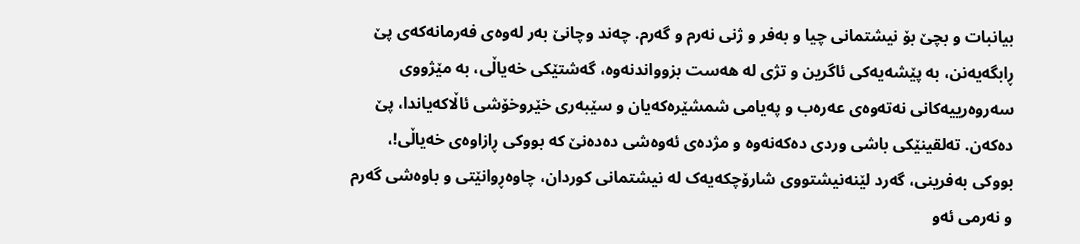بیانبات و بچێ بۆ نیشتمانی چیا و بەفر و ژنی نەرم و گەرم. چەند وچانێ بەر لەوەی فەرمانەکەی پێ ڕابگەیەنن، بە پێشەیەکی ئاگرین و تژی لە هەست بزوواندنەوە، گەشتێکی خەیاڵی، بە مێژووی سەروەرییەکانی نەتەوەی عەرەب و پەیامی شمشێرەکەیان و سێبەری خێروخۆشی ئاڵاکەیاندا، پێ دەکەن. تەلقینێکی باشی وردی دەکەنەوە و مژدەی ئەوەشی دەدەنێ کە بووکی ڕازاوەی خەیاڵی!، بووکی بەفرینی، گەرد لێنەنیشتووی شارۆچکەیەک لە نیشتمانی کوردان، چاوەڕوانێتی و باوەشی گەرم و نەرمی ئەو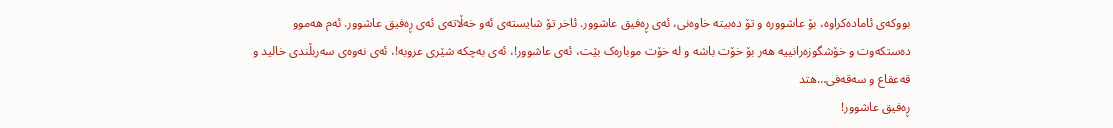بووکەی ئامادەکراوە، بۆ عاشوورە و تۆ دەبیتە خاوەنی، ئەی ڕەفیق عاشوور. ئاخر تۆ شایستەی ئەو خەڵاتەی ئەی ڕەفیق عاشوور. ئەم هەموو دەستکەوت و خۆشگوزەرانییە هەر بۆ خۆت باشە و لە خۆت موبارەک بێت، ئەی عاشوور!، ئەی بەچکە شێری عروبە!، ئەی نەوەی سەربڵندی خالید و قەعقاع و سەقەفی…هتد
ڕەفیق عاشوور!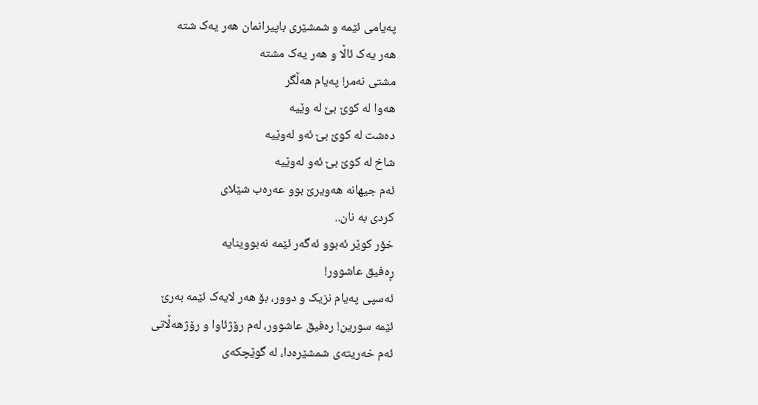پەیامی ئێمە و شمشێری باپیرانمان هەر یەک شتە
هەر یەک ئاڵا و هەر یەک مشتە
مشتی نەمر! پەیام هەڵگر
هەوا لە کوێ بێ لە وێیە
دەشت لە کوێ بێ ئەو لەوێیە
شاخ لە کوێ بێ ئەو لەوێیە
ئەم جیهانە هەویرێ بوو عەرەب شێلای
کردی بە نان..
خۆر کوێر ئەبوو ئەگەر ئێمە نەبووینایە
ڕەفیق عاشوور!
ئەسپی پەیام نزیک و دوور، بۆ هەر لایەک ئێمە بەرێ
ئێمە سورین! رەفیق عاشوور، لەم رۆژئاوا و رۆژهەڵاتی
ئەم خەریتەی شمشێرەدا، لە گوێچکەی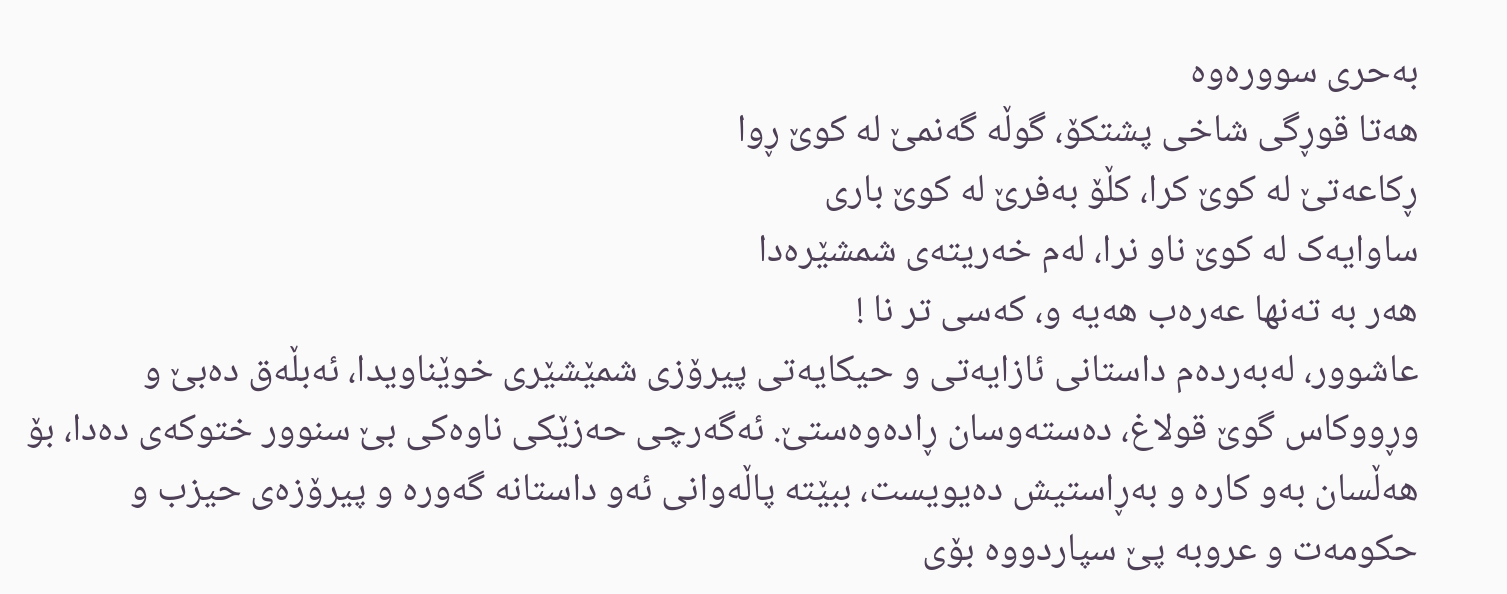بەحری سوورەوە
هەتا قوڕگی شاخی پشتکۆ، گوڵە گەنمێ لە کوێ ڕوا
ڕکاعەتێ لە کوێ کرا، کڵۆ بەفرێ لە کوێ باری
ساوایەک لە کوێ ناو نرا، لەم خەریتەی شمشێرەدا
هەر بە تەنها عەرەب هەیە و، کەسی تر نا !
عاشوور، لەبەردەم داستانی ئازایەتی و حیکایەتی پیرۆزی شمێشێری خوێناویدا، ئەبڵەق دەبێ و وڕووکاس گوێ قولاغ، دەستەوسان ڕادەوەستێ. ئەگەرچی حەزێکی ناوەکی بێ سنوور ختوکەی دەدا، بۆ هەڵسان بەو کارە و بەڕاستیش دەیویست، ببێتە پاڵەوانی ئەو داستانە گەورە و پیرۆزەی حیزب و حکومەت و عروبە پێ سپاردووە بۆی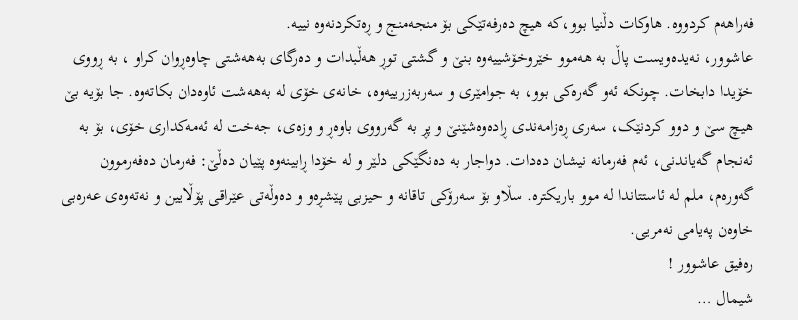فەراهەم کردووە. هاوکات دڵنیا بوو،کە هیچ دەرفەتێکی بۆ منجەمنج و ڕەتکردنەوە نییە.
عاشوور، نەیدەویست پاڵ بە هەموو خێروخۆشییەوە بنێ و گشتی توڕ هەڵبدات و دەرگای بەهەشتی چاوەڕوان کراو ، بە ڕووی خۆیدا دابخات. چونکە ئەو گەرەکی بوو، بە جوامێری و سەربەزرییەوە، خانەی خۆی لە بەهەشت ئاوەدان بکاتەوە. جا بۆیە بێ هیچ سێ و دوو کردنێک، سەری ڕەزامەندی ڕادەوەشێنێ و پڕ بە گەرووی باوەڕ و وزەی، جەخت لە ئەمەکداری خۆی، بۆ بە ئەنجام گەیاندنی، ئەم فەرمانە نیشان دەدات. دواجار بە دەنگێکی دلێر و لە خۆدا ڕابینەوە پێیان دەڵێ: فەرمان دەفەرموون گەورەم، ملم لە ئاستتاندا لە موو باریکترە. سڵاو بۆ سەرۆکی تاقانە و حیزبی پێشڕەو و دەوڵەتی عێراقی پۆڵایین و نەتەوەی عەرەبی خاوەن پەیامی نەمریی.
رەفیق عاشوور !
شیمال …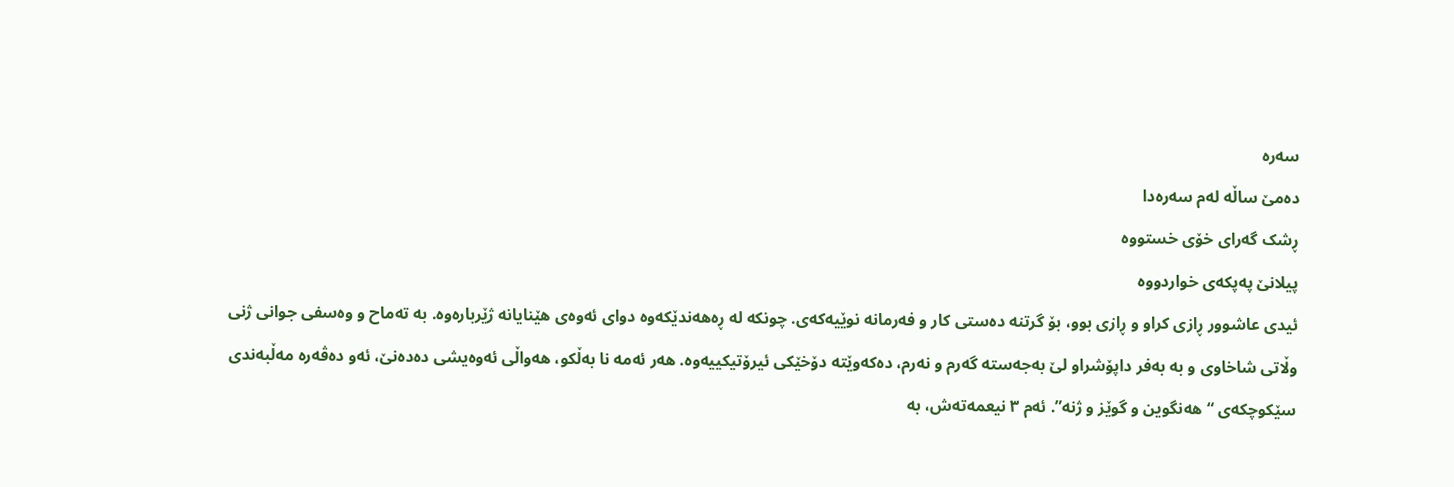سەرە
دەمێ ساڵە لەم سەرەدا
ڕشک گەرای خۆی خستووە
پیلانێ پەپکەی خواردووە
ئیدی عاشوور ڕازی کراو و ڕازی بوو، بۆ گرتنە دەستی کار و فەرمانە نوێیەکەی. چونکە لە ڕەهەندێکەوە دوای ئەوەی هێنایانە ژێربارەوە. بە تەماح و وەسفی جوانی ژنی وڵاتی شاخاوی و بە بەفر داپۆشراو لێ بەجەستە گەرم و نەرم، دەکەوێتە دۆخێکی ئیرۆتیکییەوە. هەر ئەمە نا بەڵکو، هەواڵی ئەوەیشی دەدەنێ، ئەو دەڤەرە مەڵبەندی سێکوچکەی “هەنگوین و گوێز و ژنە”. ئەم ٣ نیعمەتەش، بە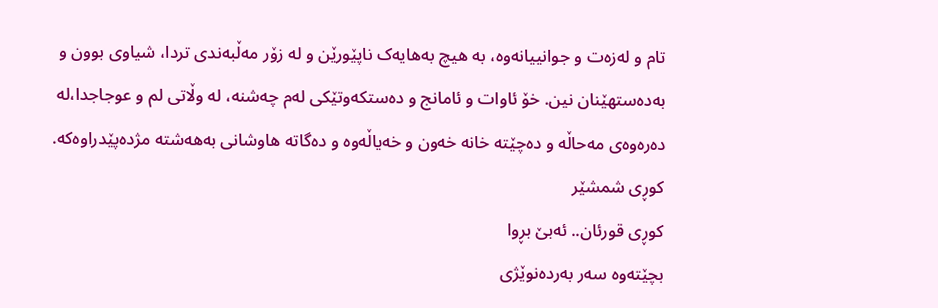تام و لەزەت و جوانییانەوە، بە هیچ بەهایەک ناپێورێن و لە زۆر مەڵبەندی تردا، شیاوی بوون و بەدەستهێنان نین. خۆ ئاوات و ئامانج و دەستکەوتێکی لەم چەشنە، لە وڵاتی لم و عوجاجدا،لە دەرەوەی مەحاڵە و دەچێتە خانە خەون و خەیاڵەوە و دەگاتە هاوشانی بەهەشتە مژدەپێدراوەکە.
کوڕی شمشێر
کوڕی قورئان.. ئەبێ بڕوا
بچێتەوە سەر بەردەنوێژی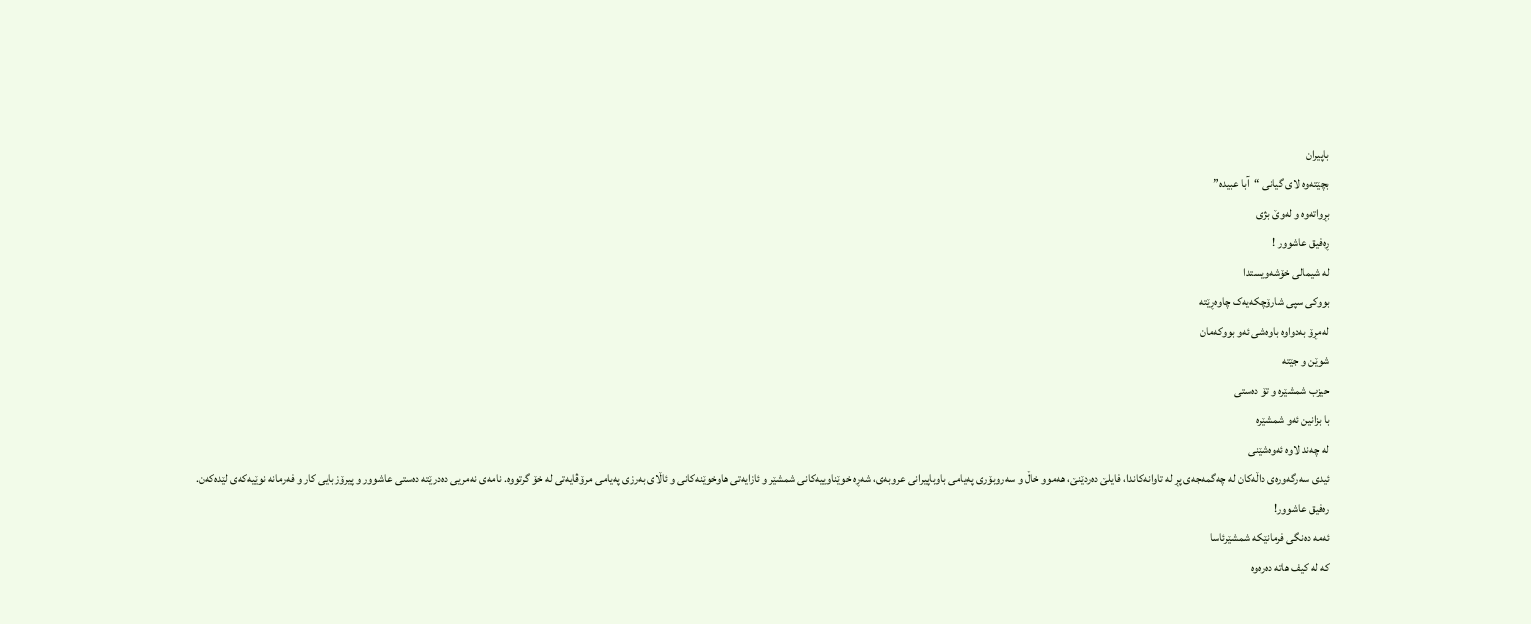باپیران
بچێتەوە لای گیانی “آبا عبیدە”
بڕواتەوە و لەوێ بژی
ڕەفیق عاشوور !
لە شیمالی خۆشەویستدا
بووکی سپی شارۆچکەیەک چاوەڕێتە
لەمڕۆ بەدواوە باوەشی ئەو بووکەمان
شوێن و جێتە
حیزب شمشێرە و تۆ دەستی
با بزانین ئەو شمشێرە
لە چەند لاوە ئەوەشێنی
ئیدی سەرگەورەی داڵەکان لە چەگمەجەی پڕ لە تاوانەکاندا، فایلێ دەردێنێ، هەموو خاڵ و سەروبۆری پەیامی باوباپیرانی عروبەی، شەڕە خوێناوییەکانی شمشێر و ئازایەتی هاوخوێنەکانی و ئاڵای بەرزی پەیامی مرۆڤایەتی لە خۆ گرتووە. نامەی نەمریی دەدرێتە دەستی عاشوور و پیرۆزبایی کار و فەرمانە نوێیەکەی لێدەکەن.
رەفیق عاشوور!
ئەمە دەنگی فرمانێکە شمشێرئاسا
کە لە کیف هاتە دەرەوە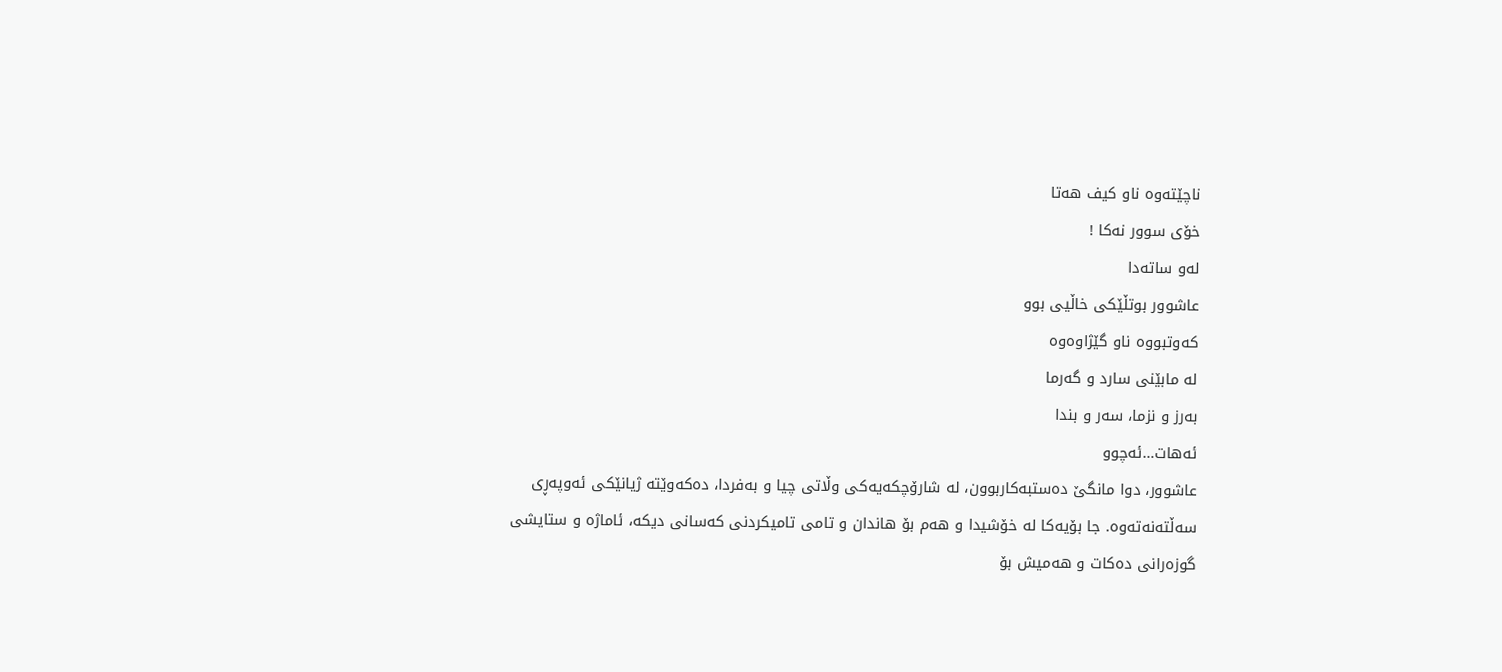ناچێتەوە ناو کیف هەتا
خۆی سوور نەکا !
لەو ساتەدا
عاشوور بوتڵێکی خاڵیی بوو
کەوتبووە ناو گێژاوەوە
لە مابێنی سارد و گەرما
بەرز و نزما، سەر و بندا
ئەهات…ئەچوو
عاشوور، دوا مانگێ دەستبەکاربوون، لە شارۆچکەیەکی وڵاتی چیا و بەفردا، دەکەوێتە ژیانێکی ئەوپەڕی سەڵتەنەتەوە. جا بۆیەکا لە خۆشیدا و هەم بۆ هاندان و تامی تامیکردنی کەسانی دیکە، ئاماژە و ستایشی گوزەرانی دەکات و هەمیش بۆ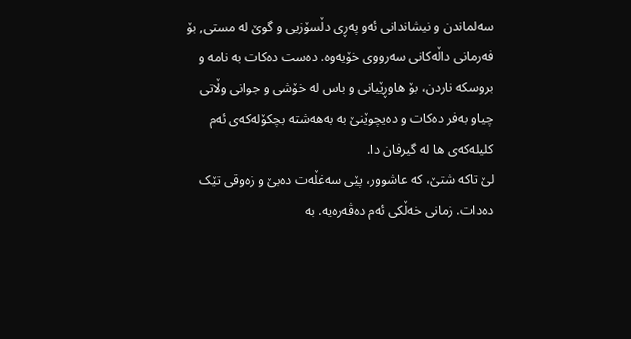سەلماندن و نیشاندانی ئەو پەڕی دڵسۆزیی و گوێ لە مستی, بۆ فەرمانی داڵەکانی سەرووی خۆیەوە. دەست دەکات بە نامە و بروسکە ناردن، بۆ هاوڕێیانی و باس لە خۆشی و جوانی وڵاتی چیاو بەفر دەکات و دەیچوێنێ بە بەهەشتە بچکۆلەکەی ئەم کلیلەکەی ها لە گیرفان دا.
لێ تاکە شتێ، کە عاشوور، پێی سەغڵەت دەبێ و زەوقی تێک دەدات. زمانی خەڵکی ئەم دەڤەرەیە. بە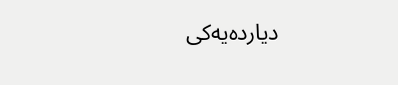دیاردەیەکی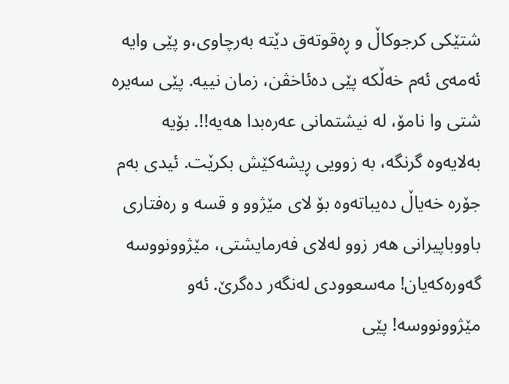شتێکی کرجوکاڵ و ڕەقوتەق دێتە بەرچاوی،و پێی وایە ئەمەی ئەم خەڵکە پێی دەئاخڤن، زمان نییە. پێی سەیرە شتی وا نامۆ، لە نیشتمانی عەرەبدا هەیە!!. بۆیە بەلایەوە گرنگە، بە زوویی ڕیشەکێش بکرێت. ئیدی بەم جۆرە خەیاڵ دەیباتەوە بۆ لای مێژوو و قسە و رەفتاری باووباپیرانی هەر زوو لەلای فەرمایشتی، مێژوونووسە گەورەکەیان! مەسعوودی لەنگەر دەگرێ. ئەو مێژوونووسە! پێی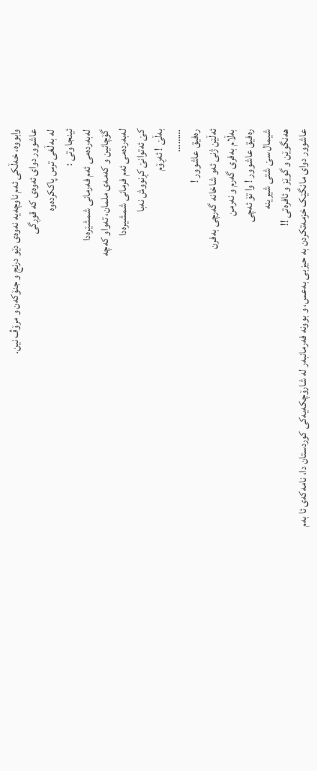وابووە، خەڵکی ئەم ناوچەیە نەوەی دێو درنج و جنۆکەن و مرۆڤ نین.
عاشوور دوای ئەوەی کە قوڕگی
لە بەڵغی ترس پاککردەوە
ئینجا وتی :
لەبەردەمی ئەم فەرمانی شمشێرەدا
گۆچانین و کەمەی ملمان، تەواو کەچە
لەبەردەمی ئەم فرمانی شمشیرەدا
کێ ئەتوانێ کڕنووش نەبا
بەڵێ ! ئەڕۆم
………
رەفیق عاشوور !
ئەڵێن ژنی ئەو شاخانە گەرچی بەفرن
بەڵام بەفری گەرم و نەرمن
رەفیق عاشوور ! وا تۆ ئەچی
شیمال سێ شتی شیرینە
هەنگوێن و گوێز و ئافرەتی !!
عاشوور دوای مانگێک خزمەتکردن بە حیزبی بەعس، و بوونە فەرمانبەر لە شارۆچکەیەکی کوردستان دا، نامەکەی ئا بەم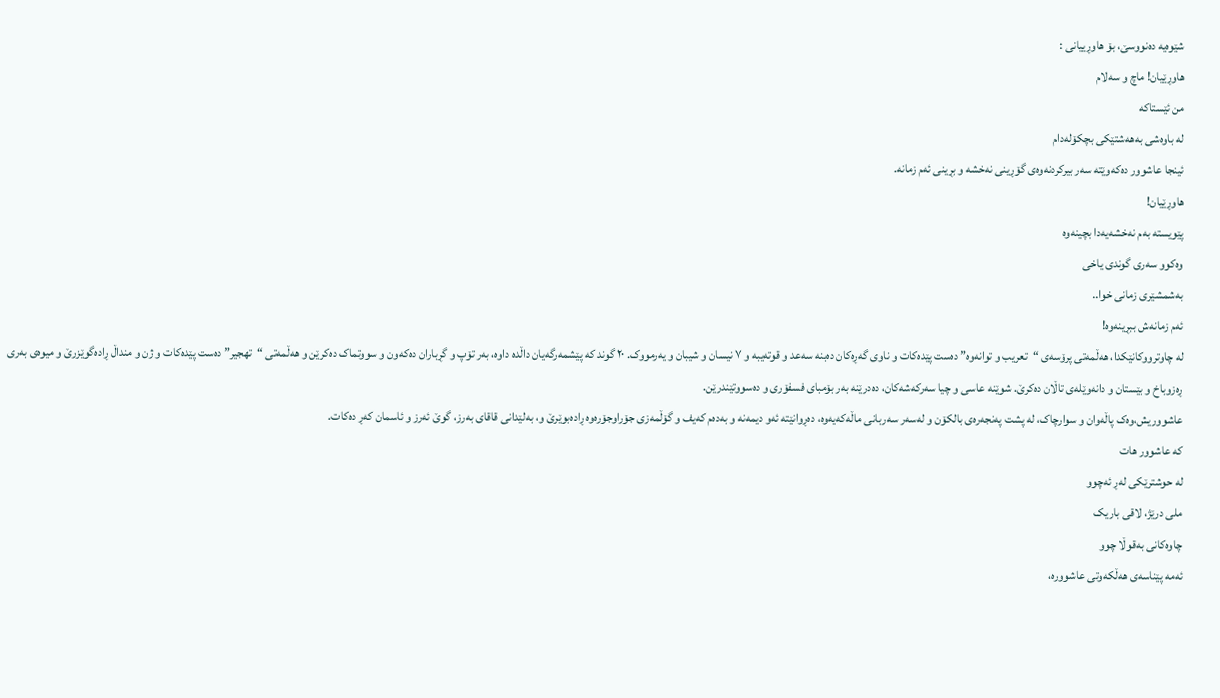شێوەیە دەنووسێ، بۆ هاوڕییانی :
هاوڕێیان! ماچ و سەلام
من ئێستاکە
لە باوەشی بەهەشتێکی بچکۆلەدام
ئینجا عاشوور دەکەوێتە سەر بیرکردنەوەی گۆڕینی نەخشە و بڕینی ئەم زمانە.
هاوڕێیان!
پێویستە بەم نەخشەیەدا بچینەوە
وەکوو سەری گوندی یاخی
بەشمشێری زمانی خوا..
ئەم زمانەش ببڕینەوە!
لە چاوترووکانێکدا، هەڵمەتی پرۆسەی “تعریب و توانەوە” دەست پێدەکات و ناوی گەڕەکان دەبنە سەعد و قوتەیبە و ٧ نیسان و شیبان و یەرمووک. ٢٠ گوند کە پێشمەرگەیان داڵدە داوە، بەر تۆپ و گڕباران دەکەون و سووتماک دەکرێن و هەڵمەتی “تهجیر” دەست پێدەکات و ژن و منداڵ ڕادەگوێزرێ و میوەی بەری ڕەزوباخ و بێستان و دانەوێلەی تاڵان دەکرێ. شوێنە عاسی و چیا سەرکەشەکان، دەدرێنە بەر بۆمبای فسفۆری و دەسووتێندرێن.
عاشووریش،وەک پاڵەوان و سوارچاک، لە پشت پەنجەرەی بالکۆن و لەسەر سەربانی ماڵەکەیەوە، دەڕوانێتە ئەو دیمەنە و بەدەم کەیف و گۆڵمەزی جۆراوجۆرەوە ڕادەبوێرێ و، بەلێدانی قاقای بەرز، گوێ ئەرز و ئاسمان کەڕ دەکات.
کە عاشوور هات
لە حوشترێکی لەڕ ئەچوو
ملی درێژ، لاقی باریک
چاوەکانی بەقوڵا چوو
ئەمە پێناسەی هەڵکەوتی عاشوورە،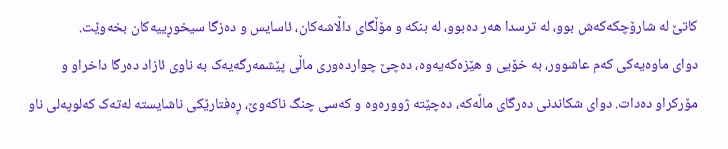کاتێ لە شارۆچکەکەش بوو، لە ترسدا هەر دەبوو، لە بنکە و مۆڵگای داڵاشەکان، ئاسایس و دەزگا سیخوڕییەکان بخەوێت.
دوای ماوەیەکی کەم عاشوور، بە خۆیی و هێزەکەیەوە، دەچێ چواردەوری ماڵی پێشمەرگەیەک بە ناوی ئازاد دەرگا داخراو و مۆرکراو دەدات. دوای شکاندنی دەرگای ماڵەکە، دەچێتە ژوورەوە و کەسی چنگ ناکەوێ، ڕەفتارێکی ناشایستە لەتەک کەلوپەلی ناو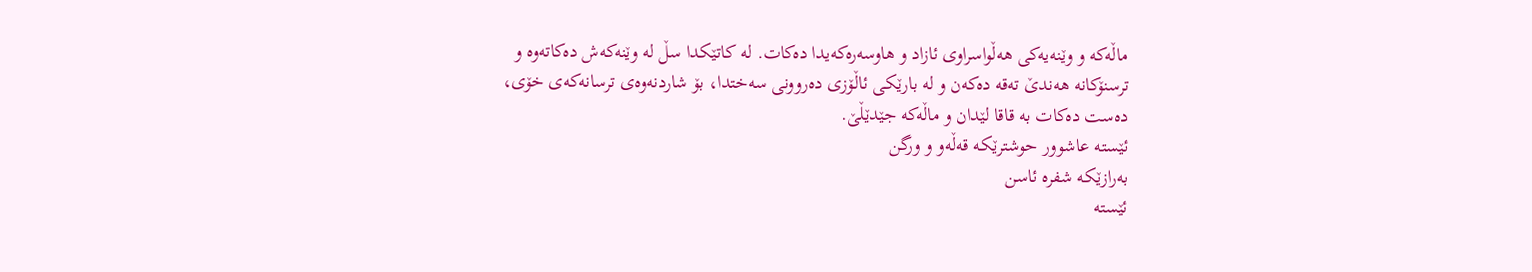ماڵەکە و وێنەیەکی هەڵواسراوی ئازاد و هاوسەرەکەیدا دەکات. لە کاتێکدا سڵ لە وێنەکەش دەکاتەوە و ترسنۆکانە هەندێ تەقە دەکەن و لە بارێکی ئاڵۆزی دەروونی سەختدا، بۆ شاردنەوەی ترسانەکەی خۆی، دەست دەکات بە قاقا لێدان و ماڵەکە جێدێڵێ.
ئێستە عاشوور حوشترێکە قەڵەو و ورگن
بەرازێکە شفرە ئاسن
ئێستە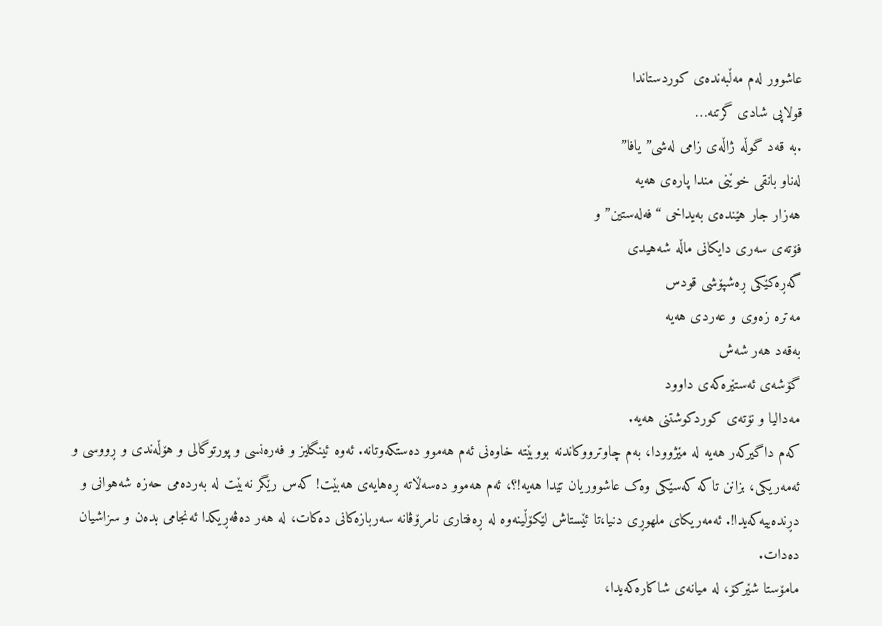عاشوور لەم مەڵبەندەی کوردستاندا
قولاپی شادی گرتنە…
.بە قەد گوڵە ژاڵەی زامی لەشی”یافا”
لەناو بانقی خوێنی مندا پارەی هەیە
هەزار جار هێندەی بەیداخی “فەلەستین” و
فۆتەی سەری دایکانی ماڵە شەهیدی
گەڕەکێکی ڕەشپۆشی قودس
مەترە زەوی و عەردی هەیە
بەقەد هەر شەش
گۆشەی ئەستێرەکەی داوود
مەدالیا و نۆتەی کوردکوشتنی هەیە.
کەم داگیرکەر هەیە لە مێژوودا، بەم چاوترووکاندنە بووبێتە خاوەنی ئەم هەموو دەستکەوتانە. ئەوە ئینگلیز و فەرەنسی و پورتوگالی و هۆڵەندی و ڕووسی و ئەمەریکی، بزانن تاکە کەسێکی وەک عاشووریان تێدا هەیە!؟، ئەم هەموو دەسەڵاتە ڕەهایەی هەبێت! کەس رێگر نەبێت لە بەردەمی حەزە شەهوانی و دڕندەییەکەیدا!. ئەمەریکای ملهوڕی دنیا،تا ئێستاش لێکۆڵینەوە لە ڕەفتاری نامرۆڤانە سەربازەکانی دەکات، لە هەر دەڤەڕیکدا ئەنجامی بدەن و سزاشیان دەدات.
مامۆستا شێرکۆ، لە میانەی شاکارەکەیدا،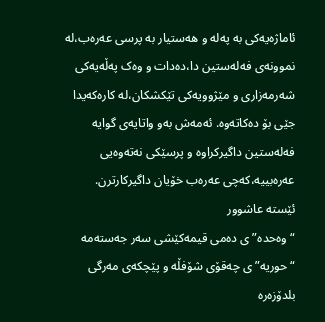ئاماژەیەکی بە پەلە و هەستیار بە پرسی عەرەب،لە نموونەی فەلەستین دا،دەدات و وەک پەڵەیەکی شەرمەزاری و مێژوویەکی تێکشکان،لە کارەکەیدا جێی بۆ دەکاتەوە. ئەمەش بەو واتایەی گوایە فەلەستین داگیرکراوە و پرسێکی نەتەوەیی عەرەبییە،کەچی عەرەب خۆیان داگیرکارترن.
ئێستە عاشوور
“وەحدە”ی دەمی قیمەکێشی سەر جەستەمە
“حوریە”ی چەقۆی شۆفڵە و پێچکەی مەرگی بلدۆزەرە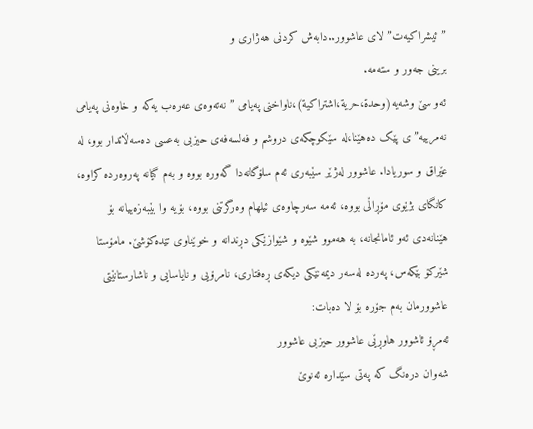” ئیشراکیەت” لای عاشوور..دابەش کردنی هەژاری و
برینی جەور و ستەمە.
ئەو سێ وشەیە(وحدة،حریة،اشتراکیة)،ناواخنی پەیامی ” نەتەوەی عەرەب یەکە و خاوەنی پەیامی نەمرییە”ی پێک دەهێنا،لە سێکوچکەی دروشم و فەلسەفەی حیزبی بەعسی دەسەڵاتدار بوو، لە عێراق و سوریادا. عاشوور لەژێر سێبەری ئەم سلۆگانەدا گەورە بووە و بەم گیانە پەروەردە کراوە، کانگای بژێوی مۆڕاڵی بووە، ئەمە سەرچاوەی ئیلهام وەرگرتنی بووە، بۆیە وا بێبەزەییانە بۆ هێنانەدی ئەو ئامانجانە، بە هەموو شێوە و شێوازێکی دڕندانە و خوێناوی تێدەکۆشێ. مامۆستا شێرکۆ بێکەس، پەردە لەسەر دیمەنێکی دیکەی ڕەفتاری، نامرۆیی و نایاسایی و ناشارستانێتی عاشوورمان بەم جۆرە بۆ لا دەبات:
ئەمڕۆ ئاشوور هاوڕێی عاشوور حیزبی عاشوور
شەوان درەنگ کە پەتی سێدارە ئەنوێ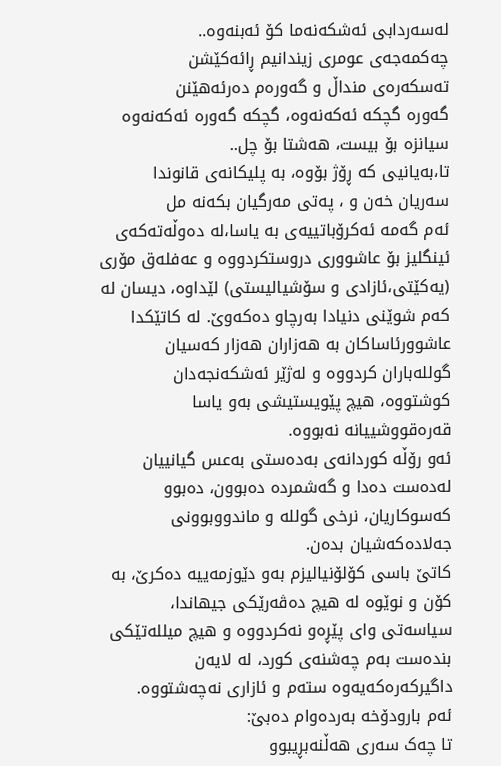لەسەردابی ئەشکەنەما کۆ ئەبنەوە..
چەکمەجەی عومری زیندانیم ڕائەکێشن
تەسکەرەی منداڵ و گەورەم دەرئەهێنن
گەورە گچکە ئەکەنەوە، گچکە گەورە ئەکەنەوە
سیانزە بۆ بیست، هەشتا بۆ چل..
تا،بەیانیی کە ڕۆژ بۆوە، بە پلیکانەی قانوندا
سەریان خەن و ، پەتی مەرگیان بکەنە مل
ئەم گەمە ئەکرۆباتییەی بە یاسا،لە دەوڵەتەکەی ئینگلیز بۆ عاشووری دروستکردووە و عەفلەق مۆری (یەکێتی،ئازادی و سۆشیالیستی) لێداوە، دیسان لە کەم شوێنی دنیادا بەرچاو دەکەوێ. لە کاتێکدا عاشوورئاساکان بە هەزاران هەزار کەسیان گوللەباران کردووە و لەژێر ئەشکەنجەدان کوشتووە، هیچ پێویستیشی بەو یاسا قەرەقووشییانە نەبووە.
ئەو رۆڵە کوردانەی بەدەستی بەعس گیانییان لەدەست دەدا و گەشمردە دەبوون، دەبوو کەسوکاریان، نرخی گوللە و ماندووبوونی جەلادەکەشیان بدەن.
کاتێ باسی کۆلۆنیالیزم بەو دێوزمەییە دەکرێ، بە کۆن و نوێوە لە هیچ دەڤەرێکی جیهاندا، سیاسەتی وای پێڕەو نەکردووە و هیچ میللەتێکی بندەست بەم چەشنەی کورد، لە لایەن داگیرکەرەکەیەوە ستەم و ئازاری نەچەشتووە.
ئەم بارودۆخە بەردەوام دەبێ:
تا چەک سەری هەڵنەبڕیبوو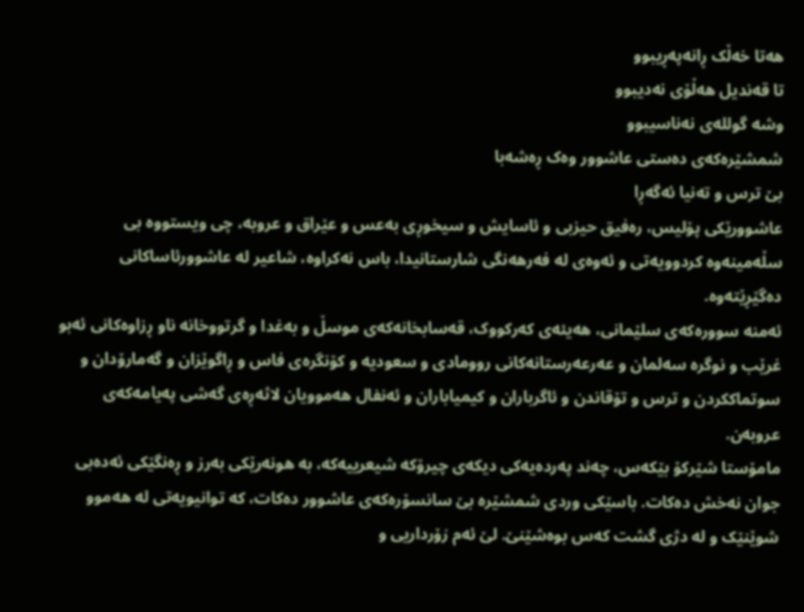هەتا خەڵک ڕانەپەڕیبوو
تا قەندیل هەڵۆی نەدیبوو
وشە گوللەی نەناسیبوو
شمشێرەکەی دەستی عاشوور وەک ڕەشەبا
بێ ترس و تەنیا ئەگەڕا
عاشوورێکی پۆلیس، رەفیق حیزبی و ئاسایش و سیخوڕی بەعس و عێراق و عروبە، چی ویستووە بی سڵەمینەوە کردوویەتی و ئەوەی لە فەرهەنگی شارستانیدا، باس نەکراوە، شاعیر لە عاشوورئاساکانی دەگێڕێتەوە.
ئەمنە سوورەکەی سلێمانی، هەیئەی کەرکووک، قەسابخانەکەی موسڵ و بەغدا و گرتووخانە ناو ڕزاوەکانی ئەبو غرێب و نوگرە سەلمان و عەرعەرستانەکانی روومادی و سعودیە و کۆنگرەی فاس و ڕاگوێزان و گەمارۆدان و سوتماککردن و ترس و تۆقاندن و ئاگرباران و کیمیاباران و ئەنفال هەموویان لاثەڕەی گەشی پەیامەکەی عروبەن.
مامۆستا شێرکۆ بێکەس، چەند پەردەیەکی دیکەی چیرۆکە شیعرییەکە، بە هونەرێکی بەرز و ڕەنگێکی ئەدەبی جوان نەخش دەکات. باسێکی وردی شمشێرە بێ سانسۆرەکەی عاشوور دەکات، کە توانیویەتی لە هەموو شوێنێک و لە دژی گشت کەس بوەشێنێ. لێ ئەم زۆرداریی و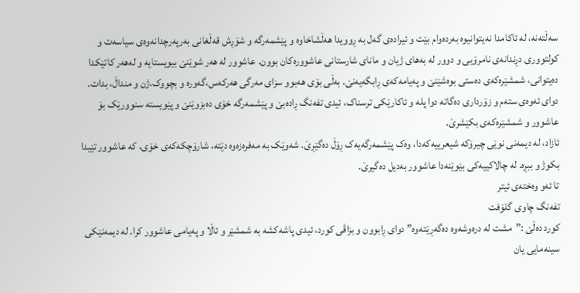سەڵتەنە، لە ئاکامدا نەیتوانیوە بەردەوام بێت و ئیرادەی گەل بە ڕوویدا هەڵشاخاوە و پێشمەرگە و شۆڕش قەڵغانی بەرپەرچدانەوەی سیاسەت و کولتووری دڕندانەی نامرۆیی و دوور لە بەهای ژیان و مانای شارستانی عاشوورەکان بوون. عاشوور لە هەر شوێنێ بیویستایە و لەهەر کاتێکدا دەیتوانی، شمشێرەکەی دەستی بوەشێنێ و پەیامەکەی ڕابگەیەنێ. بەڵی بۆی هەبوو سزای مەرگی هەرکەس،گەورە و بچووک،ژن و منداڵ، بدات.
دوای ئەوەی ستەم و زۆرداری دەگاتە دوا پلە و ئاکارێکی ترسناک، ئیدی تفەنگ ڕادەبێ و پێشمەرگە خۆی دەبزوێنێ و پێویستە سنوورێک بۆ عاشوور و شمشێرەکەی بکێشرێ.
ئازاد، لە دیمەنی نوێی چیرۆکە شیعرییەکەدا، وەک پێشمەرگەیەک ڕۆڵ دەگێڕێ. شەوێک بە مەفرەزەوە دێتە، شارۆچکەکەی خۆی، کە عاشوور تێیدا بکوژ و ببڕە. لە چالاکییەکی بێوێنەدا عاشوور بەدیل دەگیرێ.
تا ئەو وەختەی ئیتر
تفەنگ چاوی گلۆفت
کورد دەڵێ :”مشت لە درەوشەوە دەگەڕێتەوە” دوای ڕابوون و بزاڤی کورد، ئیدی پاشەکشە بە شمشێر و ئاڵا و پەیامی عاشوور کرا. لە دیمەنێکی سینەمایی یان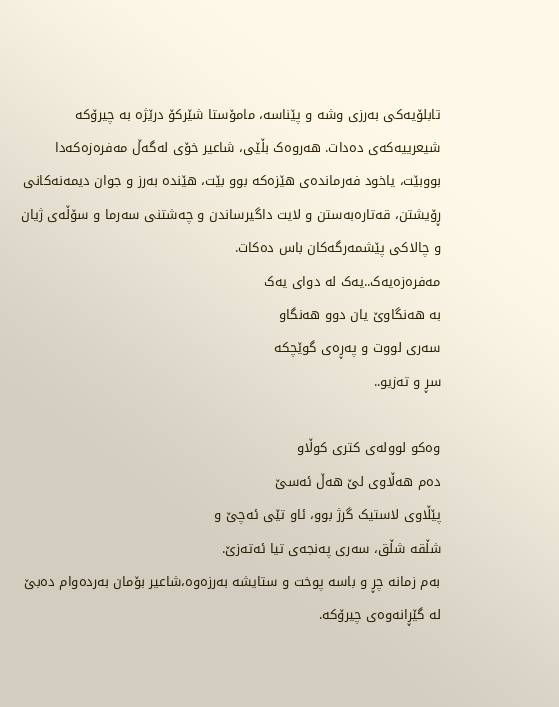تابلۆیەکی بەرزی وشە و پێناسە، مامۆستا شێرکۆ درێژە بە چیرۆکە شیعرییەکەی دەدات. هەروەک بڵێی، شاعیر خۆی لەگەڵ مەفرەزەکەدا بووبێت، یاخود فەرماندەی هێزەکە بوو بێت، هێندە بەرز و جوان دیمەنەکانی ڕۆیشتن، قەتارەبەستن و لایت داگیرساندن و چەشتنی سەرما و سۆڵەی ژیان و چالاکی پێشمەرگەکان باس دەکات.
مەفرەزەیەک..یەک لە دوای یەک
بە هەنگاوێ یان دوو هەنگاو
سەری لووت و پەڕەی گوێچکە
سڕ و تەزیو..

وەکو لوولەی کتری کوڵاو
دەم هەڵاوی لێ هەڵ ئەسێ
پێڵاوی لاستیک گرژ بوو، ئاو تێی ئەچێ و
شڵقە شڵق، سەری پەنجەی تیا ئەتەزێ.
بەم زمانە چڕ و باسە پوخت و ستایشە بەرزەوە،شاعیر بۆمان بەردەوام دەبێ لە گێڕانەوەی چیرۆکە.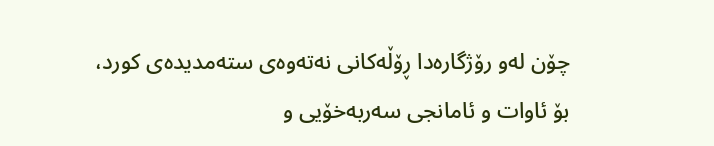چۆن لەو رۆژگارەدا ڕۆڵەکانی نەتەوەی ستەمدیدەی کورد، بۆ ئاوات و ئامانجی سەربەخۆیی و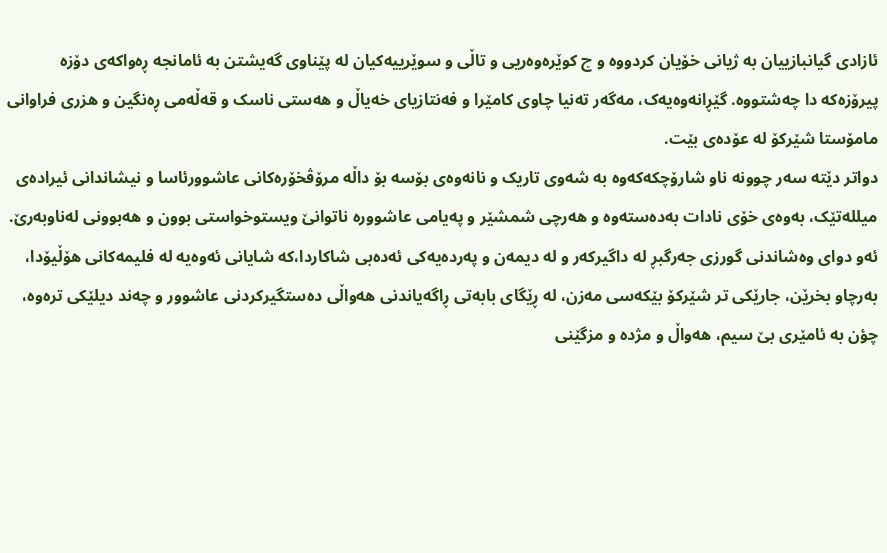ئازادی گیانبازییان بە ژیانی خۆیان کردووە و چ کوێرەوەریی و تاڵی و سوێرییەکیان لە پێناوی گەیشتن بە ئامانجە ڕەواکەی دۆزە پیرۆزەکە دا چەشتووە. گێڕانەوەیەک، مەگەر تەنیا چاوی کامێرا و فەنتازیای خەیاڵ و هەستی ناسک و قەڵەمی ڕەنگین و هزری فراوانی مامۆستا شێرکۆ لە عۆدەی بێت.
دواتر دێتە سەر چوونە ناو شارۆچکەکەوە بە شەوی تاریک و نانەوەی بۆسە بۆ داڵە مرۆڤخۆرەکانی عاشوورئاسا و نیشاندانی ئیرادەی میللەتێک، بەوەی خۆی نادات بەدەستەوە و هەرچی شمشێر و پەیامی عاشوورە ناتوانێ ویستوخواستی بوون و هەبوونی لەناوبەرێ.
ئەو دوای وەشاندنی گورزی جەرگبڕ لە داگیرکەر و لە دیمەن و پەردەیەکی ئەدەبی شاکاردا،کە شایانی ئەوەیە لە فلیمەکانی هۆڵیۆدا، بەرچاو بخرێن، جارێکی تر شێرکۆ بێکەسی مەزن، لە ڕێگای بابەتی ڕاگەیاندنی هەواڵی دەستگیرکردنی عاشوور و چەند دیلێکی ترەوە، چؤن بە ئامێری بێ سیم، هەواڵ و مژدە و مزگێنی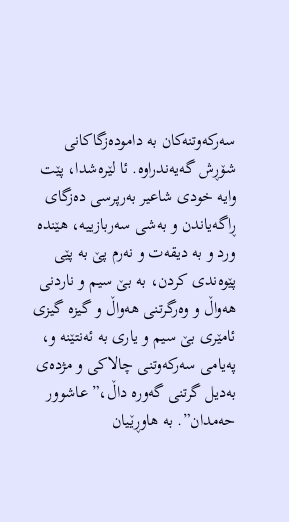سەرکەوتنەکان بە دامودەزگاکانی شۆڕش گەیەندراوە. ئا لێرەشدا، پێت وایە خودی شاعیر بەرپرسی دەزگای ڕاگەیاندن و بەشی سەربازییە، هێندە ورد و بە دیقەت و نەرم پێ بە پێی پێوەندی کردن، بە بێ سیم و ناردنی هەواڵ و وەرگرتنی هەواڵ و گیزە گیزی ئامێری بێ سیم و یاری بە ئەنتێنە و، پەیامی سەرکەوتنی چالاکی و مژدەی بەدیل گرتنی گەورە داڵ،”عاشوور حەمدان”. بە هاوڕێیان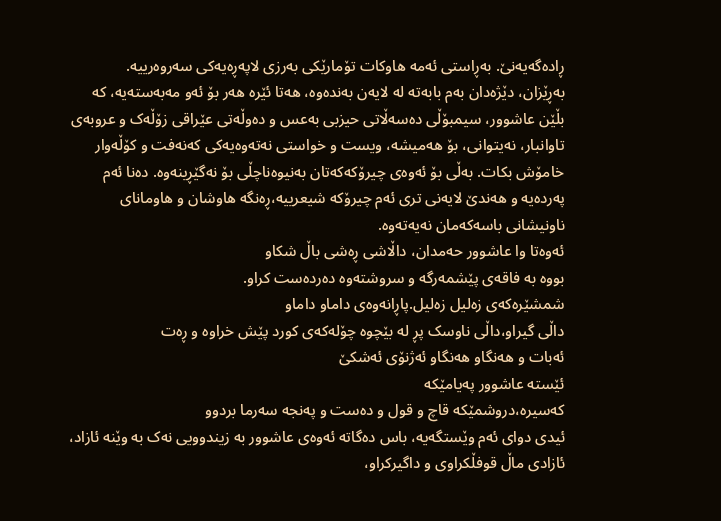ڕادەگەیەنێ. بەڕاستی ئەمە هاوکات تۆمارێکی بەرزی لاپەڕەیەکی سەروەرییە.
بەڕێزان، دێژەدان بەم بابەتە لە لایەن بەندەوە، هەتا ئێرە هەر بۆ ئەو مەبەستەیە، کە بڵێن عاشوور، سیمبۆڵی دەسەڵاتی حیزبی بەعس و دەوڵەتی عێراقی زۆڵەک و عروبەی تاوانبار، نەیتوانی، بۆ هەمیشە، ویست و خواستی نەتەوەیەکی کەنەفت و کۆڵەوار خامۆش بکات. بەڵی بۆ ئەوەی چیرۆکەکەتان بەنیوەناچڵی بۆ نەگێڕینەوە. دەنا ئەم پەردەیە و هەندێ لایەنی تری ئەم چیرۆکە شیعرییە،ڕەنگە هاوشان و هاومانای ناونیشانی باسەکەمان نەیەتەوە.
ئەوەتا وا عاشوور حەمدان، داڵاشی ڕەشی باڵ شکاو
بووە بە فاقەی پێشمەرگە و سروشتەوە دەردەست کراو.
شمشێرەکەی زەلیل زەلیل.پاڕانەوەی داماو داماو
داڵی گیراو،داڵی ناوسک پڕ لە بێچوە چۆلەکەی کورد پێش خراوە و ڕەت
ئەبات و هەنگاو هەنگاو ئەژنۆی ئەشکێ
ئێستە عاشوور پەیامێکە
کەسیرە،دروشمێکە قاچ و قول و دەست و پەنجە سەرما بردوو
ئیدی دوای ئەم وێستگەیە، باس دەگاتە ئەوەی عاشوور بە زیندوویی نەک بە وێنە ئازاد، ئازادی ماڵ قوفڵکراوی و داگیرکراو،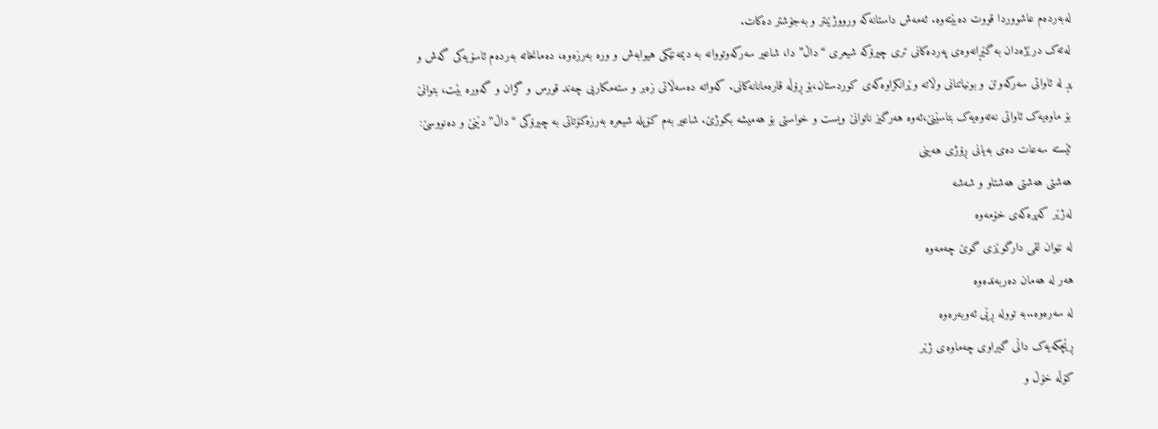لەبەردەم عاشووردا قووت دەبێتەوە. ئەمەش داستانەکە ورووژێنتر و بەجۆشتر دەکات.
لەتەک درێژەدان بە گێڕانەوەی پەردەکانی تری چیرۆکە شیعری “داڵ” دا، شاعیر سەرکەوتووانە بە دیمەنێکی هیوابەش و ورە بەرزەوە، دەمانخاتە بەردەم ئاسۆیەکی گەش و پڕ لە ئاواتی سەرکەوتن و بونیاتنانی وڵاتە وێرانکراوەکەی کوردستان،بۆ ڕۆڵە قارەمانانەکانی. کەواتە دەسەڵاتی زەبر و ستەمکاریی چەند قورس و گران و گەورە بێت، بتوانێ بۆ ماوەیەک ئاواتی نەتەوەیەک بتاسێنێ،ئەوە هەرگیز ناتوانێ ویست و خواستی بۆ هەمیشە بکوژێ. شاعیر بەم کۆپلە شیعرە بەرزەکۆتاتی بە چیرۆکی “داڵ” دێنێ و دەنووسێ:
ئێستە سەعات دەی بەیانی ڕۆژی هەینی
هەشتی هەشتی هەشتاو و شەشە
لەژێر کەپرەکەی خۆمەوە
لە نێوان لقی دارگوێزی گوێ چەمەوە
هەر لە هەمان دەربەندەوە
لە سەرەوە..بە توولە ڕێی ئەوبەرەوە
ڕێچکەیەک داڵی گیراوی چەماوەی ژێر
کۆڵە خۆڵ و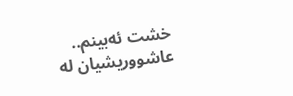خشت ئەبینم..
عاشووریشیان لە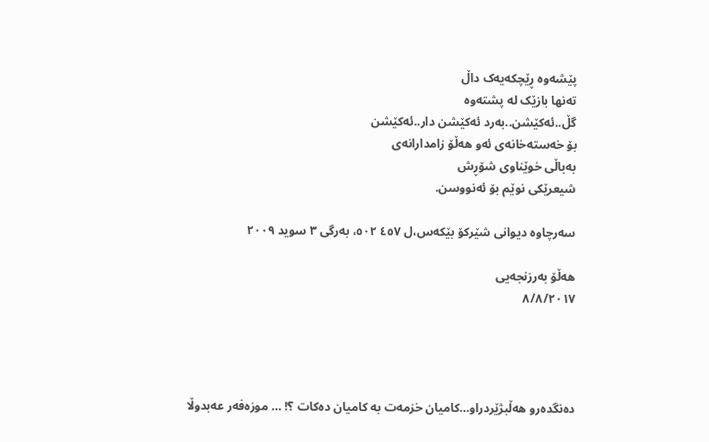پێشەوە ڕێچکەیەک داڵ
تەنها بازێک لە پشتەوە
گڵ..ئەکێشن..بەرد ئەکێشن دار..ئەکێشن
بۆ خەستەخانەی ئەو هەڵۆ زامدارانەی
بەباڵی خوێناوی شۆڕش
شیعرێکی نوێم بۆ ئەنووسن.

سەرچاوە دیوانی شێرکۆ بێکەس،ل ٤٥٧ ٥٠٢، بەرگی ٣ سوید ٢٠٠٩

هەڵۆ بەرزنجەیی
٨/٨/٢٠١٧




دەنگدەرو هەڵبژێردراو…کامیان خزمەت بە کامیان دەکات ؟! … موزەفەر عەبدوڵا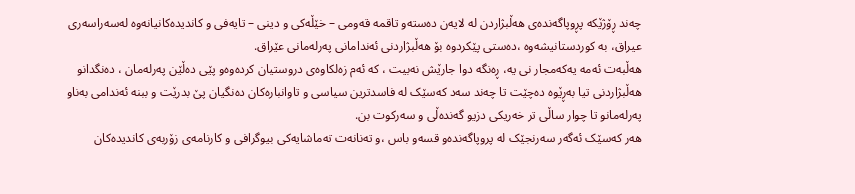چەند ڕۆژێکە پڕوپاگەندەی هەڵبژاردن لە لایەن دەستەو تاقمە قەومی – خێڵەکی و دینی – تایەفی و کاندیدەکانیانەوە لەسەراسەری عیراق، بە کوردستانیشەوە ،دەستی پێکردوە بۆ هەڵبژاردنی ئەندامانی پەرلەمانی عێراق.
هەڵبەت ئەمە یەکەمجار نی یە، ڕەنگە دوا جارێش نەبیت ، کە ئەم زەلکاوەی دروستیان کردەوەو پێی دەڵێن پەرلەمان ، دەنگدانو هەڵبژاردنی تیا بەڕێوە دەچێت تا چەند سەد کەسێک لە فاسدترین سیاسی و تاوانبارەکان دەنگیان پێ بدرێت و ببنە ئەندامی بەناو پەرلەمانو تا چوار ساڵی تر خەریکی دزیو گەندەڵی و سەرکوت بن.
هەر کەسێک ئەگەر سەرنجێک لە پروپاگەندەو قسەو باس ،و تەنانەت تەماشایەکی بیوگرافی و کارنامەی زۆربەی کاندیدەکان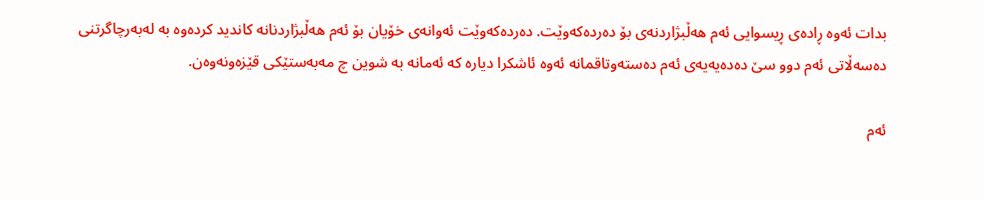بدات ئەوە ڕادەی ڕیسوایی ئەم هەڵبژاردنەی بۆ دەردەکەوێت. دەردەکەوێت ئەوانەی خۆیان بۆ ئەم هەڵبژاردنانە کاندید کردەوە بە لەبەرچاگرتنی دەسەڵاتی ئەم دوو سێ دەدەیەیەی ئەم دەستەوتاقمانە ئەوە ئاشکرا دیارە کە ئەمانە بە شوین چ مەبەستێکی قێزەونەوەن.

ئەم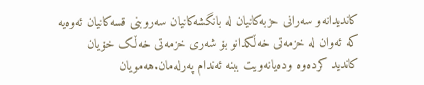کاندیدانەو سەرانی حزبەکانیان لە بانگشەکانیان سەروبنی قسەکانیان ئەوەیە کە ئەوان لە خزمەتی خەڵکدانو بۆ شەری خزمەتی خەڵک خۆیان کاندید کردەوە ودەیانەویت ببنە ئەندام پەرلەمان.هەمویان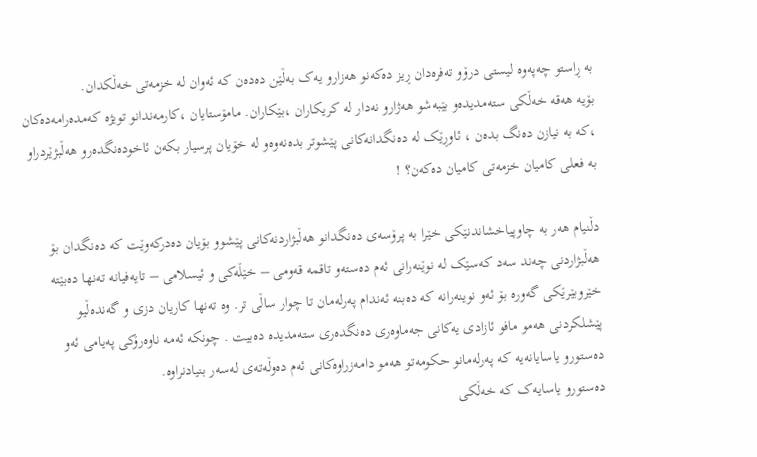بە ڕاستو چەپەوە لیستی درۆو تەفرەدان ڕیز دەکەنو هەزارو یەک بەڵێن دەدەن کە ئەوان لە خزمەتی خەڵکدان.
بۆیە هەقە خەڵکی ستەمدیدەو بێبەشو هەژارو نەدار لە کریکاران ،بێکاران. مامۆستایان ،کارمەندانو تویژە کەمدەرامەدەکان ،کە بە نیازن دەنگ بدەن ، ئاوڕێک لە دەنگدانەکانی پێشوتر بدەنەوەو لە خۆیان پرسیار بکەن ئاخودەنگدەرو هەڵبژێردراو بە فعلی کامیان خزمەتی کامیان دەکەن؟ !

دڵنیام هەر بە چاوپیاخشاندنێکی خێرا بە پرۆسەی دەنگدانو هەڵبژاردنەکانی پێشوو بۆیان دەدرکەوێت کە دەنگدان بۆ هەڵبژاردنی چەند سەد کەسێک لە نوێنەرانی ئەم دەستەو تاقمە قەومی – خێڵەکی و ئیسلامی – تایەفیانە تەنها دەبێتە خێروبێرێکی گەورە بۆ ئەو نوینەرانە کە دەبنە ئەندام پەرلەمان تا چوار ساڵی تر. وە تەنها کاریان دزی و گەندەڵیو پێشلکردنی هەمو مافو ئازادی یەکانی جەماوەری دەنگدەری ستەمدیدە دەبیت . چونکە ئەمە ناوەرۆکی پەیامی ئەو دەستورو یاسایانەیە کە پەرلەمانو حکومەتو هەمو دامەزراوەکانی ئەم دەوڵەتەی لەسەر بنیادنراوە.
دەستورو یاسایەک کە خەڵکی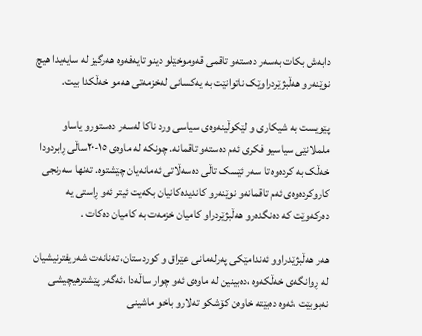دابەش بکات بەسەر دەستەو تاقمی قەوموخێلو دینو تایەفەوە هەرگیز لە سایەیدا هیچ نوێنەرو هەڵبژێردراوێک ناتوانێت بە یەکسانی لەخزمەتی هەمو خەڵکدا بیت.

پێویست بە شیکاری و لێکوڵینەوەی سیاسی ورد ناکا لەسەر دەستورو یاساو ململانێی سیاسیو فکری ئەم دەستەو تاقمانە. چونکە لە ماوەی ١٥-٢٠ساڵی ڕابردودا خەڵک بە کردەوە تا سەر ئێسک تاڵی دەسەڵاتی ئەمانەیان چێشتوە. تەنها سەرنجی کاروکردەوەی ئەم تاقمانەو نوێنەرو کاندیدەکانیان بکەیت ئیتر ئەو ڕاستی یە دەرکەوێت کە دەنگدەرو هەڵبژێردراو کامیان خزمەت بە کامیان دەکات .

هەر هەڵبژێدراوو ئەندامێکی پەرلەمانی عێراق و کوردستان، تەنانەت شەریفترنیشیان لە ڕوانگەی خەڵکەوە ،دەبینین لە ماوەی ئەو چوار ساڵەدا ،ئەگەر پێشترهیچیشی نەبوبێت ،ئەوە دەبێتە خاوەن کۆشکو تەلارو باخو ماشینی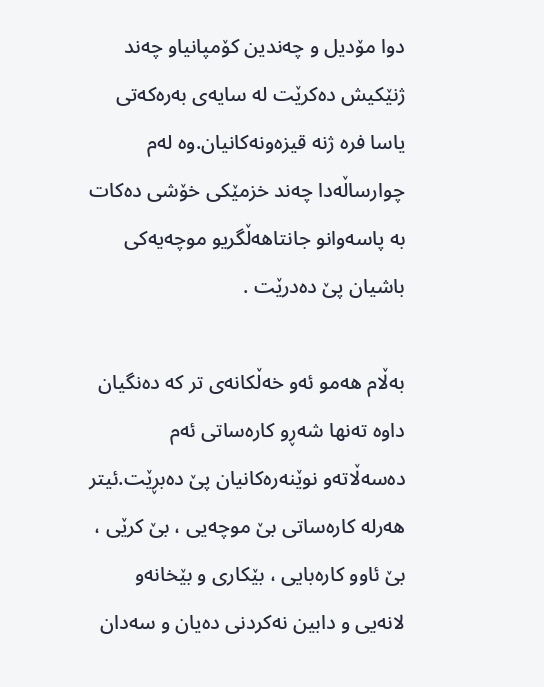دوا مۆدیل و چەندین کۆمپانیاو چەند ژنێکیش دەکرێت لە سایەی بەرەکەتی یاسا فرە ژنە قیزەونەکانیان.وە لەم چوارساڵەدا چەند خزمێکی خۆشی دەکات بە پاسەوانو جانتاهەڵگریو موچەیەکی باشیان پێ دەدرێت .

بەڵام هەمو ئەو خەڵکانەی تر کە دەنگیان داوە تەنها شەڕو کارەساتی ئەم دەسەڵاتەو نوێنەرەکانیان پێ دەبڕێت.ئیتر هەرلە کارەساتی بێ موچەیی ، بێ کرێی ، بێ ئاوو کارەبایی ، بێکاری و بێخانەو لانەیی و دابین نەکردنی دەیان و سەدان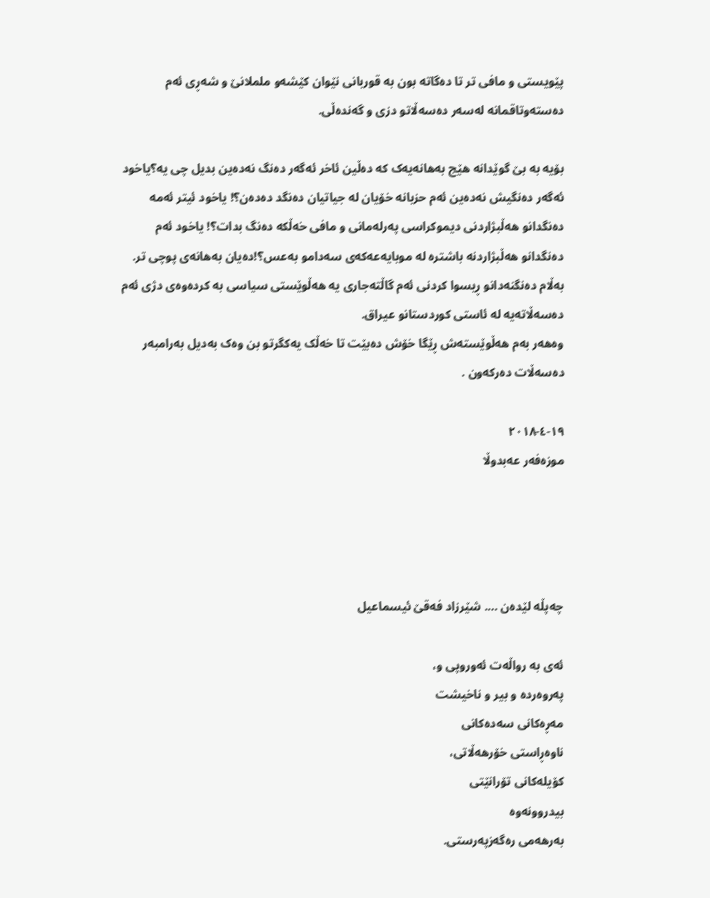پێویستی و مافی تر تا دەگاتە بون بە قوربانی نێوان کێشەو ململانێ و شەڕی ئەم دەستەوتاقمانە لەسەر دەسەڵاتو دزی و گەندەڵی.

بۆیە بە بێ گوێدانە هێج بەهانەیەک کە دەڵین ئاخر ئەگەر دەنگ نەدەین بدیل چی یە؟یاخود ئەگەر دەنگیش نەدەین ئەم حزبانە خۆیان لە جیاتیان دەنگد دەدەن؟! یاخود ئیتر ئەمە دەنگدانو هەڵبژاردنی دیموکراسی پەرلەمانی و مافی خەڵکە دەنگ بدات؟! یاخود ئەم دەنگدانو هەڵبژاردنە باشترە لە موبایەعەکەی سەدامو بەعس؟!دەیان بەهانەی پوچی تر. بەڵام دەنگنەدانو ڕیسوا کردنی ئەم گاڵتەجاری یە هەڵوێستی سیاسی بە کردەوەی دژی ئەم دەسەڵاتەیە لە ئاستی کوردستانو عیراق.
وەهەر بەم هەڵوێستەش ڕێگا خۆش دەبێت تا خەڵک یەکگرتو بن وەک بەدیل بەرامبەر دەسەڵات دەرکەون .

١٩-٤-٢٠١٨
موزەفەر عەبدوڵا




چه‌پڵه‌ لێده‌ن …. شێرزاد فه‌قێ‌ ئیسماعیل

ئه‌ی به‌ رواڵه‌ت ئه‌وروپی و،
په‌روه‌رده‌ و بیر و ناخیشت
مه‌ڕه‌كانی سه‌ده‌كانی
ناوه‌ڕاستی خۆرهه‌ڵاتی،
كۆیله‌كانی تۆرانێتی
بیدروونه‌وه‌
به‌رهه‌می ره‌گه‌زپه‌رستی.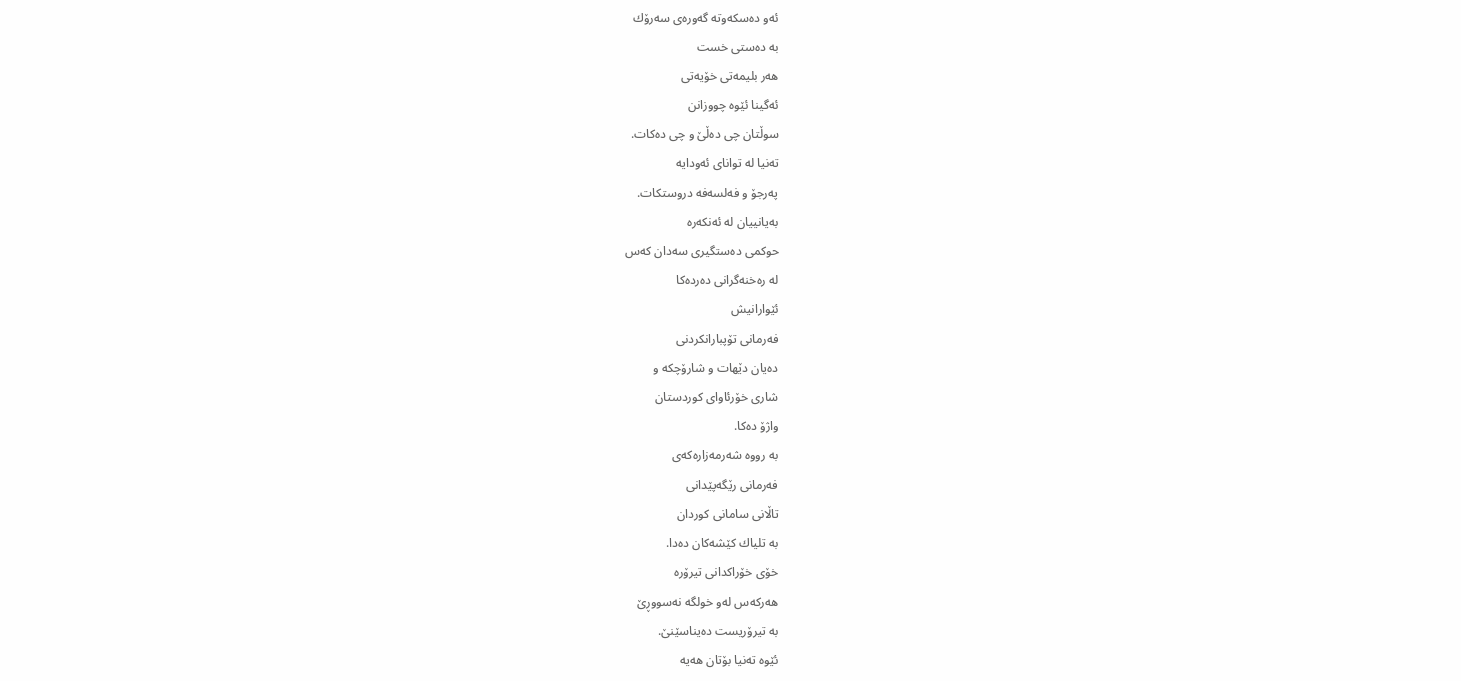ئه‌و ده‌سكه‌وته‌ گه‌وره‌ی سه‌رۆك
به‌ ده‌ستی خست
هه‌ر بلیمه‌تی خۆیه‌تی
ئه‌گینا ئێوه‌ چووزانن
سوڵتان چی ده‌ڵێ‌ و چی ده‌كات.
ته‌نیا له‌ توانای ئه‌ودایه‌
په‌رجۆ و فه‌لسه‌فه‌ دروستكات.
به‌یانییان له‌ ئه‌نكه‌ره‌
حوكمی ده‌ستگیری سه‌دان كه‌س
له‌ ره‌خنه‌گرانی ده‌رده‌كا
ئێوارانیش
فه‌رمانی تۆپبارانكردنی
ده‌یان دێهات و شارۆچكه‌ و
شاری خۆرئاوای كوردستان
واژۆ ده‌كا.
به‌ رووه‌ شه‌رمه‌زاره‌كه‌ی
فه‌رمانی رێگه‌پێدانی
تاڵانی سامانی كوردان
به‌ تلیاك كێشه‌كان ده‌دا.
خۆی خۆراكدانی تیرۆره‌
هه‌ركه‌س له‌و خولگه‌ نه‌سووڕێ‌
به‌ تیرۆریست ده‌یناسێنێ‌.
ئێوه‌ ته‌نیا بۆتان هه‌یه‌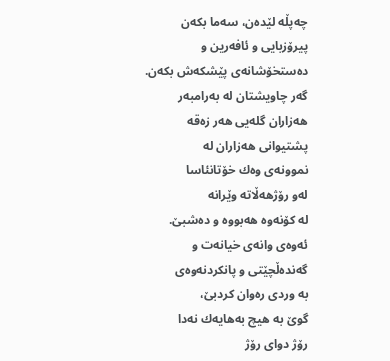چه‌پڵه‌ لێده‌ن، سه‌ما بكه‌ن
پیرۆزبایی و ئافه‌رین و
ده‌ستخۆشانه‌ی پێشكه‌ش بكه‌ن.
گه‌ر چاویشتان له‌ به‌رامبه‌ر
هه‌زاران گله‌یی هه‌ر زه‌قه‌
پشتیوانی هه‌زاران له‌
نموونه‌ی وه‌ك خۆتانئاسا
له‌و رۆژهه‌ڵاته‌ وێرانه‌
له‌ كۆنه‌وه‌ هه‌بووه‌ و ده‌شبێ‌.
ئه‌وه‌ی وانه‌ی خیانه‌ت و
گه‌نده‌ڵچێتی و پانكردنه‌وه‌ی
به‌ وردی ره‌وان كردبێ‌،
گوێ‌ به‌ هیچ به‌هایه‌ك نه‌دا
رۆژ دوای رۆژ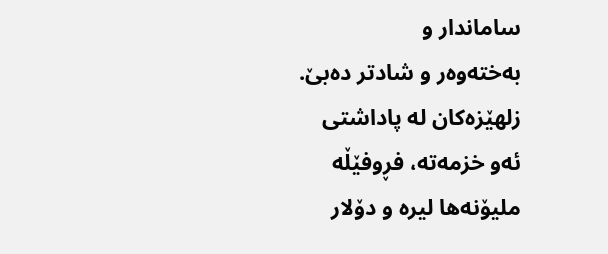ساماندار و
به‌خته‌وه‌ر و شادتر ده‌بێ‌.
زلهێزه‌كان له‌ پاداشتی
ئه‌و خزمه‌ته‌، فڕوفێڵه‌
ملیۆنه‌ها لیره‌ و دۆلار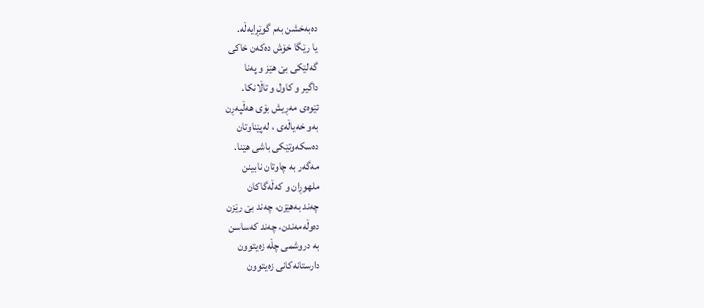ده‌به‌خشن به‌م گوێڕایه‌ڵه‌.
یا رێگا خۆش ده‌كه‌ن خاكی
گه‌لێكی بێ‌ هێز و په‌نا
داگیر و كاول و تاڵانكا.
ئێوه‌ی مه‌ڕیش بۆی هه‌ڵپه‌ڕن
به‌و خه‌یاڵه‌ی ، له‌پێناوتان
ده‌سكه‌وتێكی باشی هێنا.
مه‌گه‌ر به‌ چاوتان نابینن
ملهوڕان و كه‌ڵه‌گاكان
چه‌ند به‌هێزن، چه‌ند بێ‌ رێزن
ده‌وڵه‌مه‌ندن، چه‌ند كه‌ساسن
به‌ دروشمی چڵه‌ زه‌یتوون
دارستانه‌كانی زه‌یتوون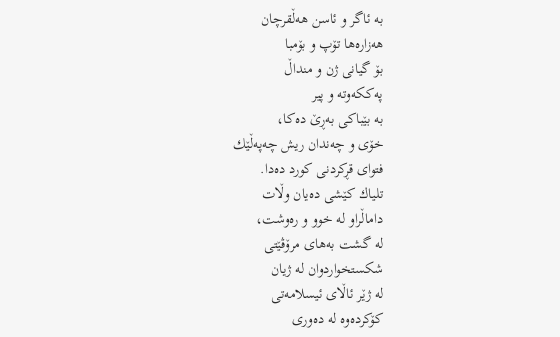به‌ ئاگر و ئاسن هه‌ڵقرچان
هه‌زاره‌ها تۆپ و بۆمبا
بۆ گیانی ژن و منداڵ
په‌ككه‌وته‌ و پیر
به‌ بێباكی به‌ڕێ‌ ده‌كا،
خۆی و چه‌ندان ریش چه‌په‌ڵێك
فتوای قڕكردنی كورد ده‌دا.
تلیاك كێشی ده‌یان وڵات
داماڵراو له‌ خوو و ره‌وشت،
له‌ گشت به‌های مرۆڤێتی
شكستخواردوان له‌ ژیان
له‌ ژێر ئاڵای ئیسلامه‌تی
كۆكرده‌وه‌ له‌ ده‌وری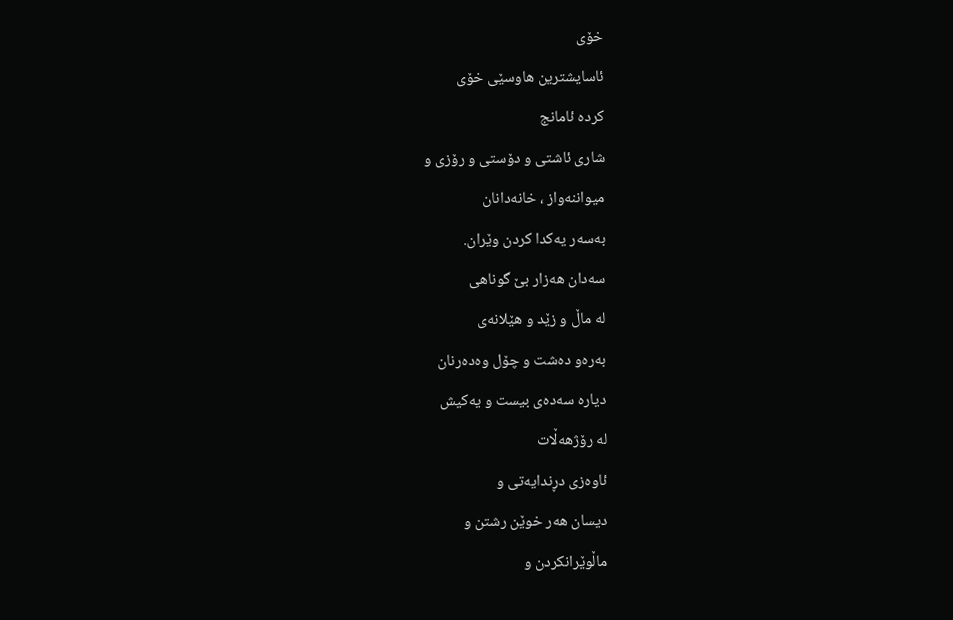خۆی
ئاسایشترین هاوسێی خۆی
كرده‌ ئامانج
شاری ئاشتی و دۆستی و رۆزی و
میواننه‌واز ، خانه‌دانان
به‌سه‌ر یه‌كدا كردن وێران.
سه‌دان هه‌زار بێ‌ گوناهی
له‌ ماڵ و زێد و هێلانه‌ی
به‌ره‌و ده‌شت و چۆل وه‌ده‌رنان
دیاره‌ سه‌ده‌ی بیست و یه‌كیش
له‌ رۆژهه‌ڵات
ئاوه‌زی دڕندایه‌تی و
دیسان هه‌ر خوێن رشتن و
ماڵوێرانكردن و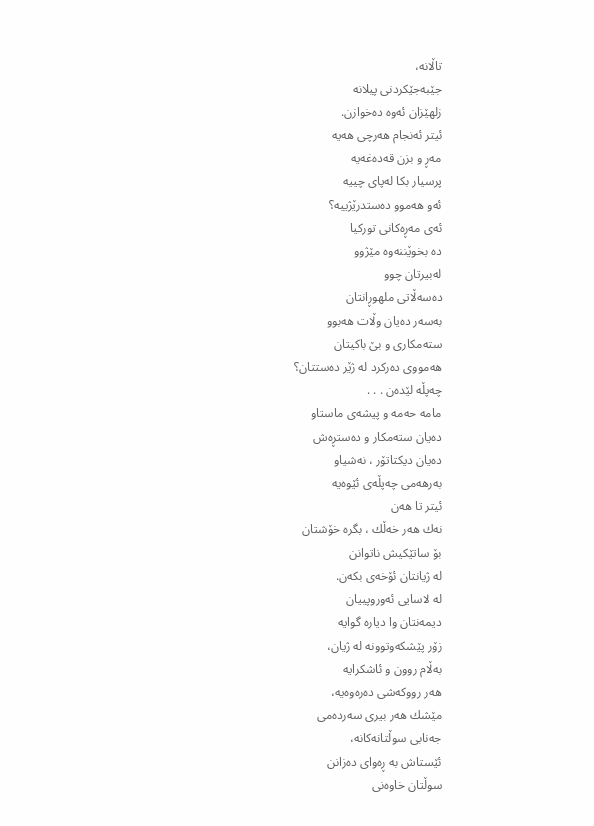تاڵانه‌،
جێبه‌جێكردنی پیلانه‌
زلهێزان ئه‌وه‌ ده‌خوازن.
ئیتر ئه‌نجام هه‌رچی هه‌یه‌
مه‌ڕ و بزن قه‌ده‌غه‌یه‌
پرسیار بكا له‌پای چییه‌
ئه‌و هه‌موو ده‌ستدرێژییه‌؟
ئه‌ی مه‌ڕه‌كانی توركیا
ده‌ بخوێننه‌وه‌ مێژوو
له‌بیرتان چوو
ده‌سه‌ڵاتی ملهوڕانتان
به‌سه‌ر ده‌یان وڵات هه‌بوو
سته‌مكاری و بێ‌ باكیتان
هه‌مووی ده‌ركرد له‌ ژێر ده‌ستتان؟
چه‌پڵه‌ لێده‌ن . . .
مامه‌ حه‌مه‌ و پیشه‌ی ماستاو
ده‌یان سته‌مكار و ده‌ستڕه‌ش
ده‌یان دیكتاتۆر ، نه‌شیاو
به‌رهه‌می چه‌پڵه‌ی ئێوه‌یه‌
ئیتر تا هه‌ن
نه‌ك هه‌ر خه‌ڵك ، بگره‌ خۆشتان
بۆ ساتێكیش ناتوانن
له‌ ژیانتان ئۆخه‌ی بكه‌ن.
له‌ لاسایی ئه‌وروپییان
دیمه‌نتان وا دیاره‌ گوایه‌
زۆر پێشكه‌وتوونه‌ له‌ ژیان،
به‌ڵام روون و ئاشكرایه‌
هه‌ر رووكه‌شی ده‌ره‌وه‌یه‌،
مێشك هه‌ر بیری سه‌رده‌می
جه‌نابی سوڵتانه‌كانه‌،
ئێستاش به‌ ڕه‌وای ده‌زانن
سوڵتان خاوه‌نی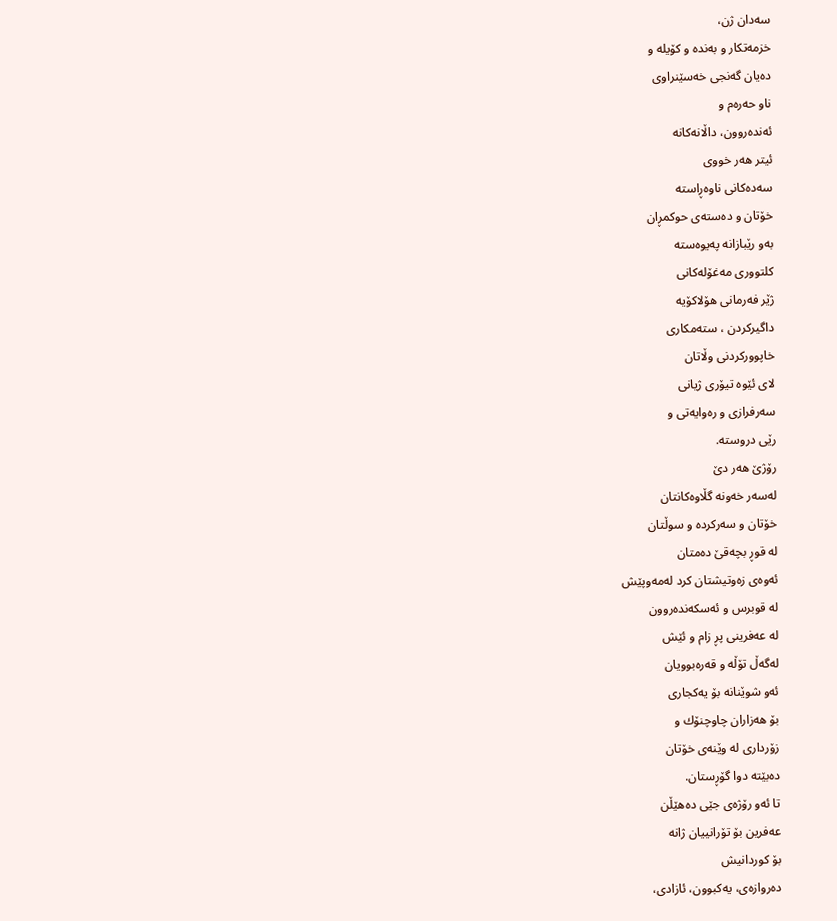سه‌دان ژن،
خزمه‌تكار و به‌نده‌ و كۆیله‌ و
ده‌یان گه‌نجی خه‌سێنراوی
ناو حه‌ره‌م و
ئه‌نده‌روون، داڵانه‌كانه‌
ئیتر هه‌ر خووی
سه‌ده‌كانی ناوه‌ڕاسته‌
خۆتان و ده‌سته‌ی حوكمڕان
به‌و رێبازانه‌ په‌یوه‌سته‌
كلتووری مه‌غۆله‌كانی
ژێر فه‌رمانی هۆلاكۆیه‌
داگیركردن ، سته‌مكاری
خاپووركردنی وڵاتان
لای ئێوه‌ تیۆری ژیانی
سه‌رفرازی و ره‌وایه‌تی و
رێی دروسته‌.
رۆژێ‌ هه‌ر دێ‌
له‌سه‌ر خه‌ونه‌ گڵاوه‌كانتان
خۆتان و سه‌ركرده‌ و سوڵتان
له‌ قوڕ بچه‌قێ‌ ده‌متان
ئه‌وه‌ی زه‌وتیشتان كرد له‌مه‌وپێش
له‌ قوبرس و ئه‌سكه‌نده‌روون
له‌ عه‌فرینی پڕ زام و ئێش
له‌گه‌ڵ تۆڵه‌ و قه‌ره‌بوویان
ئه‌و شوێنانه‌ بۆ یه‌كجاری
بۆ هه‌زاران چاوچنۆك و
زۆرداری له‌ وێنه‌ی خۆتان
ده‌بێته‌ دوا گۆڕستان.
تا ئه‌و رۆژه‌ی جێی ده‌هێڵن
عه‌فرین بۆ تۆرانییان ژانه‌
بۆ كوردانیش
ده‌روازه‌ی، یه‌كبوون، ئازادی،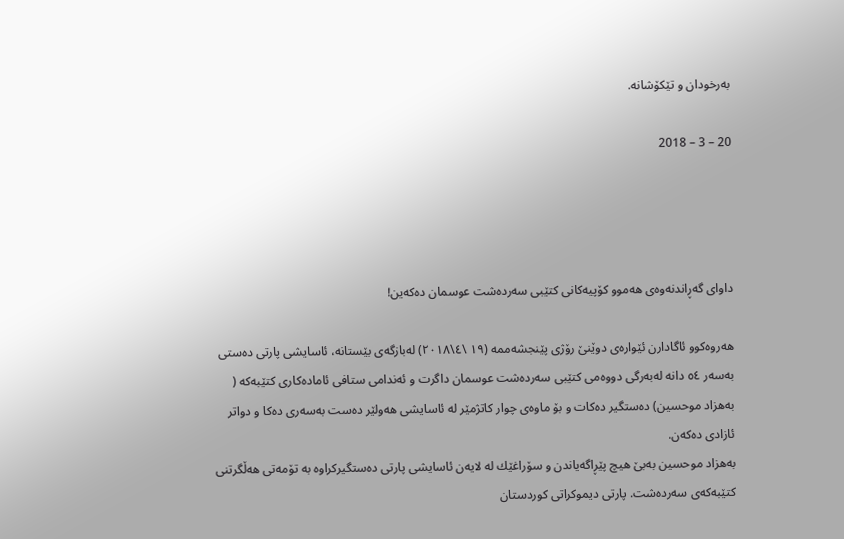به‌رخودان و تێكۆشانه‌.

20 – 3 – 2018




داوای گەڕاندنەوەی هەموو کۆپیەکانی کتێبی سەردەشت عوسمان دەکەین!

هەروەکوو ئاگادارن ئێوارەی دوێنێ رۆژی پێنجشەممە (١٩ \٤\٢٠١٨) لەبازگەی بێستانە، ئاسایشی پارتی دەستی بەسەر ٥٤ دانە لەبەرگی دووەمی کتێبی سەردەشت عوسمان داگرت و ئەندامی ستافی ئامادەکاری کتێبەکە ( بەهزاد موحسین) دەستگیر دەکات و بۆ ماوەی چوار کاتژمێر لە ئاسایشی هەولێر دەست بەسەری دەکا و دواتر ئازادی دەکەن.
به‌هزاد موحسین به‌بێ هیچ پێڕاگه‌یاندن و سۆراغێك له‌ لایه‌ن ئاسایشی پارتی ده‌ستگیركراوه‌ به‌ تۆمه‌تی هه‌ڵگرتنی كتێبه‌كه‌ی سه‌رده‌شت. پارتی دیموکراتی کوردستان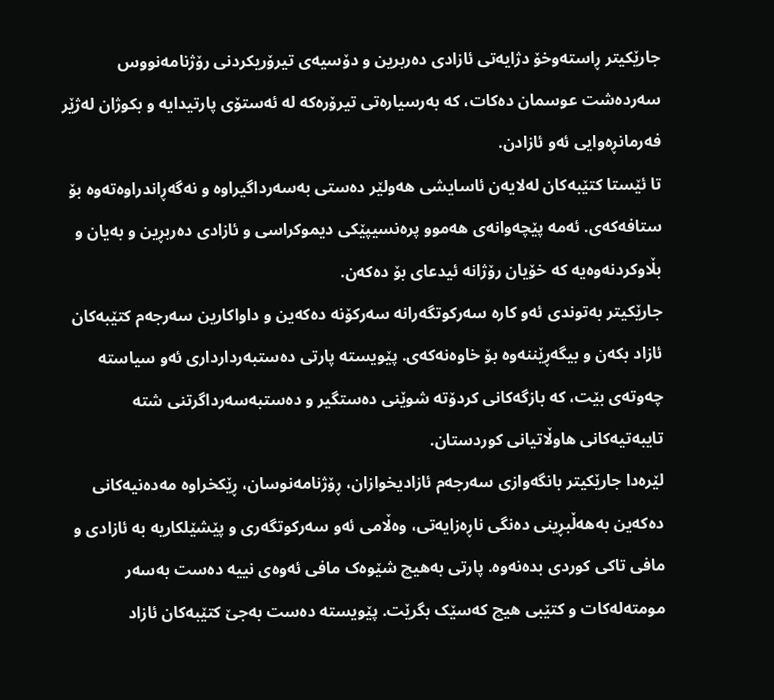جارێکیتر ڕاستەوخۆ دژایەتی ئازادی دەربرین و دۆسیەی تیرۆریکردنی رۆژنامەنووس سەردەشت عوسمان دەکات، کە بەرسیارەتی تیرۆرەکە لە ئەستۆی پارتیدایە و بکوژان لەژێر فەرمانڕەوایی ئەو ئازادن.
تا ئێستا کتێبەکان لەلایەن ئاسایشی هەولێر دەستی بەسەرداگیراوە و نەگەڕاندراوەتەوە بۆ ستافەکەی. ئەمە پێچەوانەی هەموو پرەنسیپێکی دیموکراسی و ئازادی دەربڕین و بەیان و بڵاوکردنەوەیە کە خۆیان رۆژانە ئیدعای بۆ دەکەن.
جارێکیتر بەتوندی ئەو کارە سەرکوتگەرانە سەرکۆنە دەکەین و داواکارین سەرجەم کتێبەکان ئازاد بکەن و بیگەڕێننەوە بۆ خاوەنەکەی. پێویستە پارتی دەستبەردارداری ئەو سیاستە چەوتەی بێت، کە بازگەکانی کردۆتە شوێنی دەستگیر و دەستبەسەرداگرتنی شتە تایبەتیەکانی هاوڵاتیانی کوردستان.
لێرەدا جارێکیتر بانگەوازی سەرجەم ئازادیخوازان، ڕۆژنامەنوسان، ڕێکخراوە مەدەنیەکانی دەکەین بەهەڵبڕینی دەنگی ناڕەزایەتی، وەڵامی ئەو سەرکوتگەری و پێشێلکاریە بە ئازادی و مافی تاکی کوردی بدەنەوە. پارتی بەهیچ شێوەک مافی ئەوەی نییە دەست بەسەر مومتەلەکات و کتێبی هیچ کەسێک بگرێت. پێویسته‌ ده‌ست به‌جێ كتێبه‌كان ئازاد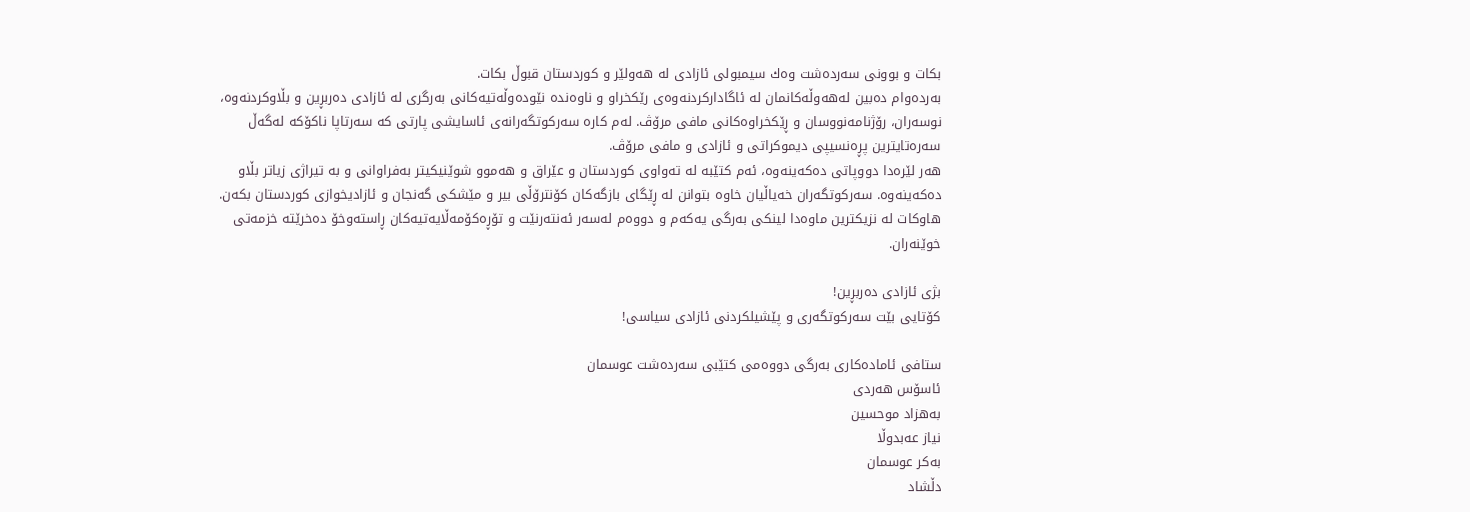بكات و بوونی سه‌رده‌شت وه‌ك سیمبولی ئازادی له‌ هه‌ولێر و كوردستان قبوڵ بكات.
بەردەوام دەبین لەهەوڵەکانمان لە ئاگادارکردنەوەی رێکخراو و ناوەندە نێودەوڵەتیەکانی بەرگری لە ئازادی دەربڕین و بڵاوکردنەوە، نوسەران، رۆژنامەنووسان و ڕێکخراوەکانی مافی مرۆڤ. لەم کارە سەرکوتگەرانەی ئاسایشی پارتی کە سەرتاپا ناکۆکە لەگەڵ سەرەتایترین پڕەنسیپی دیموکراتی و ئازادی و مافی مرۆڤ.
هەر لێرەدا دووپاتی دەکەینەوە، ئەم کتێبە لە تەواوی کوردستان و عێراق و هەموو شوێنیکیتر بەفراوانی و بە تیراژی زیاتر بڵاو دەکەینەوە. سەرکوتگەران خەیاڵیان خاوە بتوانن لە ڕێگای بازگەکان کۆنترۆڵی بیر و مێشکی گەنجان و ئازادیخوازی کوردستان بکەن. هاوکات لە نزیکترین ماوەدا لینکی بەرگی یەکەم و دووەم لەسەر ئەنتەرنێت و تۆڕەکۆمەڵایەتیەکان ڕاستەوخۆ دەخرێتە خزمەتی خوێنەران.

بژی ئازادی دەربڕین!
کۆتایی بێت سەرکوتگەری و پێشیلکردنی ئازادی سیاسی!

ستافی ئامادەکاری بەرگی دووەمی کتێبی سەردەشت عوسمان
ئاسۆس هەردی
بەهزاد موحسین
نیاز عەبدوڵا
بەکر عوسمان
دڵشاد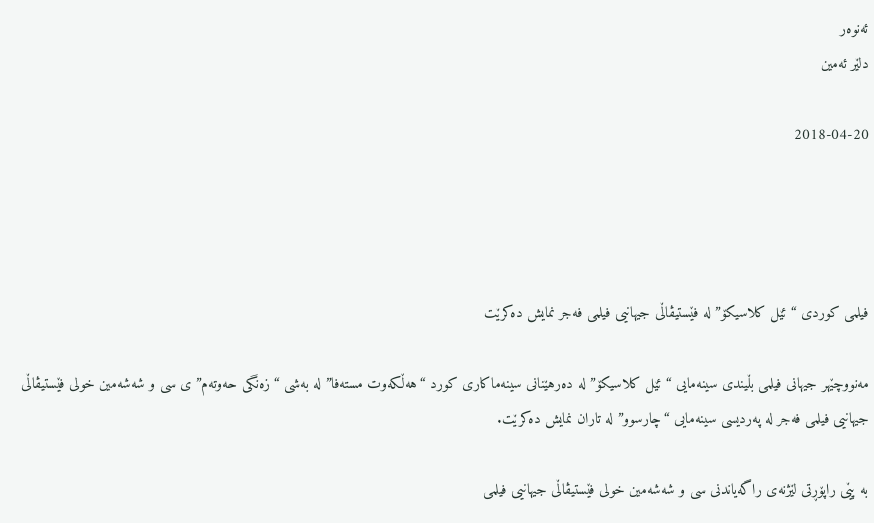ئەنوەر
دلێر ئەمین

2018-04-20




فیلمی کوردی “ئێل کلاسیکۆ” له‌ فێستیڤاڵی جیهانیی فیلمی فه‌جر نمایش ده‌کرێت

مه‌نووچێهر جیهانی فیلمی بڵیندی سینه‌مایی “ئێل کلاسیکۆ” له‌ ده‌رهێنانی سینه‌ماکاری کورد “هه‌ڵکه‌وت مسته‌فا” له‌ به‌شی “زه‌نگی حه‌وته‌م”ی سی و شه‌شه‌مین خولی فێستیڤاڵی جیهانیی فیلمی فه‌جر له‌ په‌ردیسی سینه‌مایی “چارسوو” له‌ تاران نمایش ده‌کرێت.

به‌ پێی راپۆڕتی لێژنه‌ی راگه‌یاندنی سی و شه‌شه‌مین خولی فێستیڤاڵی جیهانیی فیلمی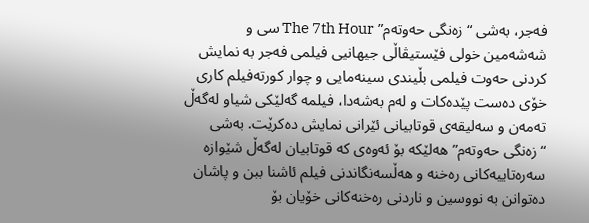فه‌جر، به‌شی “زه‌نگی حه‌وته‌م” The 7th Hour سی و شه‌شه‌مین خولی فێستیڤاڵی جیهانیی فیلمی فه‌جر به‌ نمایش کردنی حه‌وت فیلمی بڵیندی سینه‌مایی و چوار کورته‌فیلم کاری خۆی ده‌ست پێده‌کات و له‌م به‌شه‌دا، فیلمه‌ گه‌لێکی شیاو له‌گه‌ڵ ته‌مه‌ن و سه‌لیقه‌ی قوتابیانی ئێرانی نمایش ده‌کرێت. به‌شی “زه‌نگی حه‌وته‌م” هه‌لێکه‌ بۆ ئه‌وه‌ی که‌ قوتابیان له‌گه‌ڵ شێوازه‌ سه‌ره‌تاییه‌کانی ره‌خنه‌ و هه‌ڵسه‌نگاندنی فیلم ئاشنا ببن و پاشان ده‌توانن به‌ نووسین و ناردنی ره‌خنه‌کانی خۆیان بۆ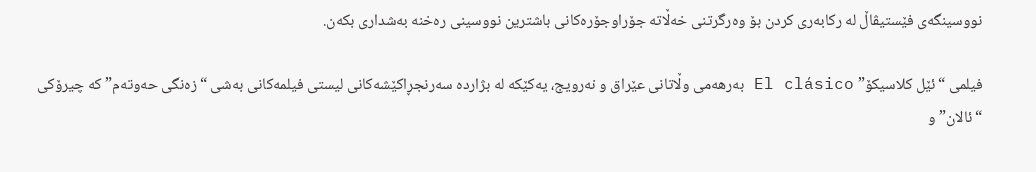نووسینگه‌ی فێستیڤاڵ له‌ رکابه‌ری کردن بۆ وه‌رگرتنی خه‌ڵاته‌ جۆراوجۆره‌کانی باشترین نووسینی ره‌خنه‌ به‌شداری بکه‌ن.

فیلمی “ئێل کلاسیکۆ” El clásico به‌رهه‌می‌ وڵاتانی عێراق و نه‌رویج، یه‌کێکه‌ له‌ بژارده‌ سه‌رنجڕاکێشه‌کانی لیستی فیلمه‌کانی به‌شی “زه‌نگی حه‌وته‌م” که‌ چیرۆکی “ئالان” و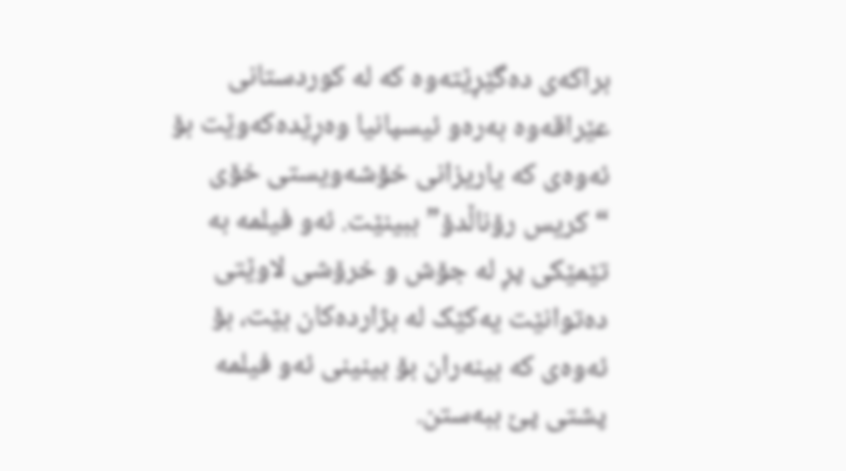براکه‌ی ده‌گێڕێته‌وه‌ که‌ له‌ کوردستانی عێراقه‌وه‌ به‌ره‌و ئیسپانیا وه‌ڕێده‌که‌وێت بۆ ئه‌وه‌ی که‌ یاریزانی خۆشه‌ویستی خۆی “کریس رۆناڵدۆ” ببینێت. ئه‌و فیلمه‌ به‌ تێمێکی پڕ له‌ جۆش و خرۆشی لاوێتی ده‌توانێت یه‌کێک له‌ بژارده‌کان بێت، بۆ ئه‌وه‌ی که‌ بینه‌ران بۆ بینینی ئه‌و فیلمه‌ پشتی پێ ببه‌ستن.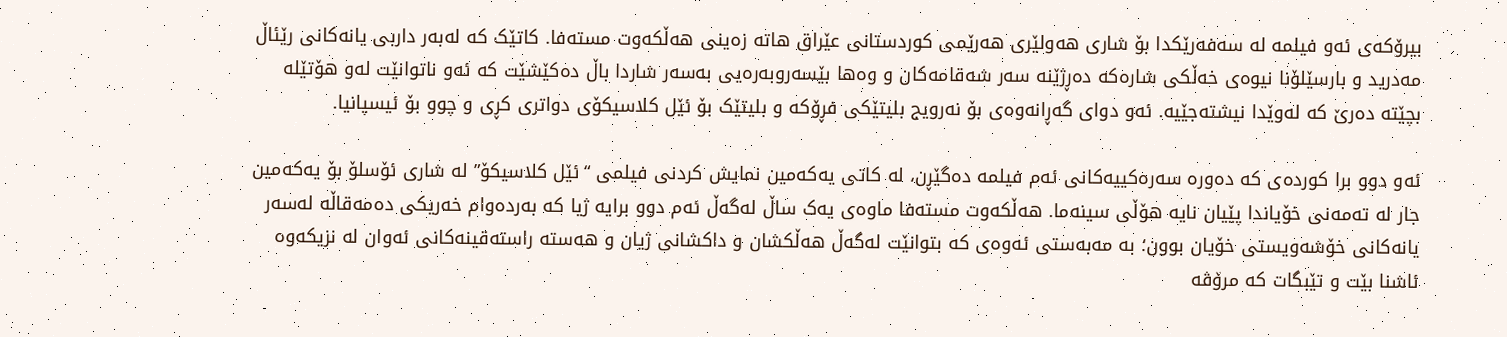بیرۆکه‌ی ئه‌و فیلمه‌ له‌ سه‌فه‌رێکدا بۆ شاری هه‌ولێری هه‌رێمی کوردستانی عێراق هاته‌ زه‌ینی هه‌ڵکه‌وت مسته‌فا. کاتێک که‌ له‌به‌ر داربی یانه‌کانی رێئاڵ مه‌درید و بارسێلۆنا نیوه‌ی خه‌ڵکی شاره‌که‌ ده‌ڕژێنه‌ سه‌ر شه‌قامه‌کان و وه‌ها بێسه‌روبه‌ره‌یی به‌سه‌ر شاردا باڵ ده‌کێشێت که‌ ئه‌و ناتوانێت له‌و هۆتێله‌ بچێته‌ ده‌رێ که‌ له‌وێدا نیشته‌جێیه‌. ئه‌و دوای گه‌ڕانه‌وه‌ی بۆ نه‌رویج بلیتێکی فڕۆکه‌ و بلیتێک بۆ ئێل کلاسیکۆی دواتری کڕی و چوو بۆ ئیسپانیا.

ئه‌و دوو برا کورده‌ی که‌ ده‌وره‌ سه‌ره‌کییه‌کانی ئه‌م فیلمه‌ ده‌گێڕن، له‌ کاتی یه‌که‌مین نمایش کردنی فیلمی “ئێل کلاسیکۆ” له‌ شاری ئۆسلۆ بۆ یه‌که‌مین جار له‌ ته‌مه‌نی خۆیاندا پێیان نایه‌ هۆڵی سینه‌ما. هه‌ڵکه‌وت مسته‌فا ماوه‌ی یه‌ک ساڵ له‌گه‌ڵ ئه‌م دوو برایه‌ ژیا که‌ به‌رده‌وام خه‌ریکی ده‌مه‌قاڵه‌ له‌سه‌ر یانه‌کانی خۆشه‌ویستی خۆیان بوون؛ به‌ مه‌به‌ستی ئه‌وه‌ی که‌ بتوانێت له‌گه‌ڵ هه‌ڵکشان و داکشانی ژیان و هه‌سته‌ راسته‌قینه‌کانی ئه‌وان له‌ نزیکه‌وه‌ ئاشنا بێت و تێبگات که‌ مرۆڤه‌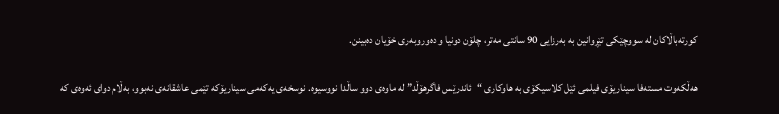کورته‌باڵاکان له‌ سووچێکی تێڕوانین به‌ به‌رزایی 90 سانتی مه‌تر، چلۆن دونیا و ده‌وروبه‌ری خۆیان ده‌بینن.

هه‌ڵکه‌وت مسته‌فا سیناریۆی فیلمی ئێل کلاسیکۆی به‌ هاوکاری “ئاندرێس فاگرهۆڵد” له‌ ماوه‌ی دوو ساڵدا نووسیوه‌. نوسخه‌ی یه‌که‌می سیناریۆکه‌ تێمی عاشقانه‌ی نه‌بوو، به‌ڵام دوای ئه‌وه‌ی که‌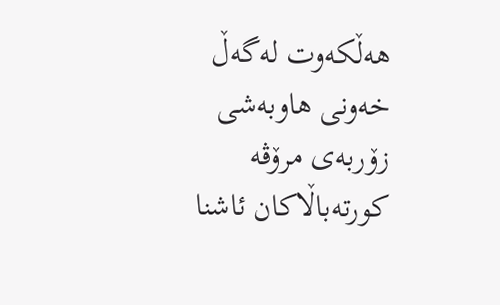هه‌ڵکه‌وت له‌گه‌ڵ خه‌ونی هاوبه‌شی زۆربه‌ی مرۆڤه‌ کورته‌باڵاکان ئاشنا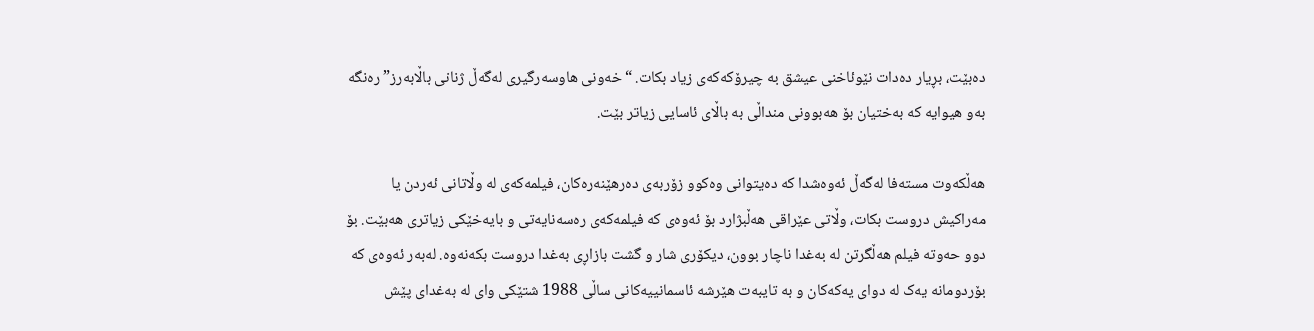ده‌بێت، بڕیار ده‌دات نێوئاخنی عیشق به‌ چیرۆکه‌که‌ی زیاد بکات. “خه‌ونی هاوسه‌رگیری له‌گه‌ڵ ژنانی باڵابه‌رز” ره‌نگه‌ به‌و هیوایه‌ که‌ به‌ختیان بۆ هه‌بوونی منداڵی به‌ باڵای ئاسایی زیاتر بێت.

هه‌ڵکه‌وت مسته‌فا له‌گه‌ڵ ئه‌وه‌شدا که‌ ده‌یتوانی وه‌کوو زۆربه‌ی ده‌رهێنه‌ره‌کان، فیلمه‌که‌ی له‌ وڵاتانی ئه‌ردن یا مه‌راکیش دروست بکات، وڵاتی عێراقی هه‌ڵبژارد بۆ ئه‌وه‌ی که‌ فیلمه‌که‌ی ره‌سه‌نایه‌تی و بایه‌خێکی زیاتری هه‌بێت. بۆ دوو حه‌وته‌ فیلم هه‌ڵگرتن له‌ به‌غدا ناچار بوون، دیکۆری شار و گشت بازاڕی به‌غدا دروست بکه‌نه‌وه‌. له‌به‌ر ئه‌وه‌ی که‌ بۆردومانه‌ یه‌ک له‌ دوای یه‌که‌کان و به‌ تایبه‌ت هێرشه‌ ئاسمانییه‌کانی ساڵی 1988 شتێکی وای له‌ به‌غدای پێش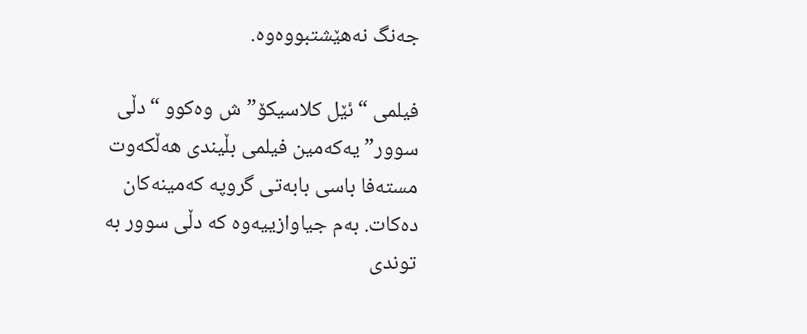جه‌نگ نه‌هێشتبووه‌وه‌.

فیلمی “ئێل کلاسیکۆ”ش وه‌کوو “دڵی سوور” یه‌که‌مین فیلمی بڵیندی هه‌ڵکه‌وت مسته‌فا باسی بابه‌تی گروپه‌ که‌مینه‌کان ده‌کات. به‌م جیاوازییه‌وه‌ که‌ دڵی سوور به‌ توندی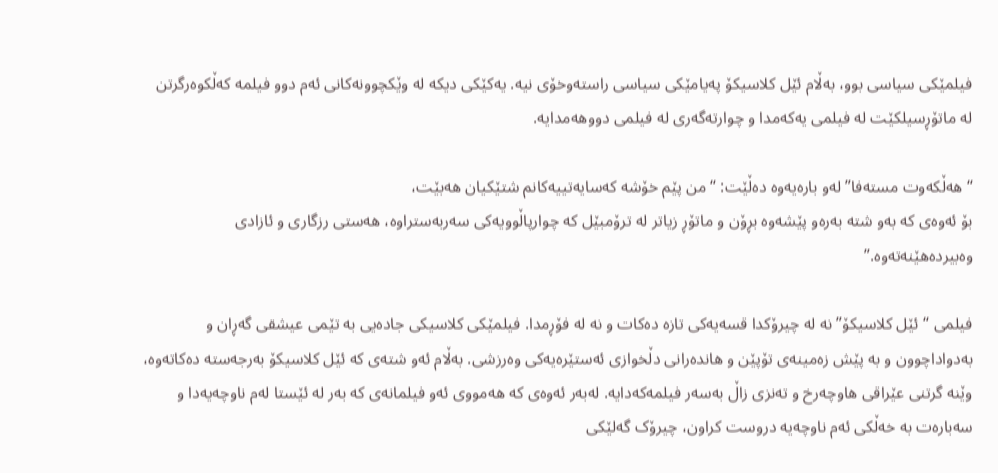فیلمێکی سیاسی بوو، به‌ڵام ئێل کلاسیکۆ په‌یامێکی سیاسی راسته‌وخۆی نیه‌. یه‌کێکی دیکه‌ له‌ وێکچوونه‌کانی ئه‌م دوو فیلمه‌ که‌ڵکوه‌رگرتن له‌ ماتۆڕسیلکێت له‌ فیلمی یه‌که‌مدا و چوارته‌گه‌ری له‌ فیلمی دووهه‌مدایه‌.

“هه‌ڵکه‌وت مسته‌فا” له‌و باره‌یه‌وه‌ ده‌ڵێت: “من پێم خۆشه‌ که‌سایه‌تییه‌کانم شتێکیان هه‌بێت،
بۆ ئه‌وه‌ی که‌ به‌و شته‌ به‌ره‌و پێشه‌وه‌ بڕۆن و ماتۆڕ زیاتر له‌ ترۆمبێل که‌ چوارپاڵوویه‌کی سه‌ربه‌ستراوه‌، هه‌ستی رزگاری و ئازادی وه‌بیرده‌هێنه‌ته‌وه‌.”

فیلمی “ئێل کلاسیکۆ” نه‌ له‌ چیرۆکدا قسه‌یه‌کی تازه‌ ده‌کات و نه‌ له‌ فۆڕمدا. فیلمێکی کلاسیکی جاده‌یی به‌ تێمی عیشقی گه‌ڕان و به‌دواداچوون و به‌ پێش زه‌مینه‌ی تۆپێن و هانده‌رانی دڵخوازی ئه‌ستێره‌یه‌کی وه‌رزشی. به‌ڵام ئه‌و شته‌ی که‌ ئێل کلاسیکۆ به‌رجه‌سته‌ ده‌کاته‌وه‌، وێنه‌ گرتنی عێراقی هاوچه‌رخ و ته‌نزی زاڵ به‌سه‌ر فیلمه‌که‌دایه‌. له‌به‌ر ئه‌وه‌ی که‌ هه‌مووی ئه‌و فیلمانه‌ی که‌ به‌ر له‌ ئێستا له‌م ناوچه‌یه‌دا و سه‌باره‌ت به‌ خه‌ڵکی ئه‌م ناوچه‌یه‌ دروست کراون، چیرۆک گه‌لێکی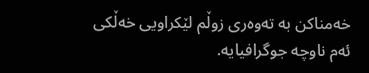خه‌مناکن به‌ ته‌وه‌ری زوڵم لێکراویی خه‌ڵکی ئه‌م ناوچه‌ جوگرافیایه‌.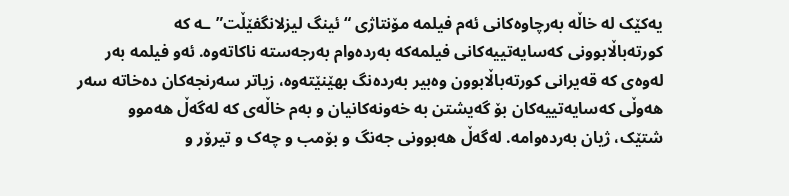یه‌کێک له‌ خاڵه‌ به‌رچاوه‌کانی ئه‌م فیلمه‌ مۆنتاژی “ئینگ لیزلانگفێڵت”ـه‌ که‌ کورته‌باڵابوونی که‌سایه‌تییه‌کانی فیلمه‌که‌ به‌رده‌وام به‌رجه‌سته‌ ناکاته‌وه‌. ئه‌و فیلمه‌ به‌ر له‌وه‌ی که‌ قه‌یرانی کورته‌باڵابوون وه‌بیر به‌رده‌نگ بهێنێته‌وه‌، زیاتر سه‌رنجه‌کان ده‌خاته‌ سه‌ر هه‌وڵی که‌سایه‌تییه‌کان بۆ گه‌یشتن به‌ خه‌ونه‌کانیان و به‌م خاڵه‌ی که‌ له‌گه‌ڵ هه‌موو شتێک، ژیان به‌رده‌وامه‌. له‌گه‌ڵ هه‌بوونی جه‌نگ و بۆمب و چه‌ک و تیرۆر و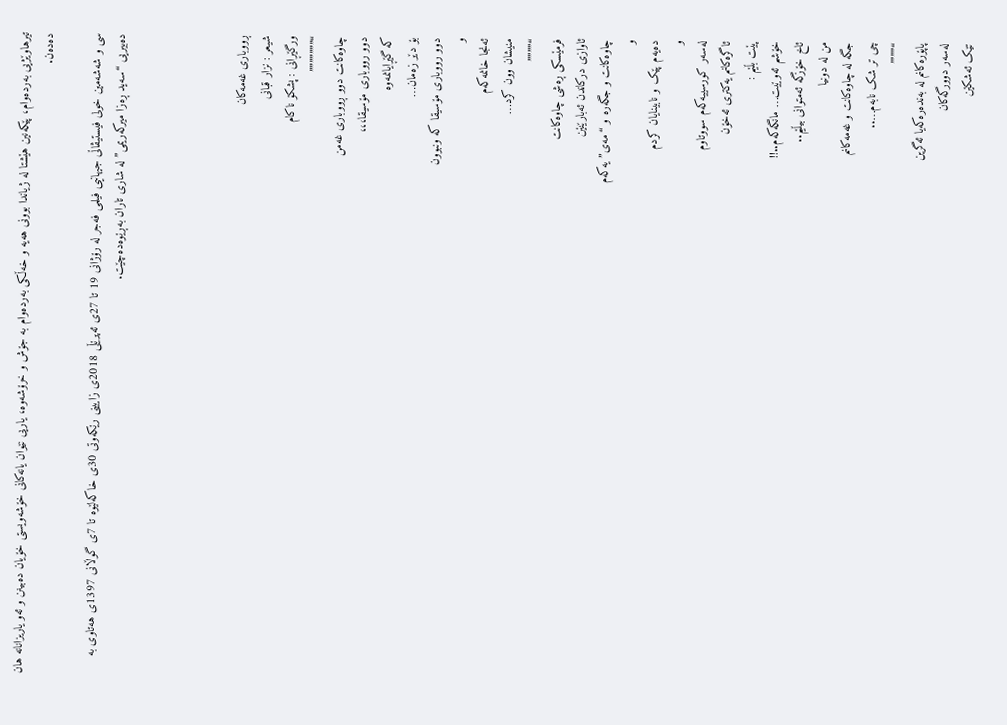تیرهاوێژیی به‌رده‌وام، پێکه‌نین هێشتا له‌ ژیاندا بوونی هه‌یه‌ و خه‌ڵكی به‌رده‌وام به‌ جۆش و خرۆشه‌وه‌، یاریی نێوان یانه‌کانی خۆشه‌ویستی خۆیان ده‌بینن و ئه‌و یاریزانانه‌ هان ده‌ده‌ن.

سی و شه‌شه‌مین خولی فیستیڤاڵی جیهانیی فیلمی فه‌جر له‌ رۆژانی 19 تا 27ی ئه‌پرێڵی 2018ی زایینی رێکه‌وتی 30ی خاکه‌لێوه‌ تا 7ی گوڵانی 1397ی هه‌تاوی به‌ ده‌بیریی “سه‌ید ڕه‌زا میرکه‌ریمی” له‌ شاری تاران به‌ڕێوه‌ده‌چێت.




ڕووباری غەمەکان
شیعر : نزار قبانی
ورگێڕانی : پشکۆ ناکام
“”””””””
چاوەکانت دوو ڕووباری غەمن
دوو رووباری مۆسیقا،،،
كە گێڕایانمەوە
بۆ دێر زەمان…
دوو رووباری مۆسیقا کە ونبوون
و
ئەنجا خانمەکەم
منیشان وون کرد…
“””””
فرمێسکی ڕەشی چاوەکانت
ئاوازی درکاندن ئەبارێنێن
چاوەکانت و جگەرە و “مەی”یەکەم
و
دەیەم پێک و نابینایان کردم
و
لەسەر کورسییەکەم سووتاوم
ئاگرەکانم یەکتری ئەخۆن
پێت بڵێم :
خۆشم ئەوێیت… مانگەکەم..!!
ئاخ خۆزگە ئەمتوانی بیڵێم..
من لە دونیا
جگە لە چاوەکانت و غەمەکانم
چی تر شک نابەم…..
“”””’
پاپۆرەکانم لە بەندەرەکەیا ئەگرین
لەسەر دوورگەکان
تێک ئەشکێن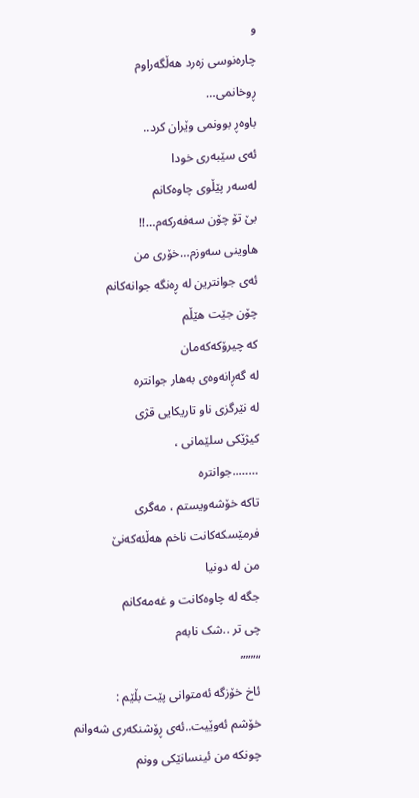و
چارەنوسی زەرد هەڵگەراوم
ڕوخانمی…
باوەڕ بوونمی وێران کرد..
ئەی سێبەری خودا
لەسەر پێڵوی چاوەکانم
بێ تۆ چۆن سەفەرکەم…!!
هاوینی سەوزم…خۆری من
ئەی جوانترین لە ڕەنگە جوانەکانم
چۆن جێت هێڵم
كە چیرۆکەکەمان
لە گەڕانەوەی بەهار جوانترە
لە نێرگزی ناو تاریکایی قژی
كیژێکی سلێمانی ،
……..جوانترە
تاکە خۆشەویستم ، مەگری
فرمێسکەکانت ناخم هەڵئەکەنێ
من لە دونیا
جگە لە چاوەکانت و غەمەکانم
چی تر ..شک نابەم
“”””
ئاخ خۆزگە ئەمتوانی پێت بڵێم :
خۆشم ئەوێیت..ئەی ڕۆشنکەری شەوانم
چونکە من ئینسانێکی وونم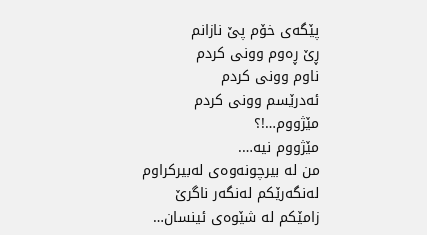پێگەی خۆم پێ نازانم
ڕێ ڕەوم وونی کردم
ناوم وونی کردم
ئەدرێسم وونی کردم
مێژووم…!؟
مێژووم نیە….
من لە بیرچونەوەی لەبیرکراوم
لەنگەرێکم لەنگەر ناگرێ
زامێکم لە شێوەی ئینسان…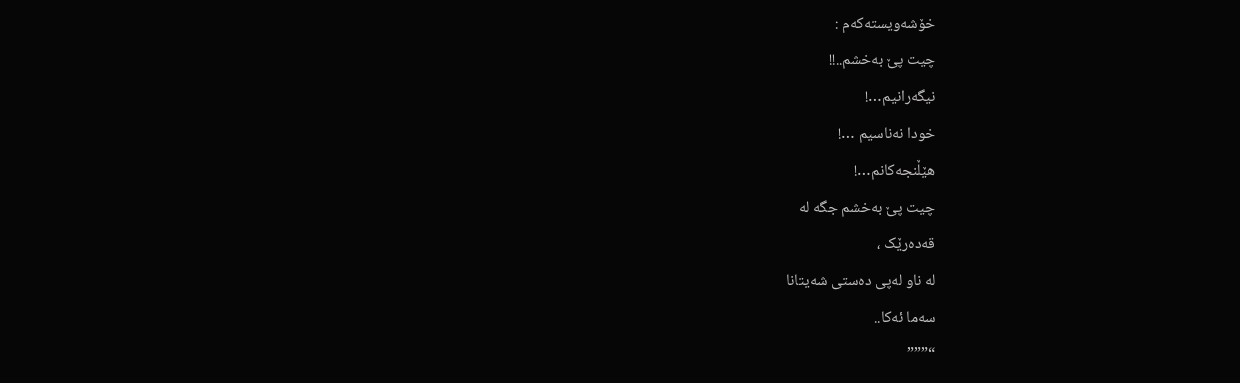خۆشەویستەکەم :
چیت پێ بەخشم..!!
نیگەرانیم…!
خودا نەناسیم …!
هێڵنجەکانم…!
چیت پێ بەخشم جگە لە
قەدەرێک ،
لە ناو لەپی دەستی شەیتانا
سەما ئەکا..
“”””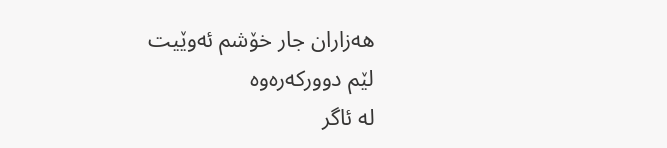هەزاران جار خۆشم ئەوێیت
لێم دوورکەرەوە
لە ئاگر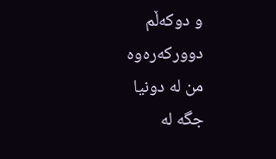و دوکەڵم
دوورکەرەوە
من لە دونیا
جگە لە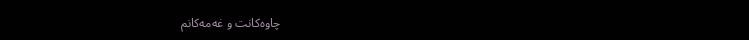چاوەکانت و غەمەکانم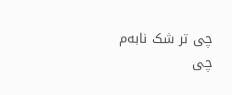چی تر شک نابەم
چی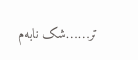تر……شک نابەم